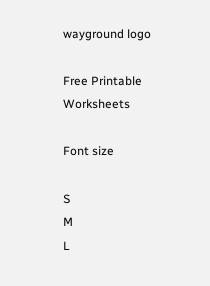wayground logo

Free Printable Worksheets

Font size

S
M
L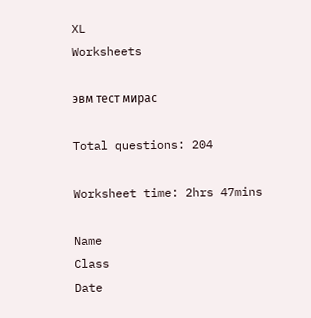XL
Worksheets

эвм тест мирас

Total questions: 204

Worksheet time: 2hrs 47mins

Name
Class
Date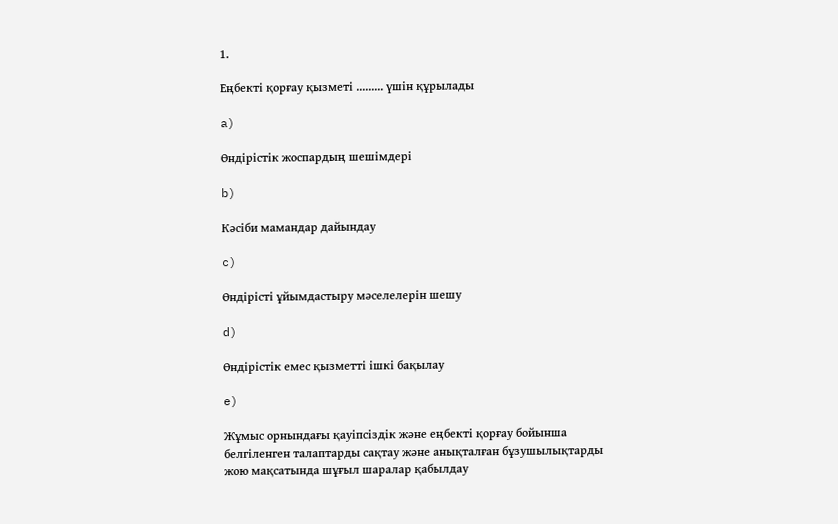1.

Еңбекті қорғау қызметі ......... үшін құрылады

a)

Өндірістік жоспардың шешімдері

b)

Кәсіби мамандар дайындау

c)

Өндірісті ұйымдастыру мәселелерін шешу

d)

Өндірістік емес қызметті ішкі бақылау

e)

Жұмыс орнындағы қауіпсіздік және еңбекті қорғау бойынша белгіленген талаптарды сақтау және анықталған бұзушылықтарды жою мақсатында шұғыл шаралар қабылдау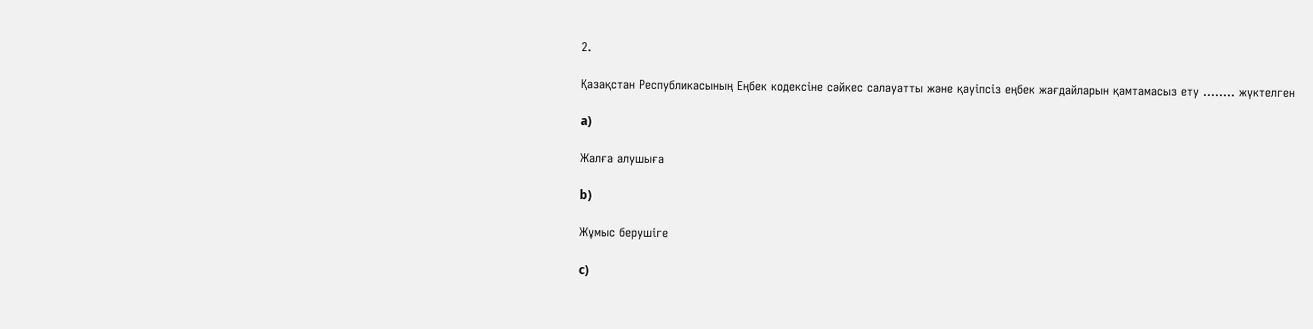2.

Қазақстан Республикасының Еңбек кодексіне сәйкес салауатты және қауіпсіз еңбек жағдайларын қамтамасыз ету ........ жүктелген

a)

Жалға алушыға

b)

Жұмыс берушіге

c)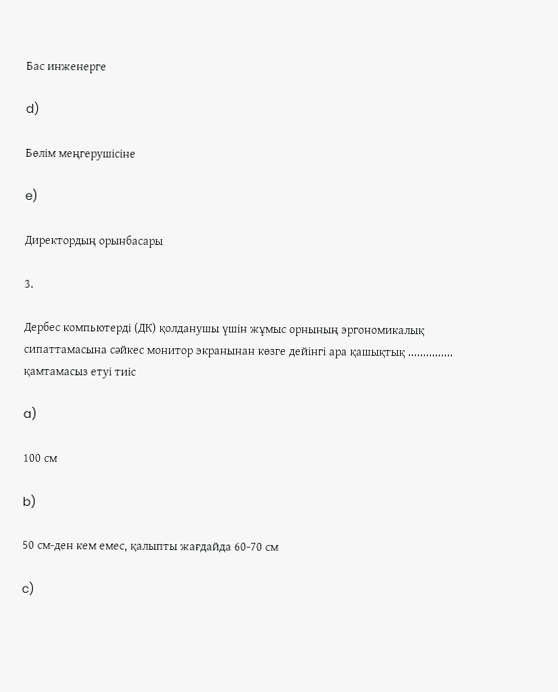Бас инженерге

d)

Бөлім меңгерушісіне

e)

Директордың орынбасары

3.

Дербес компьютерді (ДК) қолданушы үшін жұмыс орнының эргономикалық сипаттамасына сәйкес монитор экранынан көзге дейінгі ара қашықтық ............... қамтамасыз етуі тиіс

a)

100 см

b)

50 см-ден кем емес, қалыпты жағдайда 60-70 см

c)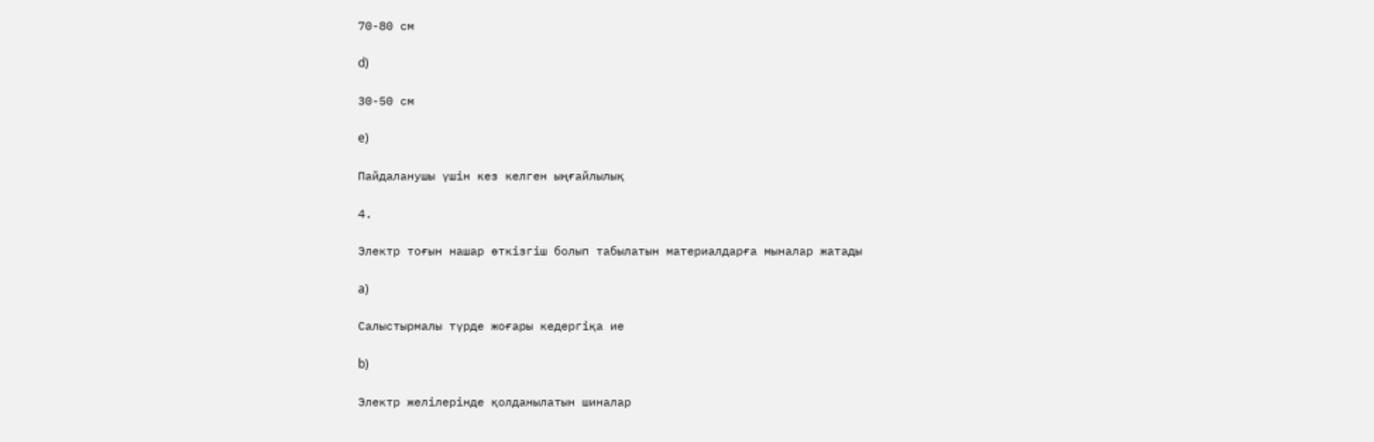70-80 см

d)

30-50 см

e)

Пайдаланушы үшін кез келген ыңғайлылық

4.

Электр тоғын нашар өткізгіш болып табылатын материалдарға мыналар жатады

a)

Салыстырмалы түрде жоғары кедергіқа ие

b)

Электр желілерінде қолданылатын шиналар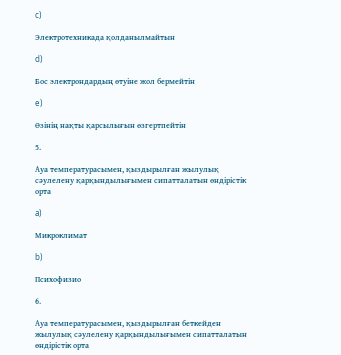c)

Электротехникада қолданылмайтын

d)

Бос электрондардың өтуіне жол бермейтін

e)

Өзінің нақты қарсылығын өзгертпейтін

5.

Ауа температурасымен, қыздырылған жылулық сәулелену қарқындылығымен сипатталатын өндірістік орта

a)

Микроклимат

b)

Психофизио

6.

Ауа температурасымен, қыздырылған беткейден жылулық сәулелену қарқындылығымен сипатталатын өндірістік орта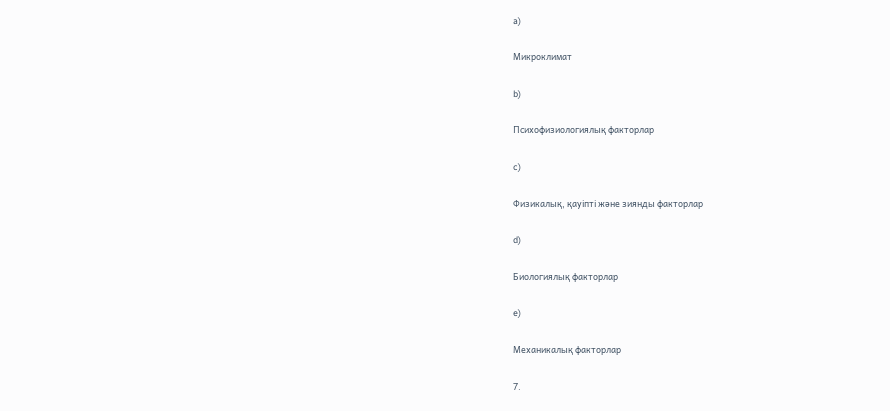a)

Микроклимат

b)

Психофизиологиялық факторлар

c)

Физикалық, қауіпті және зиянды факторлар

d)

Биологиялық факторлар

e)

Механикалық факторлар

7.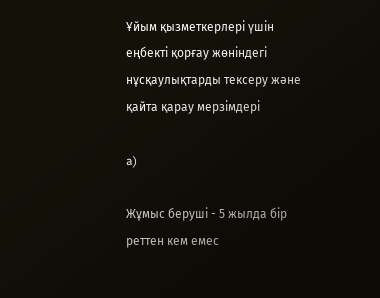Ұйым қызметкерлері үшін еңбекті қорғау жөніндегі нұсқаулықтарды тексеру және қайта қарау мерзімдері

a)

Жұмыс беруші - 5 жылда бір реттен кем емес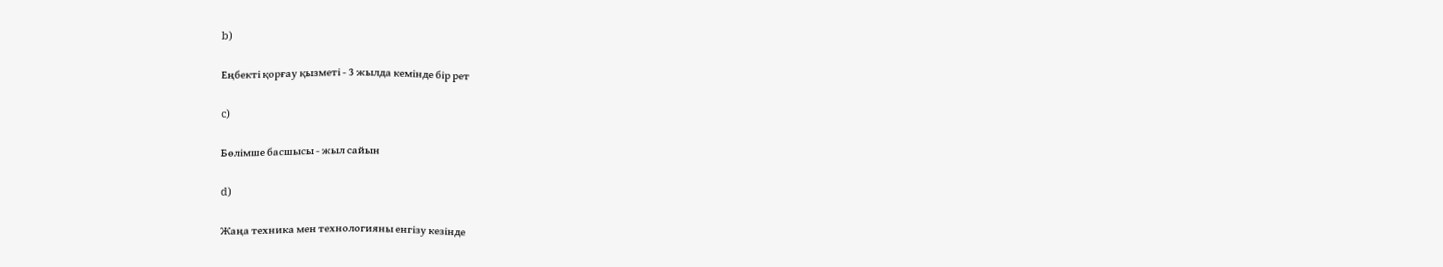b)

Еңбекті қорғау қызметі - 3 жылда кемінде бір рет

c)

Бөлімше басшысы - жыл сайын

d)

Жаңа техника мен технологияны енгізу кезінде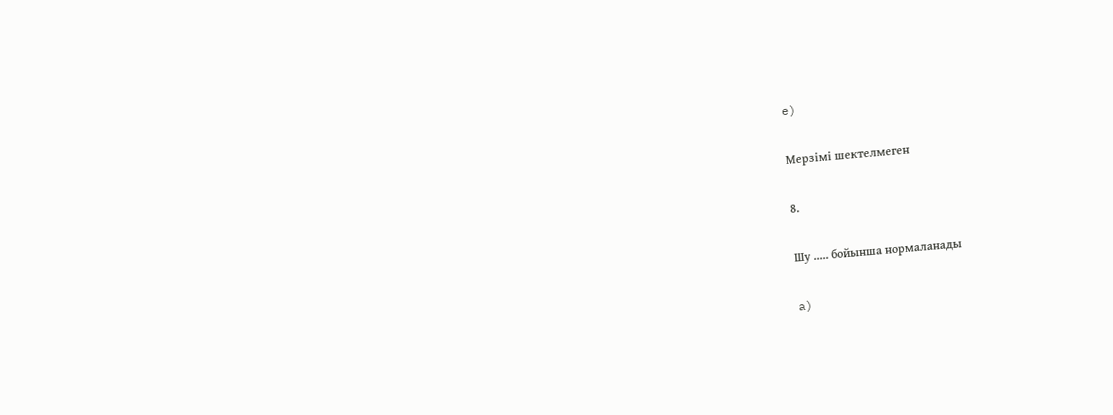e)

Мерзімі шектелмеген

8.

Шу ..... бойынша нормаланады

a)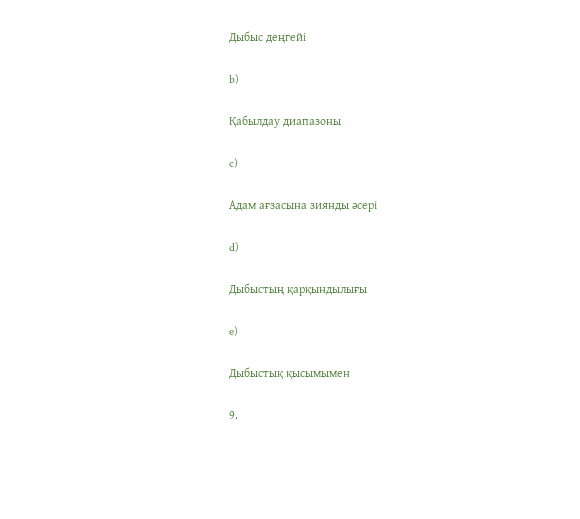Дыбыс деңгейі

b)

Қабылдау диапазоны

c)

Адам ағзасына зиянды әсері

d)

Дыбыстың қарқындылығы

e)

Дыбыстық қысымымен

9.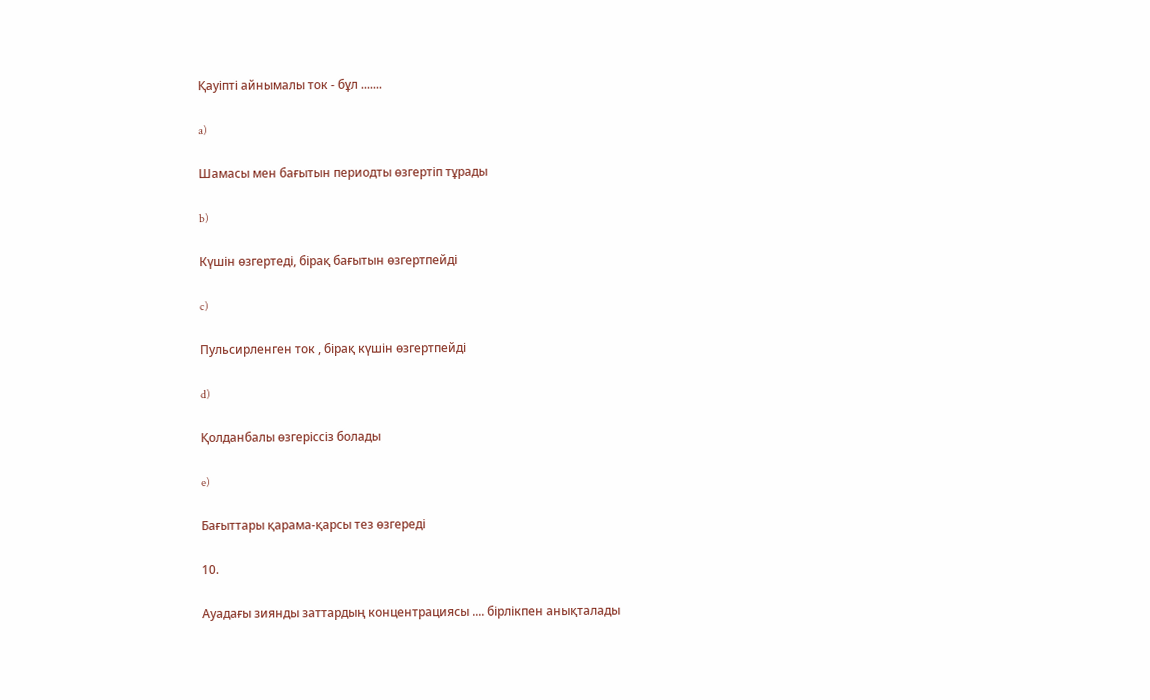Қауіпті айнымалы ток - бұл .......

a)

Шамасы мен бағытын периодты өзгертіп тұрады

b)

Күшін өзгертеді, бірақ бағытын өзгертпейді

c)

Пульсирленген ток , бірақ күшін өзгертпейді

d)

Қолданбалы өзгеріссіз болады

e)

Бағыттары қарама-қарсы тез өзгереді

10.

Ауадағы зиянды заттардың концентрациясы .... бірлікпен анықталады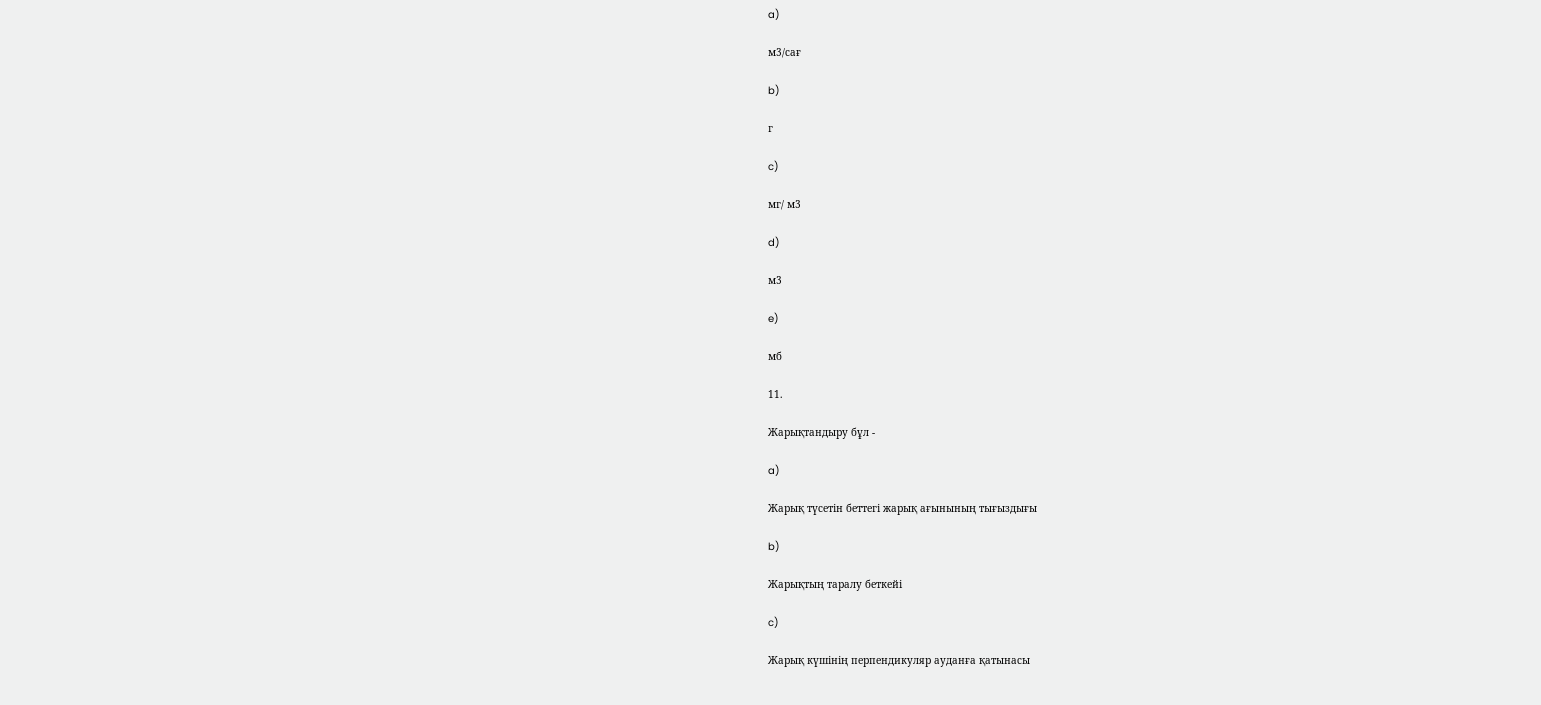a)

м3/сағ

b)

г

c)

мг/ м3

d)

м3

e)

мб

11.

Жарықтандыру бұл -

a)

Жарық түсетін беттегі жарық ағынының тығыздығы

b)

Жарықтың таралу беткейі

c)

Жарық күшінің перпендикуляр ауданға қатынасы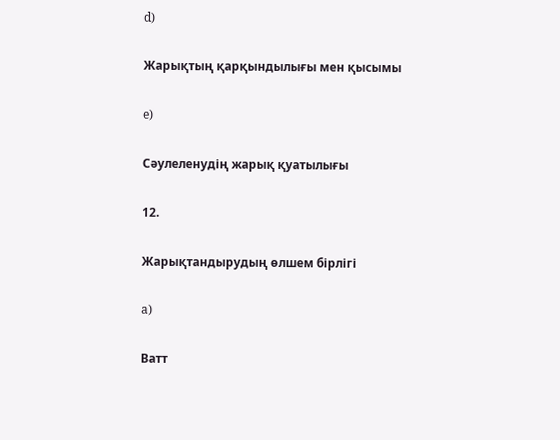d)

Жарықтың қарқындылығы мен қысымы

e)

Сәулеленудің жарық қуатылығы

12.

Жарықтандырудың өлшем бірлігі

a)

Ватт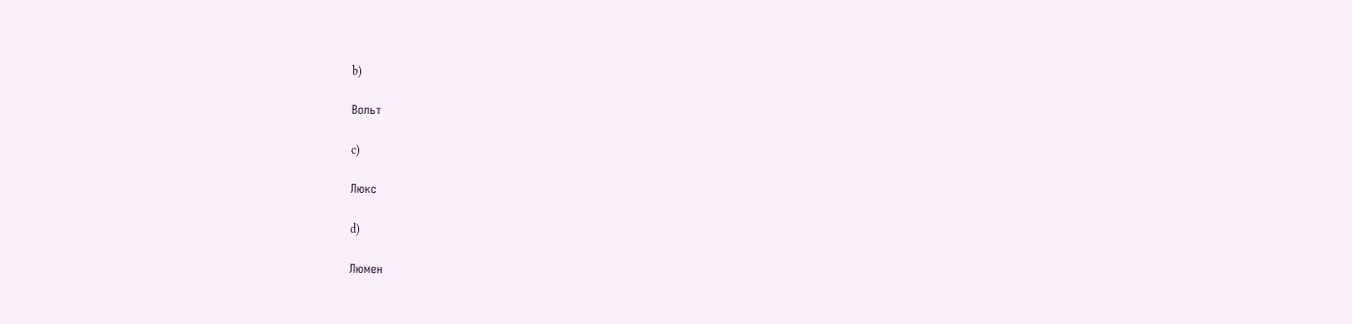b)

Вольт

c)

Люкс

d)

Люмен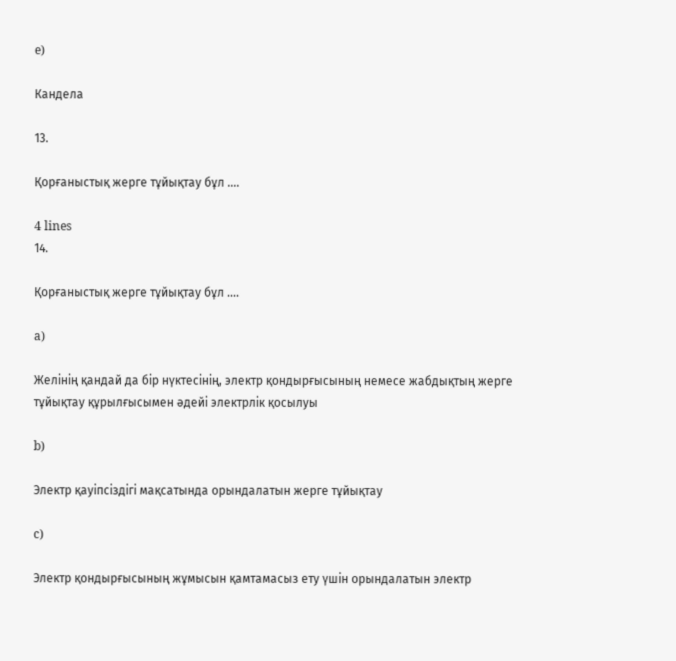e)

Кандела

13.

Қорғаныстық жерге тұйықтау бұл ....

4 lines
14.

Қорғаныстық жерге тұйықтау бұл ....

a)

Желінің қандай да бір нүктесінің, электр қондырғысының немесе жабдықтың жерге тұйықтау құрылғысымен әдейі электрлік қосылуы

b)

Электр қауіпсіздігі мақсатында орындалатын жерге тұйықтау

c)

Электр қондырғысының жұмысын қамтамасыз ету үшін орындалатын электр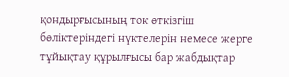қондырғысының ток өткізгіш бөліктеріндегі нүктелерін немесе жерге тұйықтау құрылғысы бар жабдықтар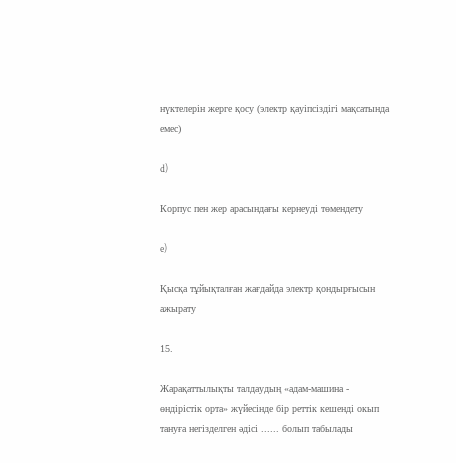нүктелерін жерге қосу (электр қауіпсіздігі мақсатында емес)

d)

Корпус пен жер арасындағы кернеуді төмендету

e)

Қысқа тұйықталған жағдайда электр қондырғысын ажырату

15.

Жарақаттылықты талдаудың «адам-машина - өндірістік орта» жүйесінде бір реттік кешенді окып тануға негізделген әдісі ...... болып табылады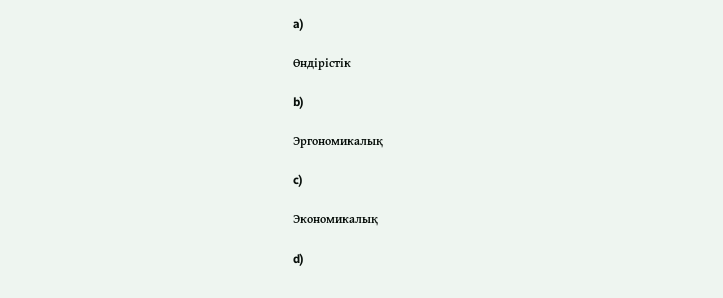a)

Өндірістік

b)

Эргономикалық

c)

Экономикалық

d)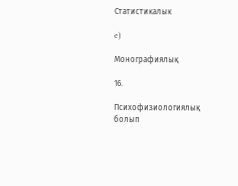Статистикалык

e)

Монографиялық

16.

Психофизиологиялық болып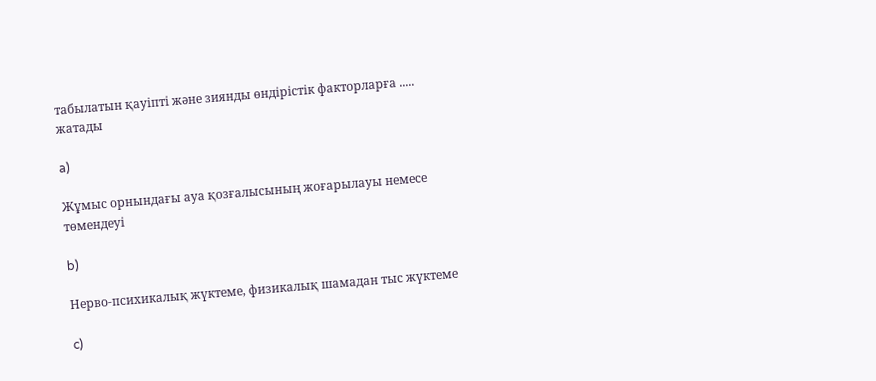табылатын қауіпті және зиянды өндірістік факторларға ..... жатады

a)

Жұмыс орнындағы ауа қозғалысының жоғарылауы немесе төмендеуі

b)

Нерво-психикалық жүктеме, физикалық шамадан тыс жүктеме

c)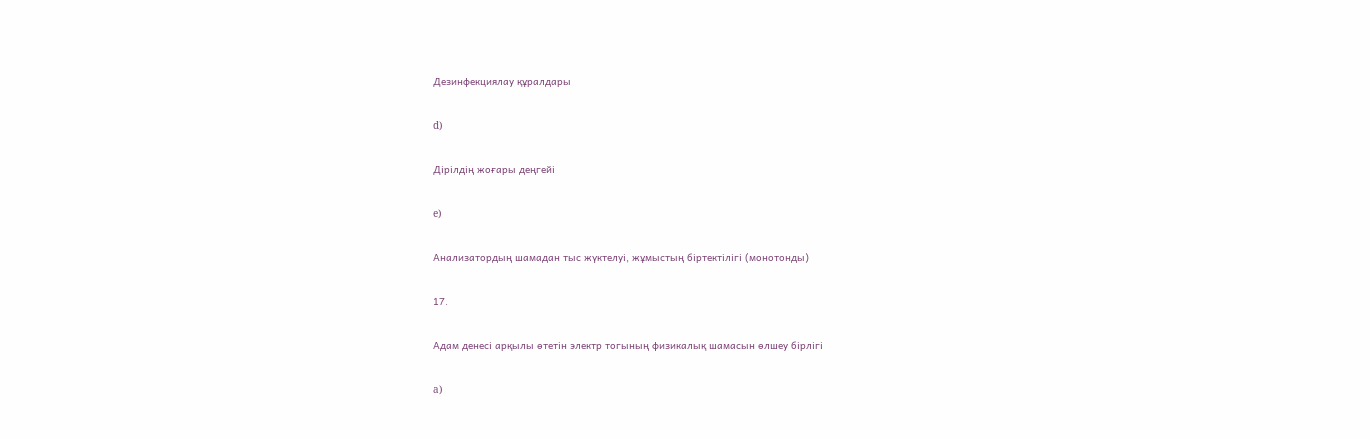Дезинфекциялау құралдары

d)

Дірілдің жоғары деңгейі

e)

Анализатордың шамадан тыс жүктелуі, жұмыстың біртектілігі (монотонды)

17.

Адам денесі арқылы өтетін электр тогының физикалық шамасын өлшеу бірлігі

a)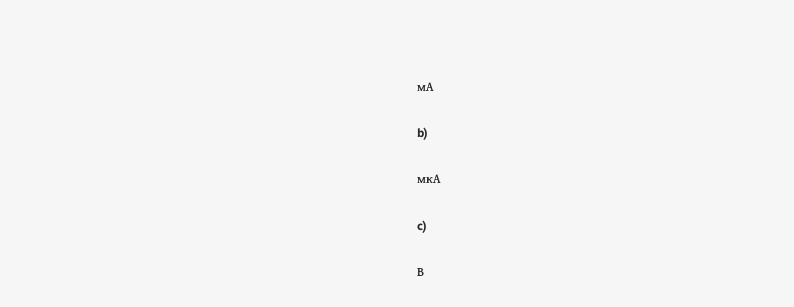мА

b)

мкА

c)

В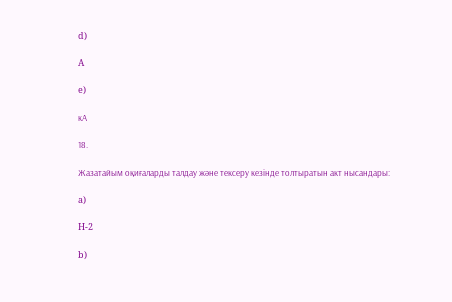d)

A

e)

кА

18.

Жазатайым оқиғаларды талдау және тексеру кезінде толтыратын акт нысандары:

a)

H-2

b)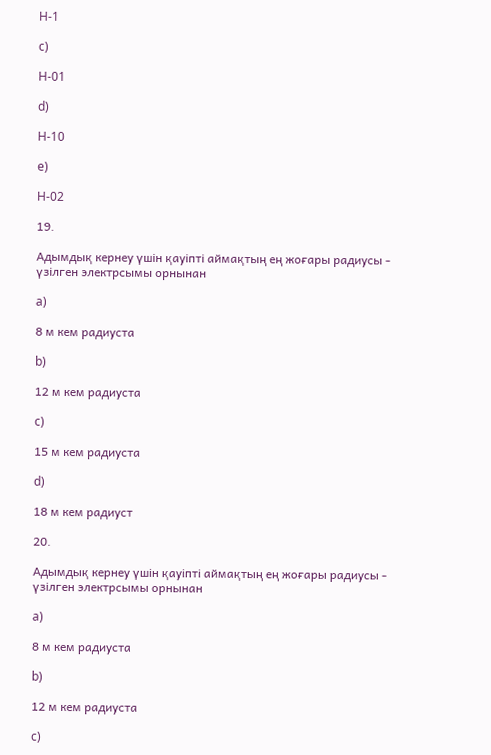H-1

c)

H-01

d)

H-10

e)

H-02

19.

Адымдық кернеу үшін қауіпті аймақтың ең жоғары радиусы - үзілген электрсымы орнынан

a)

8 м кем радиуста

b)

12 м кем радиуста

c)

15 м кем радиуста

d)

18 м кем радиуст

20.

Адымдық кернеу үшін қауіпті аймақтың ең жоғары радиусы - үзілген электрсымы орнынан

a)

8 м кем радиуста

b)

12 м кем радиуста

c)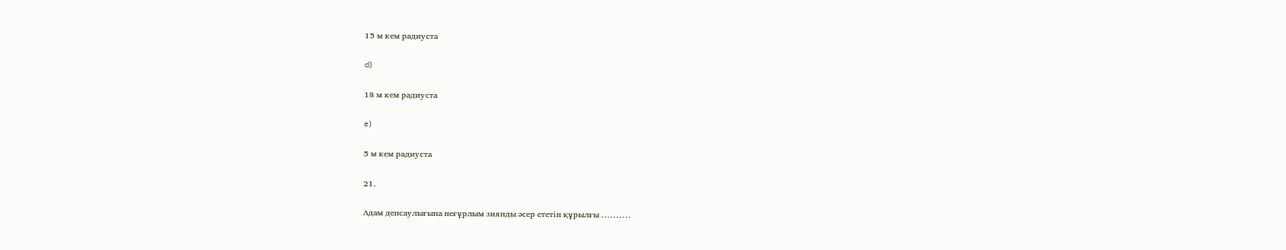15 м кем радиуста

d)

18 м кем радиуста

e)

5 м кем радиуста

21.

Адам денсаулығына неғұрлым зиянды әсер ететін құрылғы ..........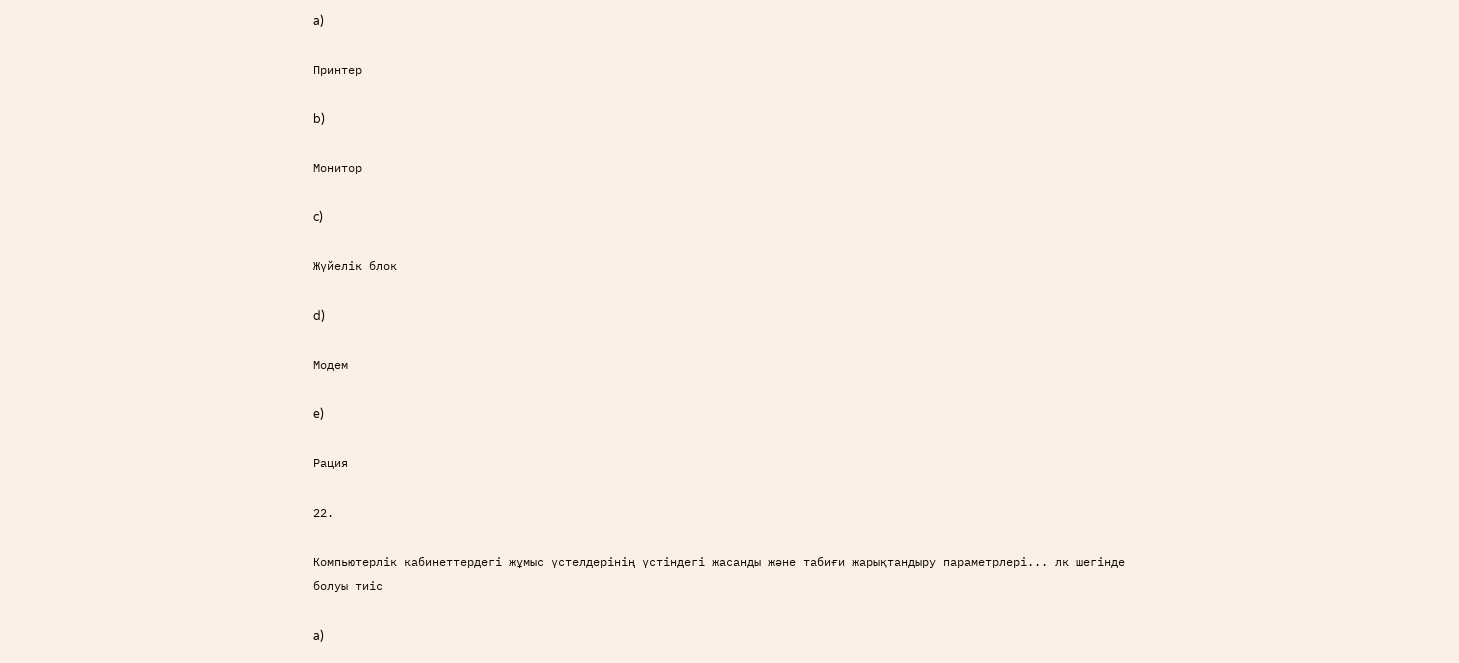a)

Принтер

b)

Монитор

c)

Жүйелік блок

d)

Модем

e)

Рация

22.

Компьютерлік кабинеттердегі жұмыс үстелдерінің үстіндегі жасанды және табиғи жарықтандыру параметрлері... лк шегінде болуы тиіс

a)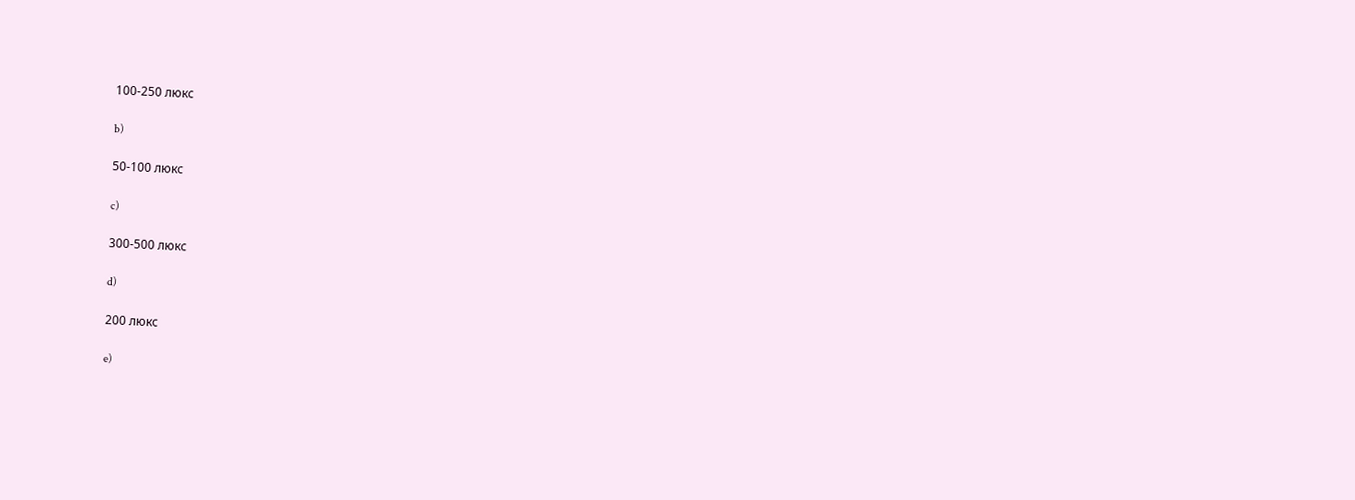100-250 люкс

b)

50-100 люкс

c)

300-500 люкс

d)

200 люкс

e)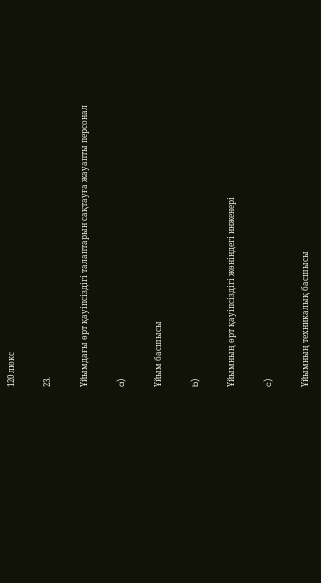120 люкс

23.

Ұйымдағы өрт қауіпсіздігі талаптарын сақтауға жауапты персонал

a)

Ұйым басшысы

b)

Ұйымның өрт қауіпсіздігі жөніндегі инженері

c)

Ұйымның техникалық басшысы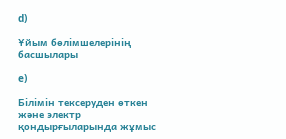d)

Ұйым бөлімшелерінің басшылары

e)

Білімін тексеруден өткен және электр қондырғыларында жұмыс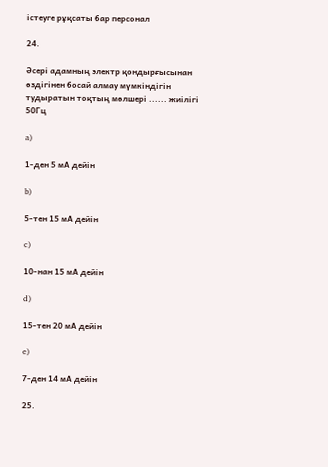істеуге рұқсаты бар персонал

24.

Әсері адамның электр қондырғысынан өздігінен босай алмау мүмкіндігін тудыратын тоқтың мөлшері ...... жиілігі 50Гц

a)

1-ден 5 мА дейін

b)

5-тен 15 мА дейін

c)

10-нан 15 мА дейін

d)

15-тен 20 мА дейін

e)

7-ден 14 мА дейін

25.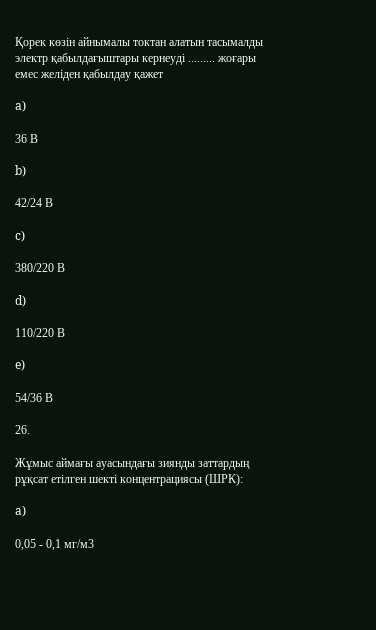Қорек көзін айнымалы токтан алатын тасымалды электр қабылдағыштары кернеуді ......... жоғары емес желіден қабылдау қажет

a)

36 В

b)

42/24 В

c)

380/220 В

d)

110/220 В

e)

54/36 В

26.

Жұмыс аймағы ауасындағы зиянды заттардың рұқсат етілген шекті концентрациясы (ШРК):

a)

0,05 - 0,1 мг/м3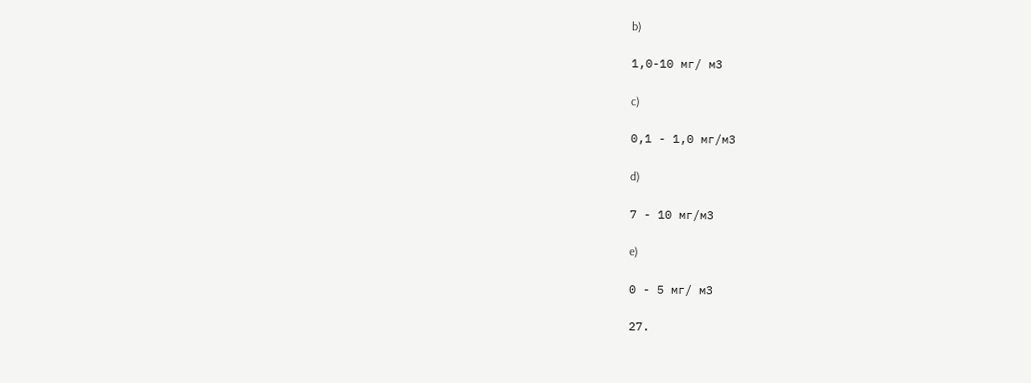b)

1,0-10 мг/ м3

c)

0,1 - 1,0 мг/м3

d)

7 - 10 мг/м3

e)

0 - 5 мг/ м3

27.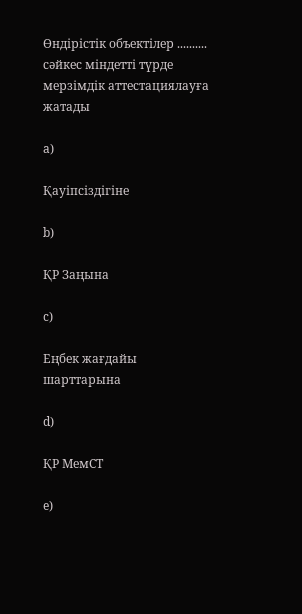Өндірістік объектілер .......... сәйкес міндетті түрде мерзімдік аттестациялауға жатады

a)

Қауіпсіздігіне

b)

ҚР Заңына

c)

Еңбек жағдайы шарттарына

d)

ҚР МемСТ

e)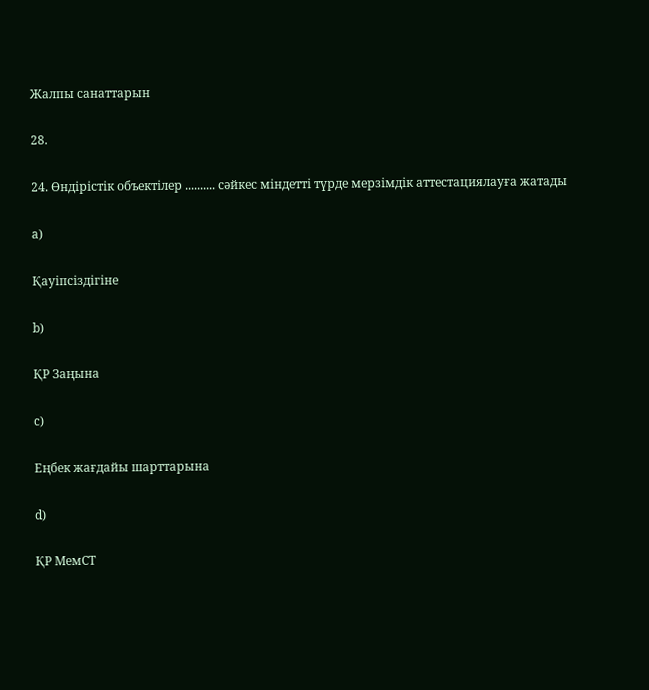Жалпы санаттарын

28.

24. Өндірістік объектілер .......... сәйкес міндетті түрде мерзімдік аттестациялауға жатады

a)

Қауіпсіздігіне

b)

ҚР Заңына

c)

Еңбек жағдайы шарттарына

d)

ҚР МемСТ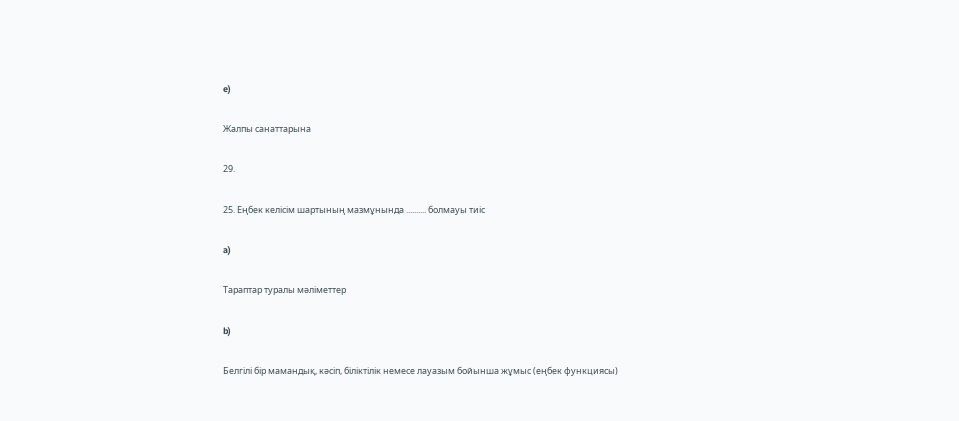e)

Жалпы санаттарына

29.

25. Еңбек келісім шартының мазмұнында .......... болмауы тиіс

a)

Тараптар туралы мәліметтер

b)

Белгілі бір мамандық, кәсіп, біліктілік немесе лауазым бойынша жұмыс (еңбек функциясы)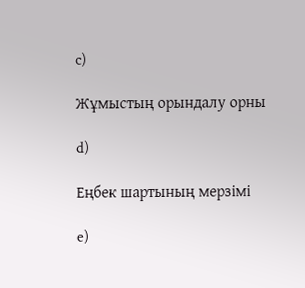c)

Жұмыстың орындалу орны

d)

Еңбек шартының мерзімі

e)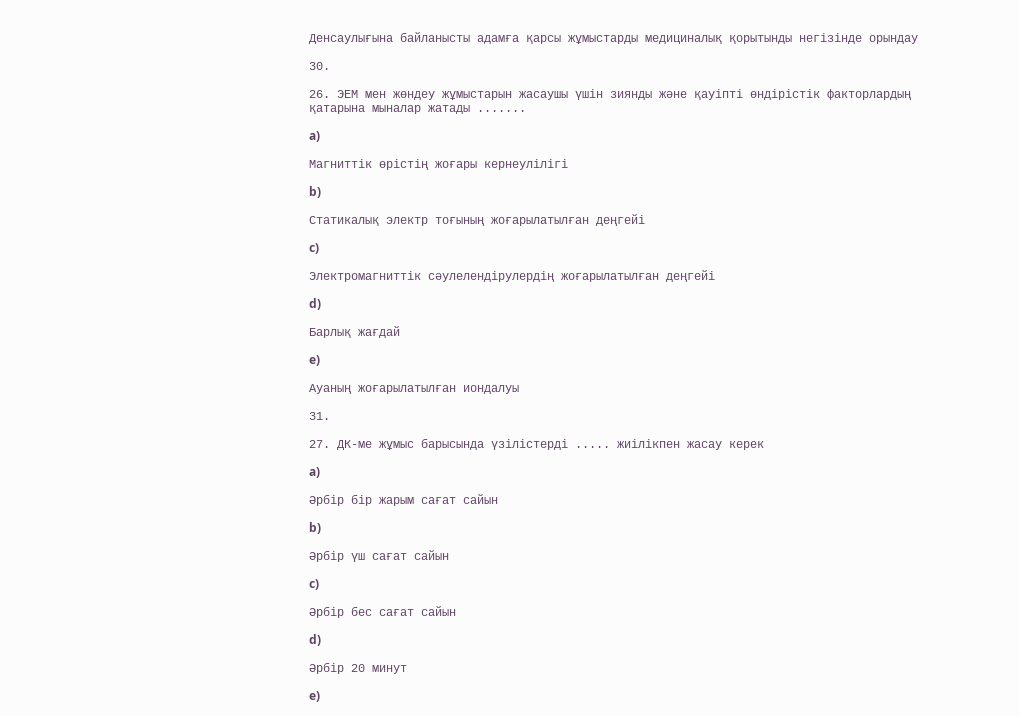Денсаулығына байланысты адамға қарсы жұмыстарды медициналық қорытынды негізінде орындау

30.

26. ЭЕМ мен жөндеу жұмыстарын жасаушы үшін зиянды және қауіпті өндірістік факторлардың қатарына мыналар жатады .......

a)

Магниттік өрістің жоғары кернеулілігі

b)

Статикалық электр тоғының жоғарылатылған деңгейі

c)

Электромагниттік сәулелендірулердің жоғарылатылған деңгейі

d)

Барлық жағдай

e)

Ауаның жоғарылатылған иондалуы

31.

27. ДК-ме жұмыс барысында үзілістерді ..... жиілікпен жасау керек

a)

Әрбір бір жарым сағат сайын

b)

Әрбір үш сағат сайын

c)

Әрбір бес сағат сайын

d)

Әрбір 20 минут

e)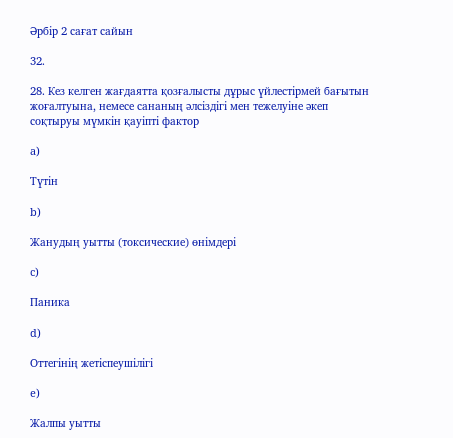Әрбір 2 сағат сайын

32.

28. Кез келген жағдаятта қозғалысты дұрыс үйлестірмей бағытын жоғалтуына, немесе сананың әлсіздігі мен тежелуіне әкеп соқтыруы мүмкін қауіпті фактор

a)

Түтін

b)

Жанудың уытты (токсические) өнімдері

c)

Паника

d)

Оттегінің жетіспеушілігі

e)

Жалпы уытты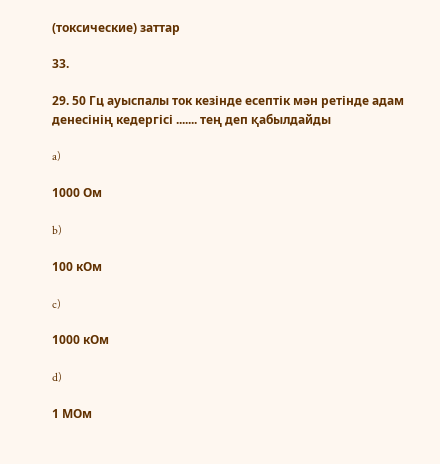(токсические) заттар

33.

29. 50 Гц ауыспалы ток кезінде есептік мән ретінде адам денесінің кедергісі ....... тең деп қабылдайды

a)

1000 Ом

b)

100 кОм

c)

1000 кОм

d)

1 МОм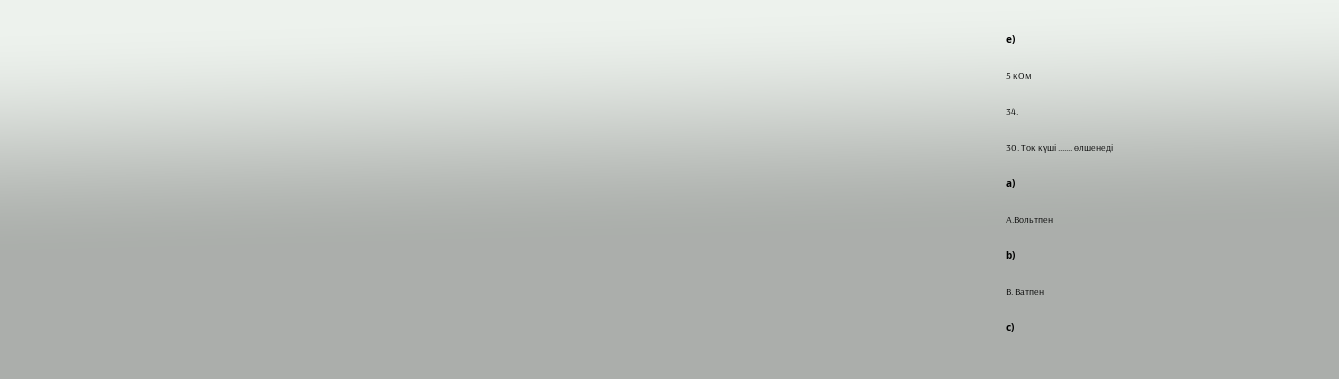e)

5 кОм

34.

30. Ток күші ....... өлшенеді

a)

А.Вольтпен

b)

В. Ватпен

c)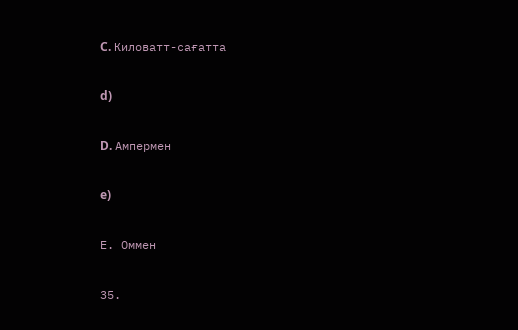C. Киловатт-сағатта

d)

D. Ампермен

e)

Е. Оммен

35.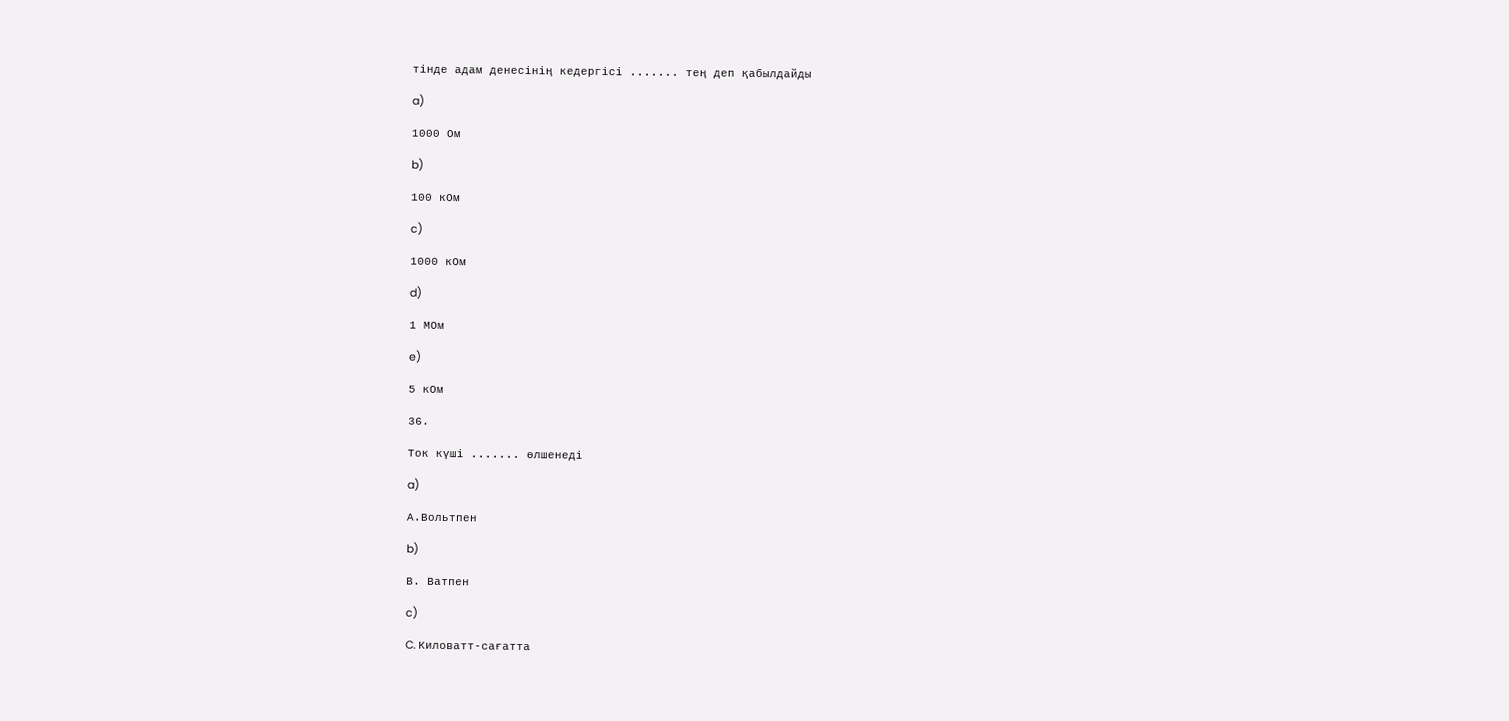тінде адам денесінің кедергісі ....... тең деп қабылдайды

a)

1000 Ом

b)

100 кОм

c)

1000 кОм

d)

1 МОм

e)

5 кОм

36.

Ток күші ....... өлшенеді

a)

А.Вольтпен

b)

В. Ватпен

c)

C. Киловатт-сағатта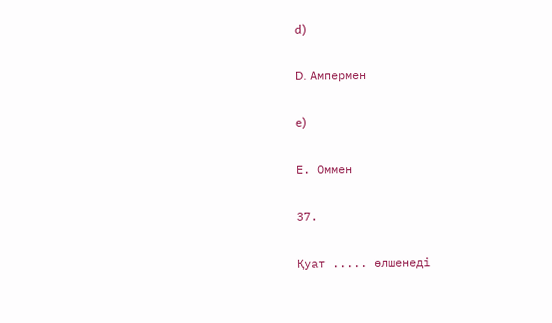d)

D. Ампермен

e)

Е. Оммен

37.

Қуат ..... өлшенеді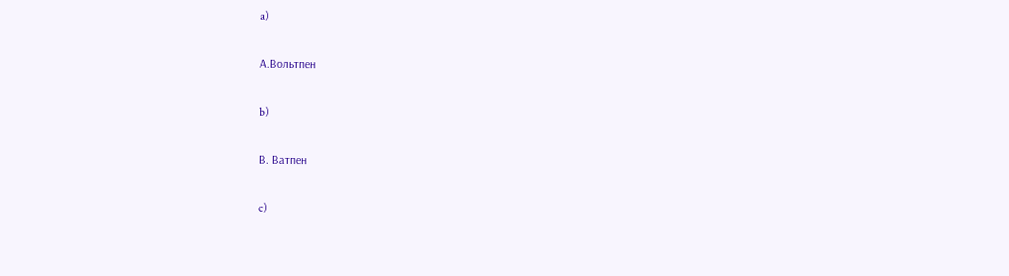a)

А.Вольтпен

b)

В. Ватпен

c)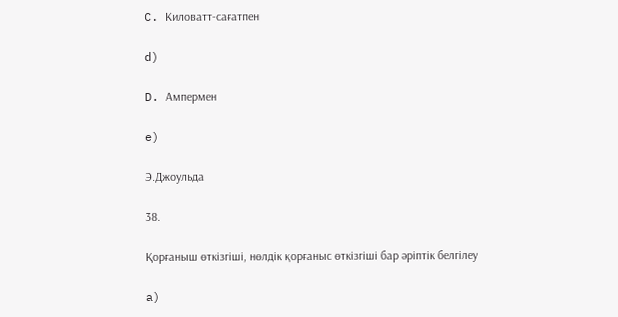C. Киловатт-сағатпен

d)

D. Ампермен

e)

Э.Джоульда

38.

Қорғаныш өткізгіші, нөлдік қорғаныс өткізгіші бар әріптік белгілеу

a)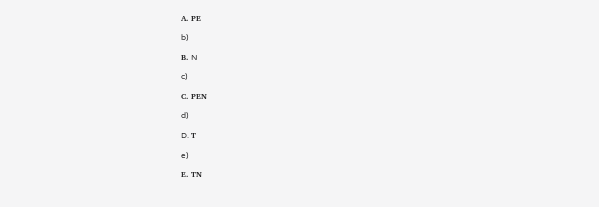А. РЕ

b)

В. N

c)

С. РЕN

d)

D. Т

e)

Е. ТN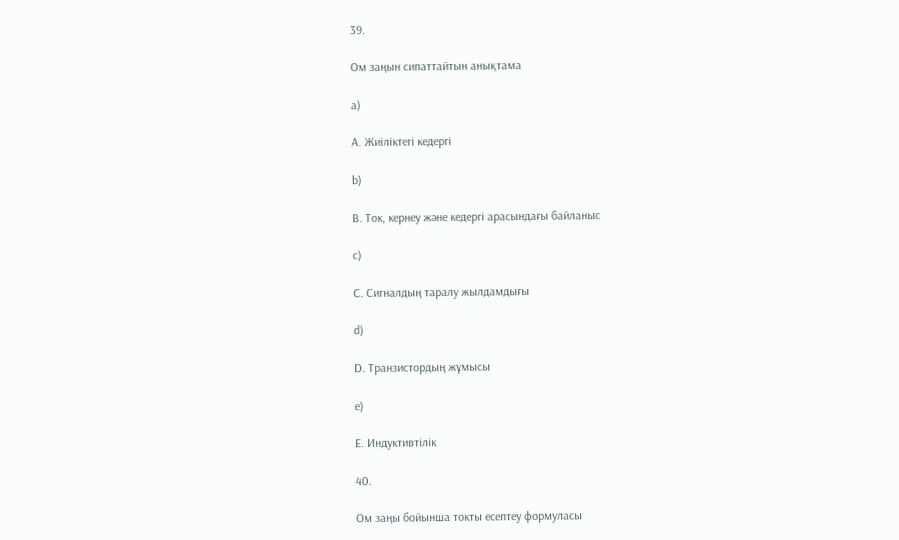39.

Ом заңын сипаттайтын анықтама

a)

A. Жиіліктегі кедергі

b)

B. Ток, кернеу және кедергі арасындағы байланыс

c)

C. Сигналдың таралу жылдамдығы

d)

D. Транзистордың жұмысы

e)

E. Индуктивтілік

40.

Ом заңы бойынша токты есептеу формуласы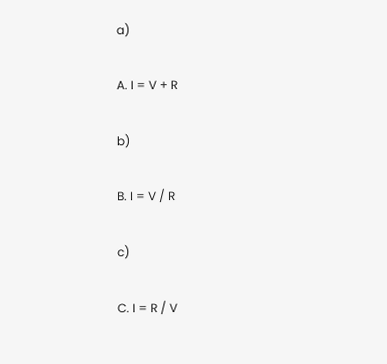a)

A. I = V + R

b)

B. I = V / R

c)

C. I = R / V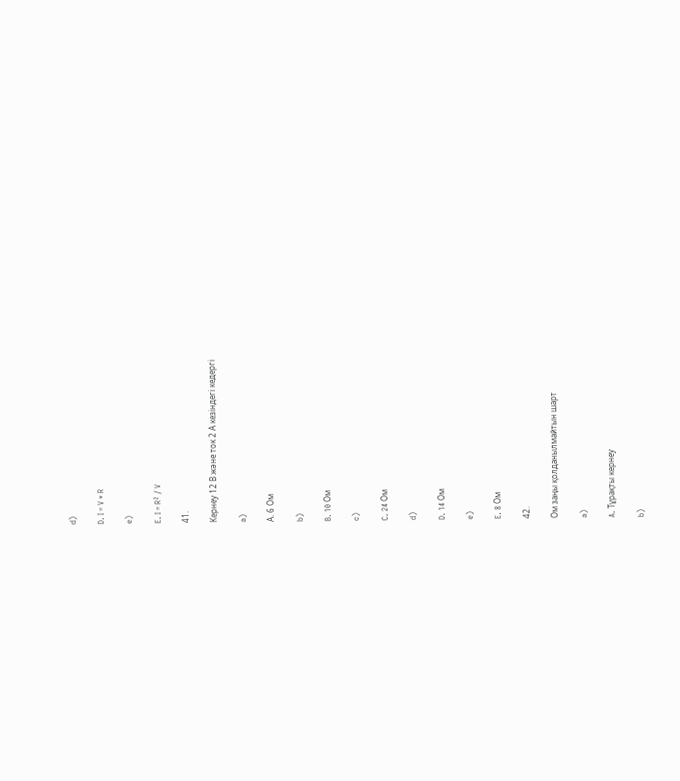d)

D. I = V * R

e)

E. I = R² / V

41.

Кернеу 12 В және ток 2 А кезіндегі кедергі

a)

А. 6 Ом

b)

B. 10 Ом

c)

C. 24 Ом

d)

D. 14 Ом

e)

E. 8 Ом

42.

Ом заңы қолданылмайтын шарт

a)

A. Тұрақты кернеу

b)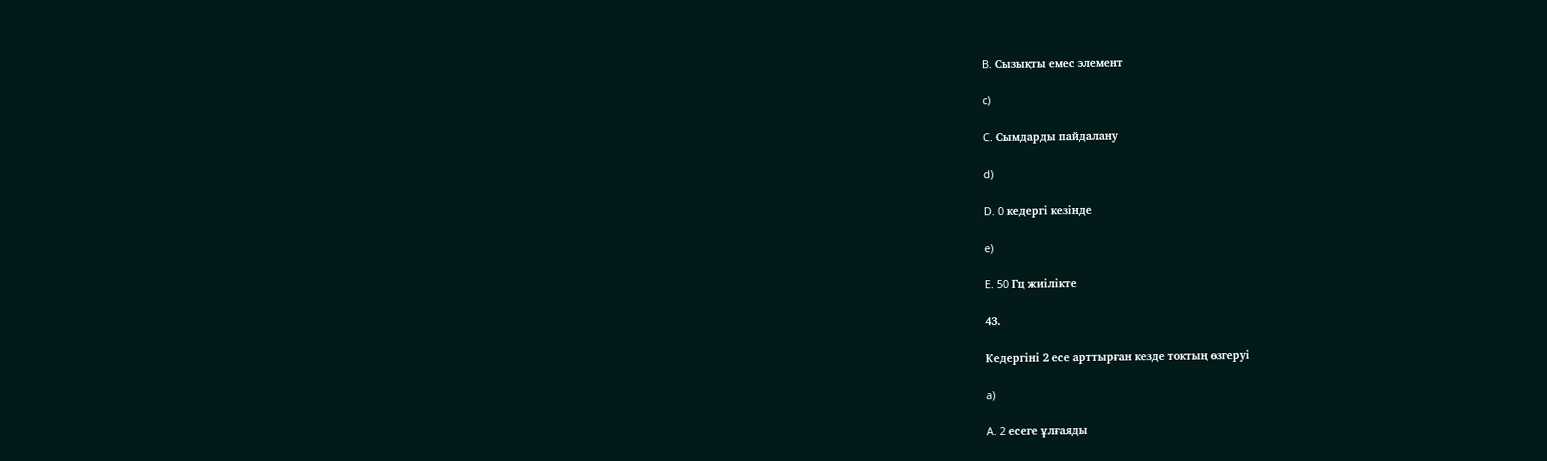B. Сызықты емес элемент

c)

C. Сымдарды пайдалану

d)

D. 0 кедергі кезінде

e)

E. 50 Гц жиілікте

43.

Кедергіні 2 есе арттырған кезде токтың өзгеруі

a)

A. 2 есеге ұлғаяды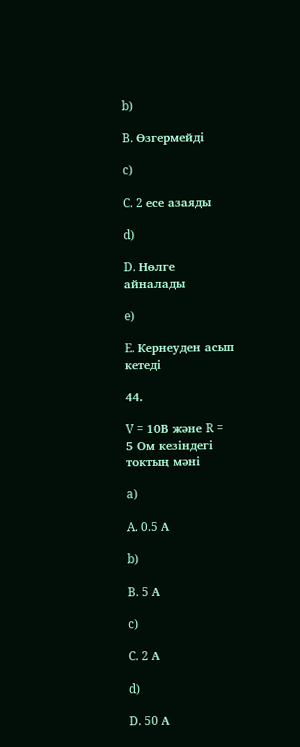b)

B. Өзгермейді

c)

C. 2 есе азаяды

d)

D. Нөлге айналады

e)

E. Кернеуден асып кетеді

44.

V = 10В және R = 5 Ом кезіндегі токтың мәні

a)

A. 0.5 А

b)

B. 5 А

c)

C. 2 А

d)

D. 50 А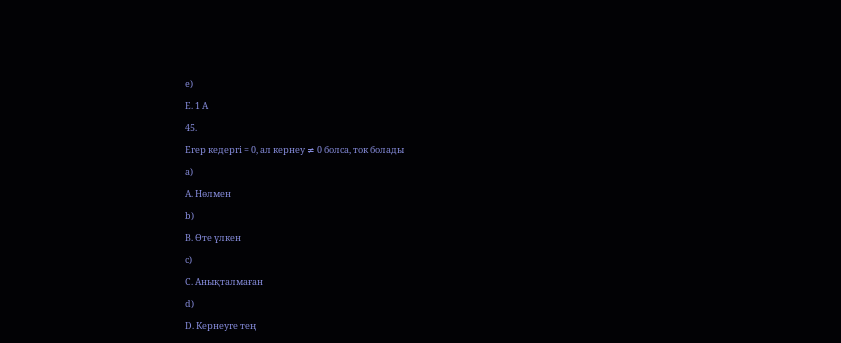e)

E. 1 А

45.

Егер кедергі = 0, ал кернеу ≠ 0 болса, ток болады

a)

A. Нөлмен

b)

B. Өте үлкен

c)

C. Анықталмаған

d)

D. Кернеуге тең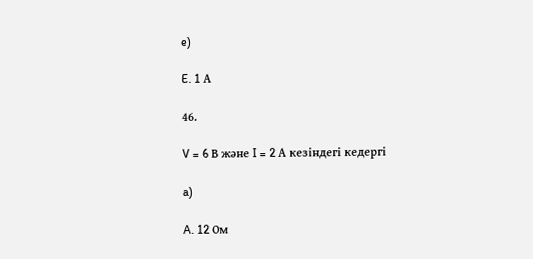e)

E. 1 А

46.

V = 6 В және I = 2 А кезіндегі кедергі

a)

A. 12 Ом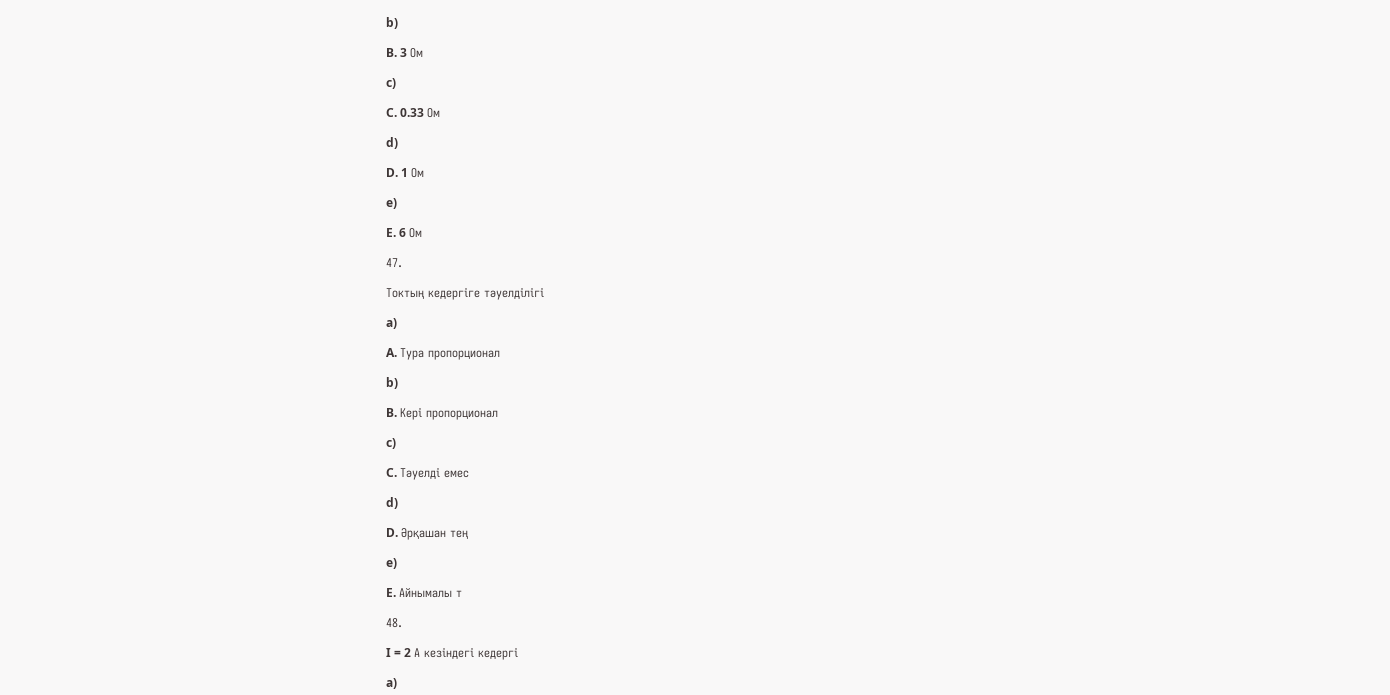b)

B. 3 Ом

c)

C. 0.33 Ом

d)

D. 1 Ом

e)

E. 6 Ом

47.

Токтың кедергіге тәуелділігі

a)

A. Тура пропорционал

b)

B. Кері пропорционал

c)

C. Тәуелді емес

d)

D. Әрқашан тең

e)

E. Айнымалы т

48.

I = 2 А кезіндегі кедергі

a)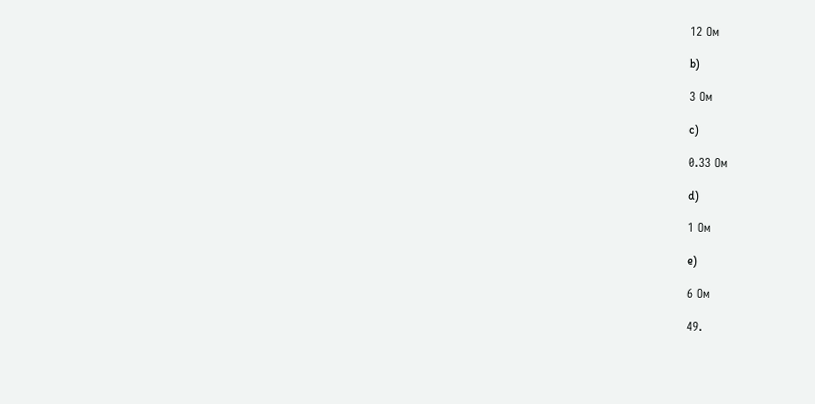12 Ом

b)

3 Ом

c)

0.33 Ом

d)

1 Ом

e)

6 Ом

49.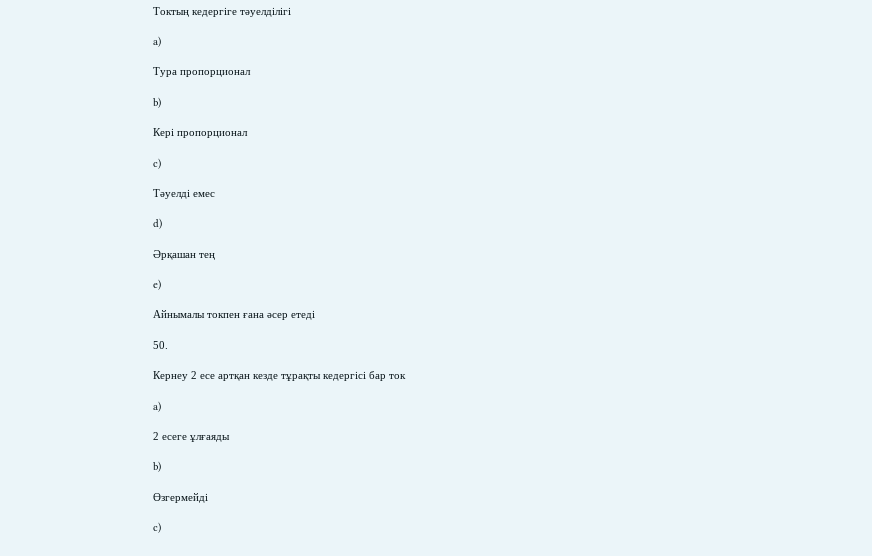Токтың кедергіге тәуелділігі

a)

Тура пропорционал

b)

Кері пропорционал

c)

Тәуелді емес

d)

Әрқашан тең

e)

Айнымалы токпен ғана әсер етеді

50.

Кернеу 2 есе артқан кезде тұрақты кедергісі бар ток

a)

2 есеге ұлғаяды

b)

Өзгермейді

c)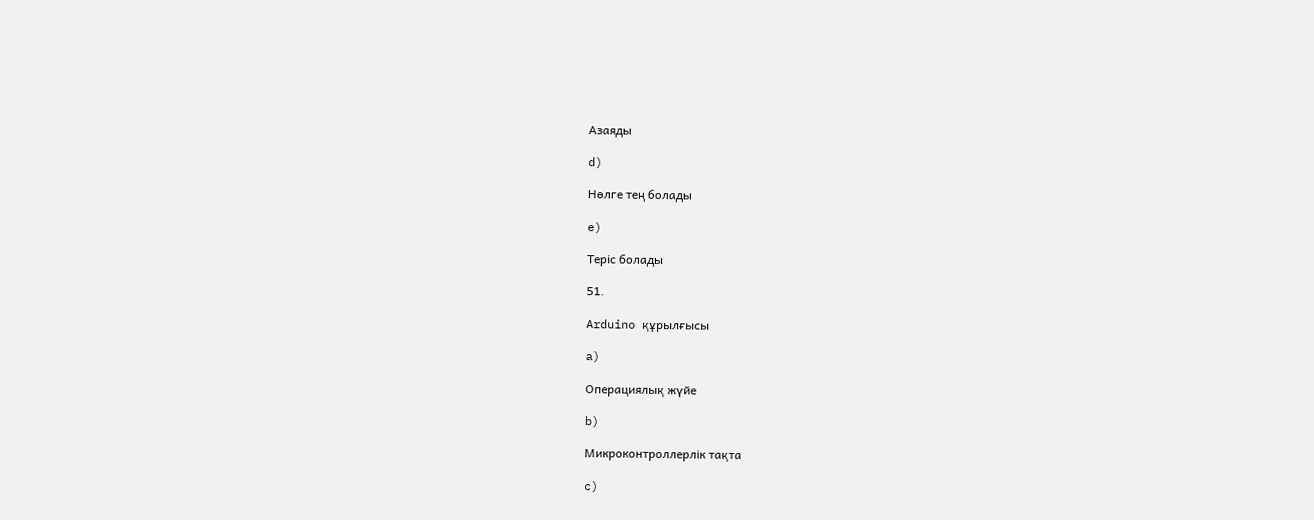Азаяды

d)

Нөлге тең болады

e)

Теріс болады

51.

Arduino құрылғысы

a)

Операциялық жүйе

b)

Микроконтроллерлік тақта

c)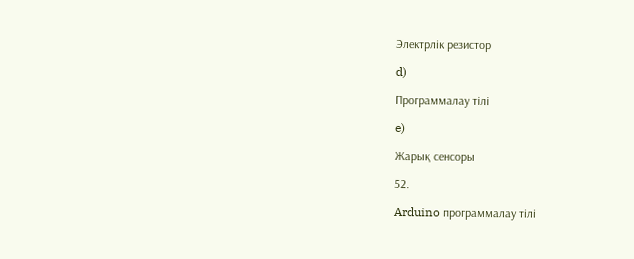Электрлік резистор

d)

Программалау тілі

e)

Жарық сенсоры

52.

Arduino программалау тілі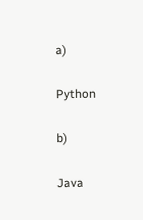a)

Python

b)

Java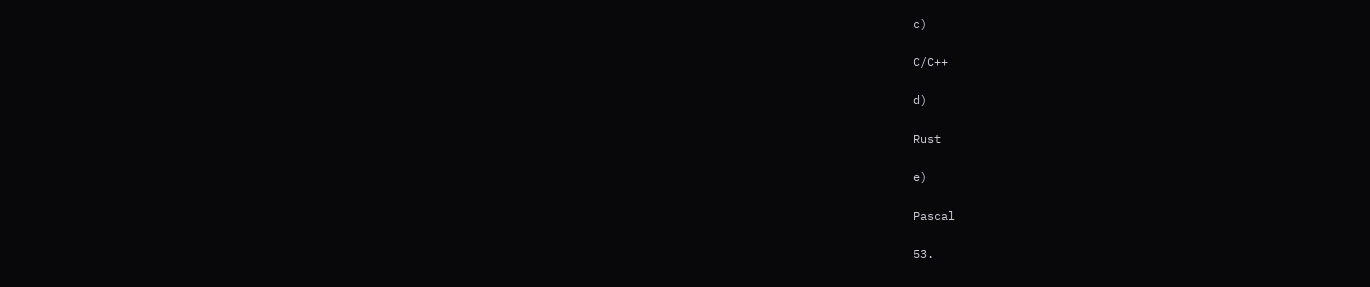c)

C/C++

d)

Rust

e)

Pascal

53.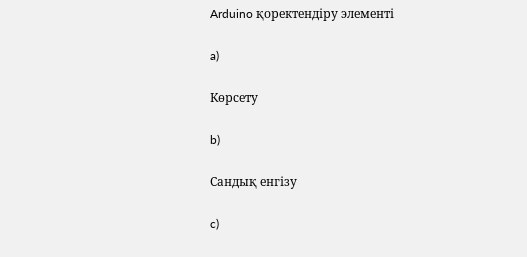Arduino қоректендіру элементі

a)

Көрсету

b)

Сандық енгізу

c)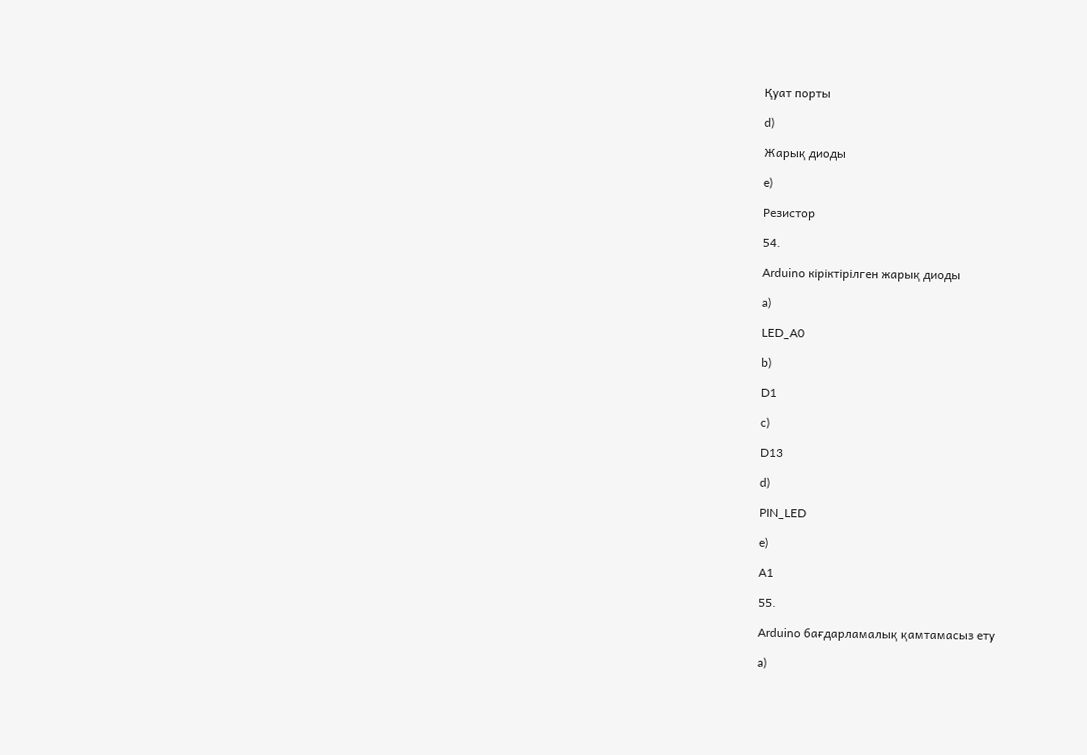Қуат порты

d)

Жарық диоды

e)

Резистор

54.

Arduino кіріктірілген жарық диоды

a)

LED_A0

b)

D1

c)

D13

d)

PIN_LED

e)

A1

55.

Arduino бағдарламалық қамтамасыз ету

a)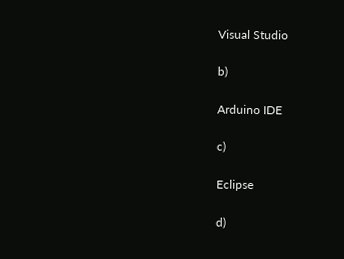Visual Studio

b)

Arduino IDE

c)

Eclipse

d)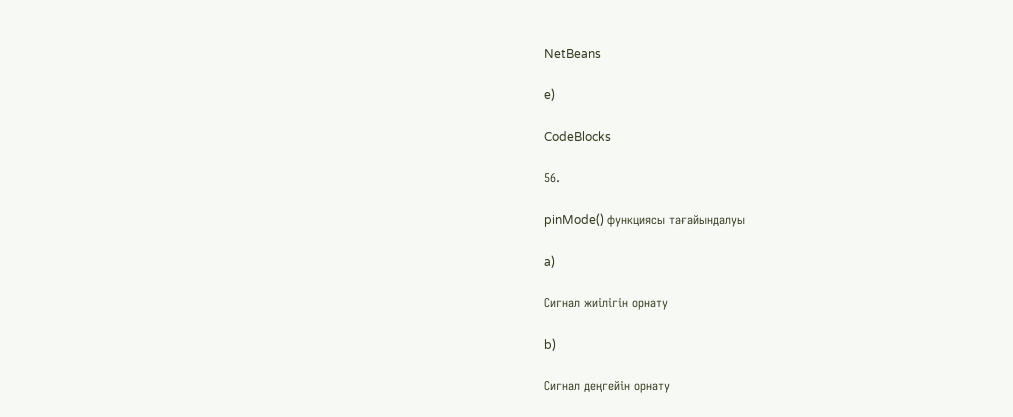NetBeans

e)

CodeBlocks

56.

pinMode() функциясы тағайындалуы

a)

Сигнал жиілігін орнату

b)

Сигнал деңгейін орнату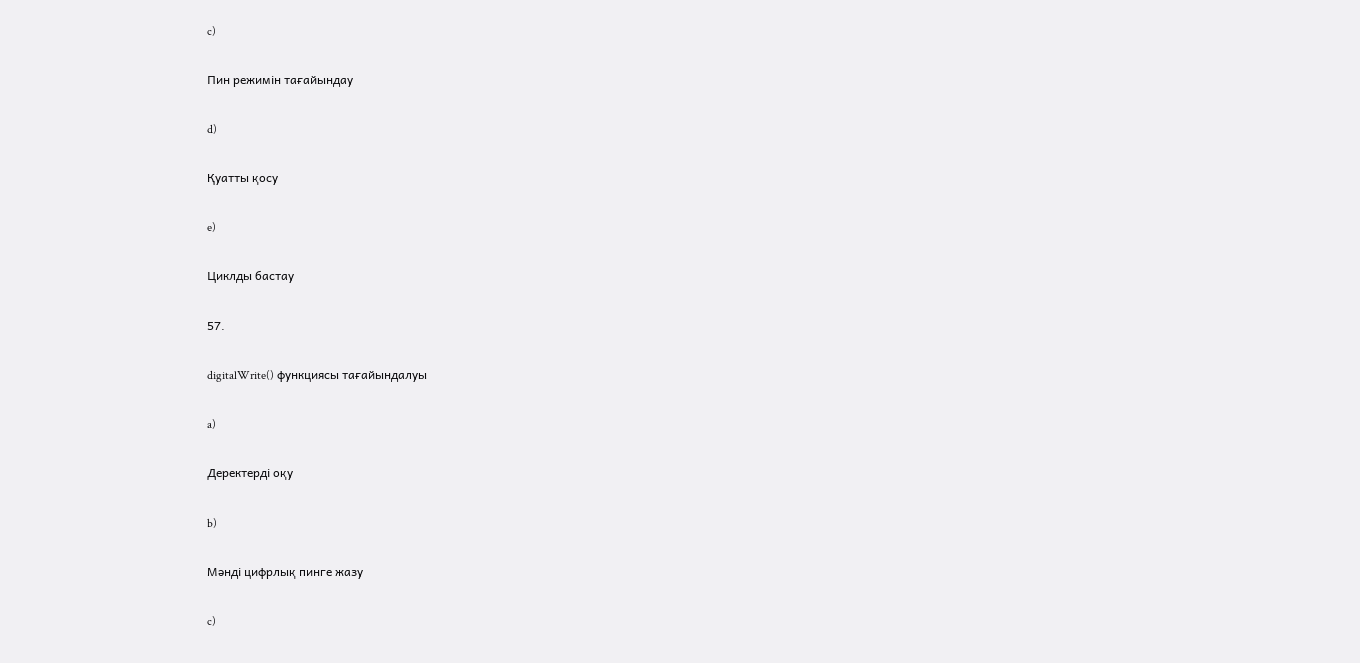c)

Пин режимін тағайындау

d)

Қуатты қосу

e)

Циклды бастау

57.

digitalWrite() функциясы тағайындалуы

a)

Деректерді оқу

b)

Мәнді цифрлық пинге жазу

c)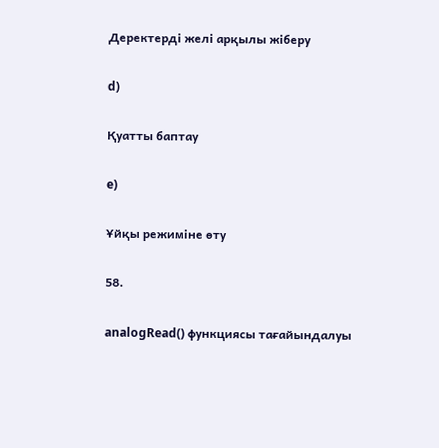Деректерді желі арқылы жіберу

d)

Қуатты баптау

e)

Ұйқы режиміне өту

58.

analogRead() функциясы тағайындалуы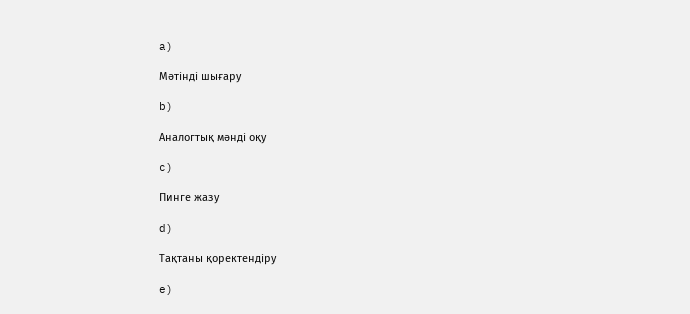a)

Мәтінді шығару

b)

Аналогтық мәнді оқу

c)

Пинге жазу

d)

Тақтаны қоректендіру

e)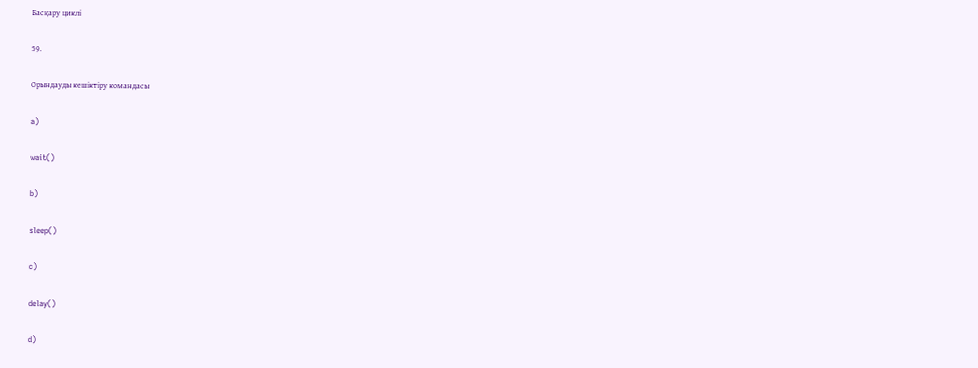Басқару циклі

59.

Орындауды кешіктіру командасы

a)

wait()

b)

sleep()

c)

delay()

d)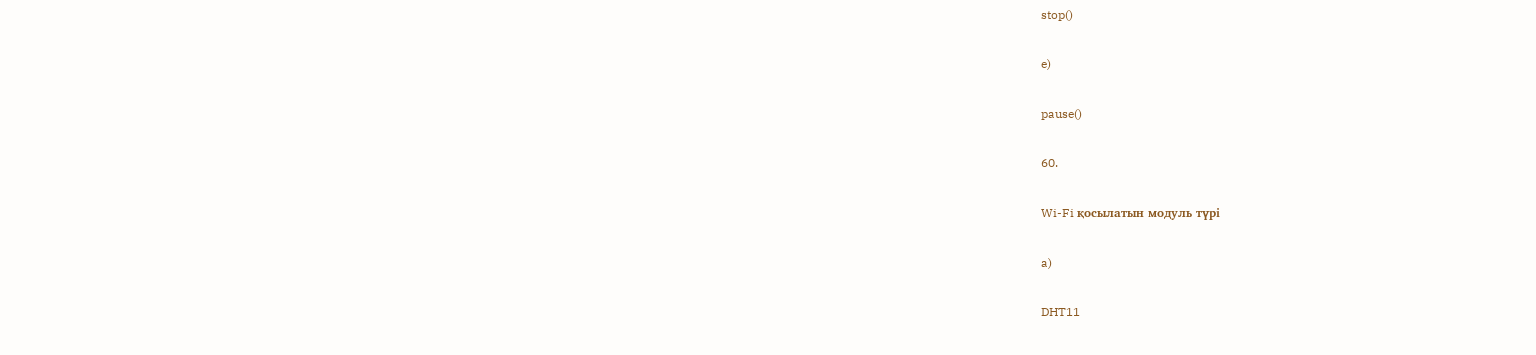stop()

e)

pause()

60.

Wi-Fi қосылатын модуль түрі

a)

DHT11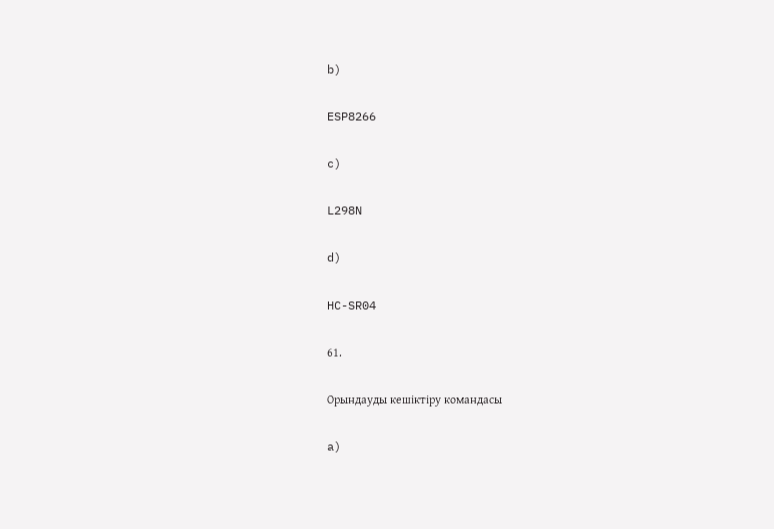b)

ESP8266

c)

L298N

d)

HC-SR04

61.

Орындауды кешіктіру командасы

a)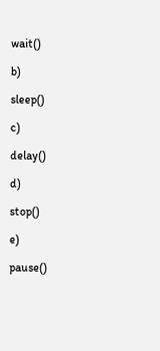wait()

b)

sleep()

c)

delay()

d)

stop()

e)

pause()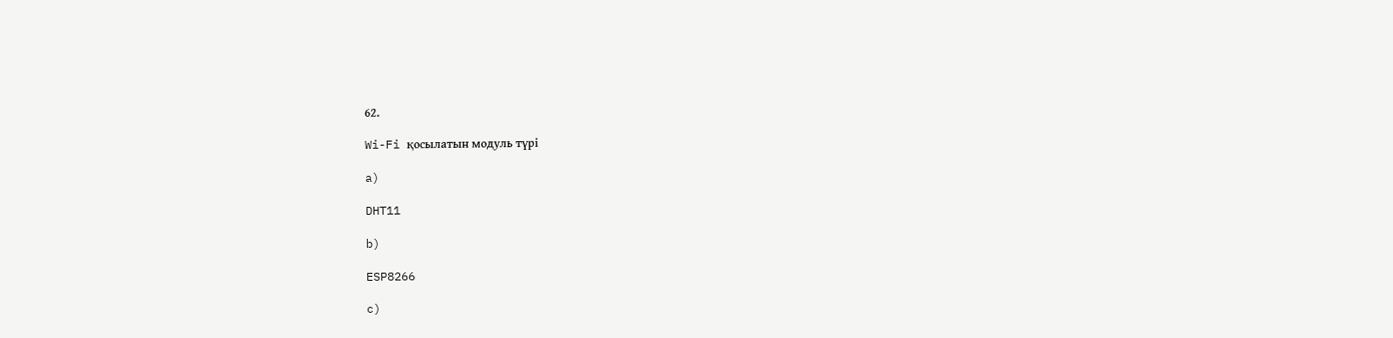62.

Wi-Fi қосылатын модуль түрі

a)

DHT11

b)

ESP8266

c)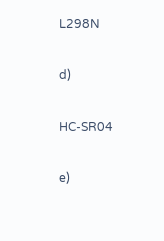L298N

d)

HC-SR04

e)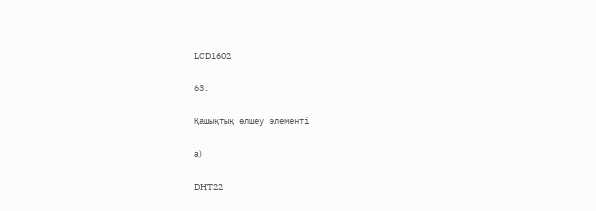LCD1602

63.

Қашықтық өлшеу элементі

a)

DHT22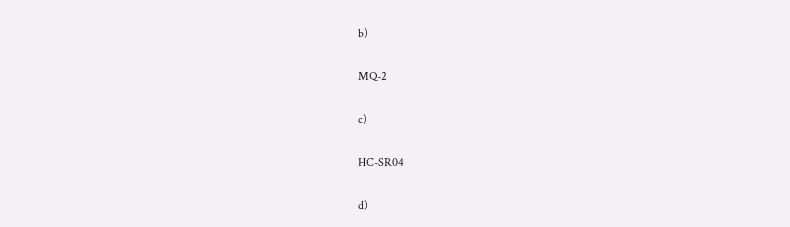b)

MQ-2

c)

HC-SR04

d)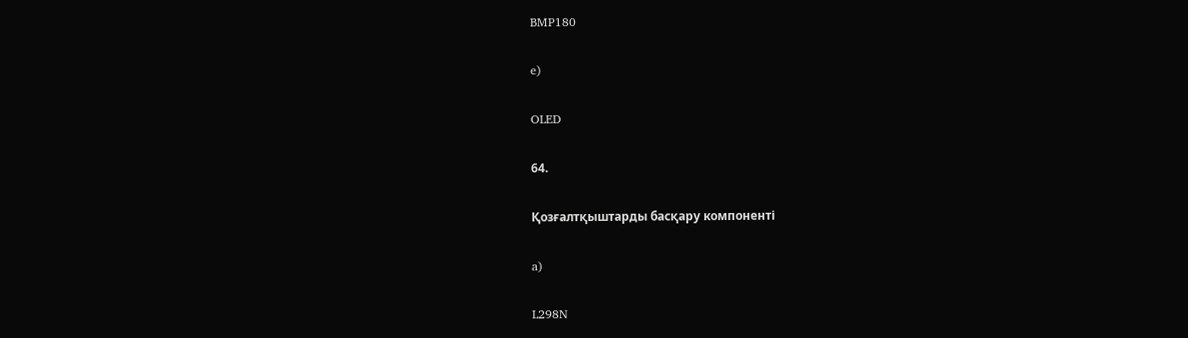BMP180

e)

OLED

64.

Қозғалтқыштарды басқару компоненті

a)

L298N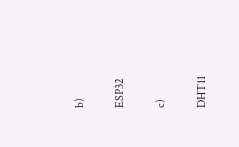b)

ESP32

c)

DHT11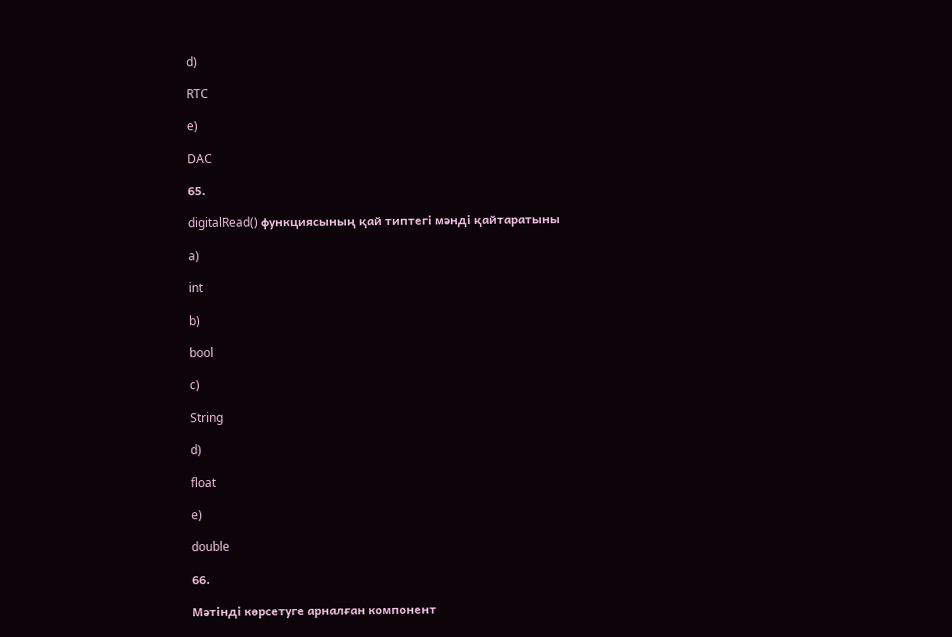d)

RTC

e)

DAC

65.

digitalRead() функциясының қай типтегі мәнді қайтаратыны

a)

int

b)

bool

c)

String

d)

float

e)

double

66.

Мәтінді көрсетуге арналған компонент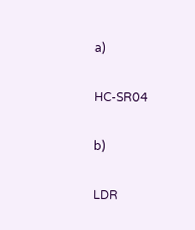a)

HC-SR04

b)

LDR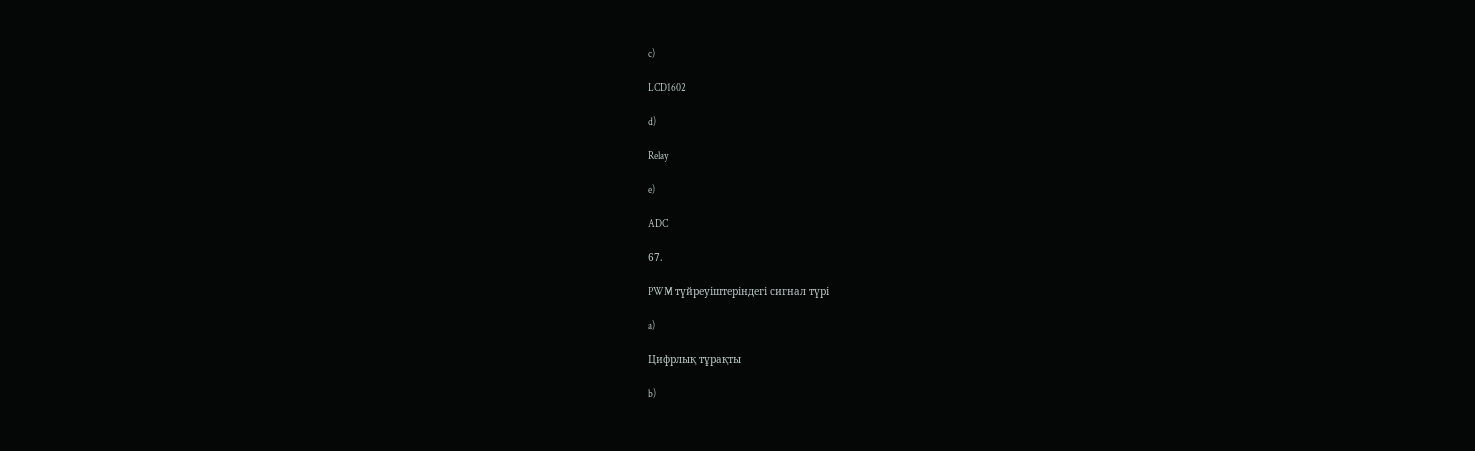c)

LCD1602

d)

Relay

e)

ADC

67.

PWM түйреуіштеріндегі сигнал түрі

a)

Цифрлық тұрақты

b)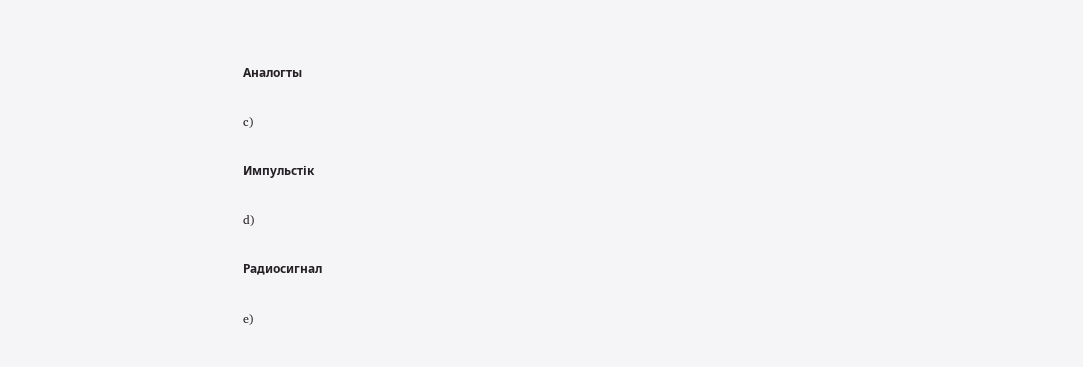Аналогты

c)

Импульстік

d)

Радиосигнал

e)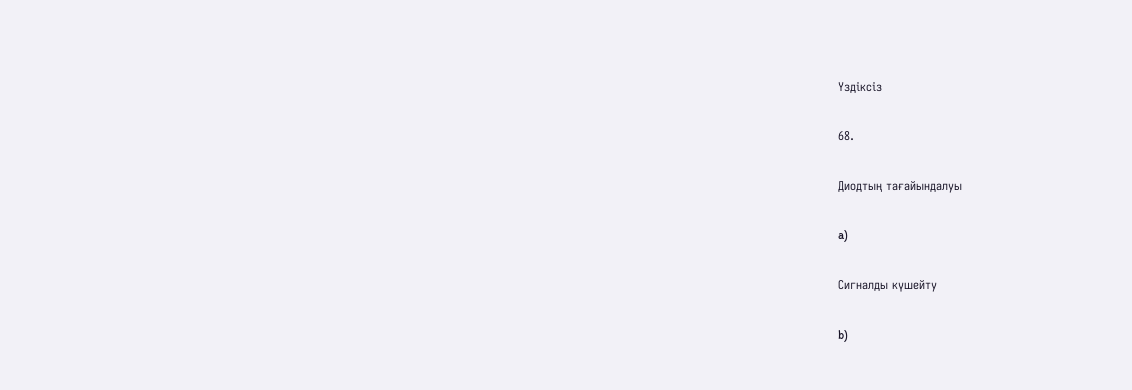Үздіксіз

68.

Диодтың тағайындалуы

a)

Сигналды күшейту

b)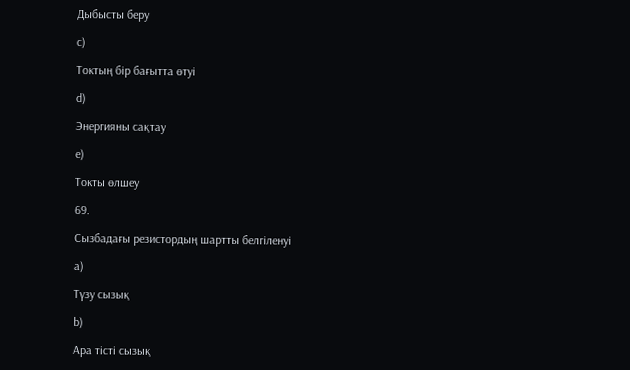Дыбысты беру

c)

Токтың бір бағытта өтуі

d)

Энергияны сақтау

e)

Токты өлшеу

69.

Сызбадағы резистордың шартты белгіленуі

a)

Түзу сызық

b)

Ара тісті сызық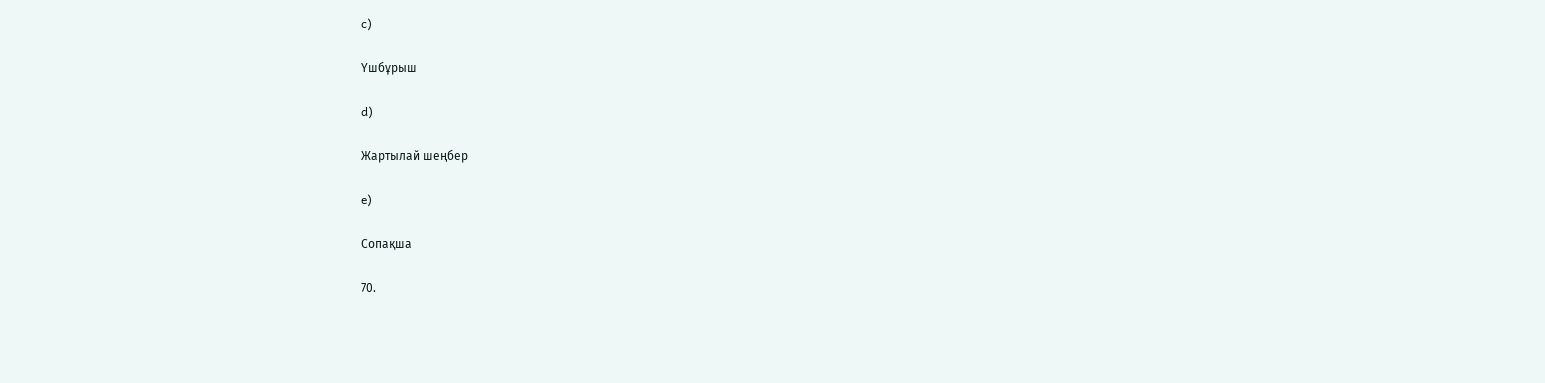c)

Үшбұрыш

d)

Жартылай шеңбер

e)

Сопақша

70.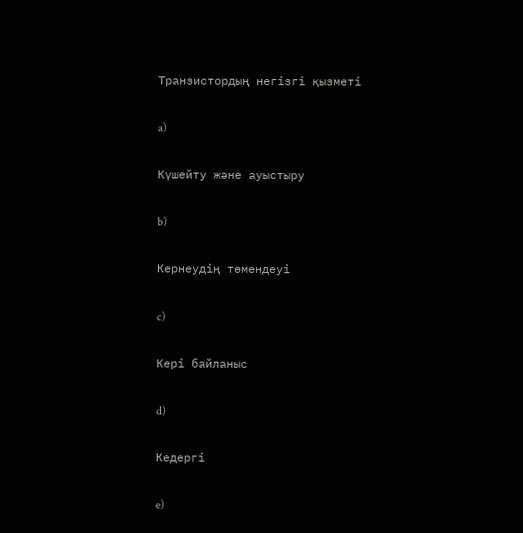Транзистордың негізгі қызметі

a)

Күшейту және ауыстыру

b)

Кернеудің төмендеуі

c)

Кері байланыс

d)

Кедергі

e)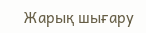Жарық шығару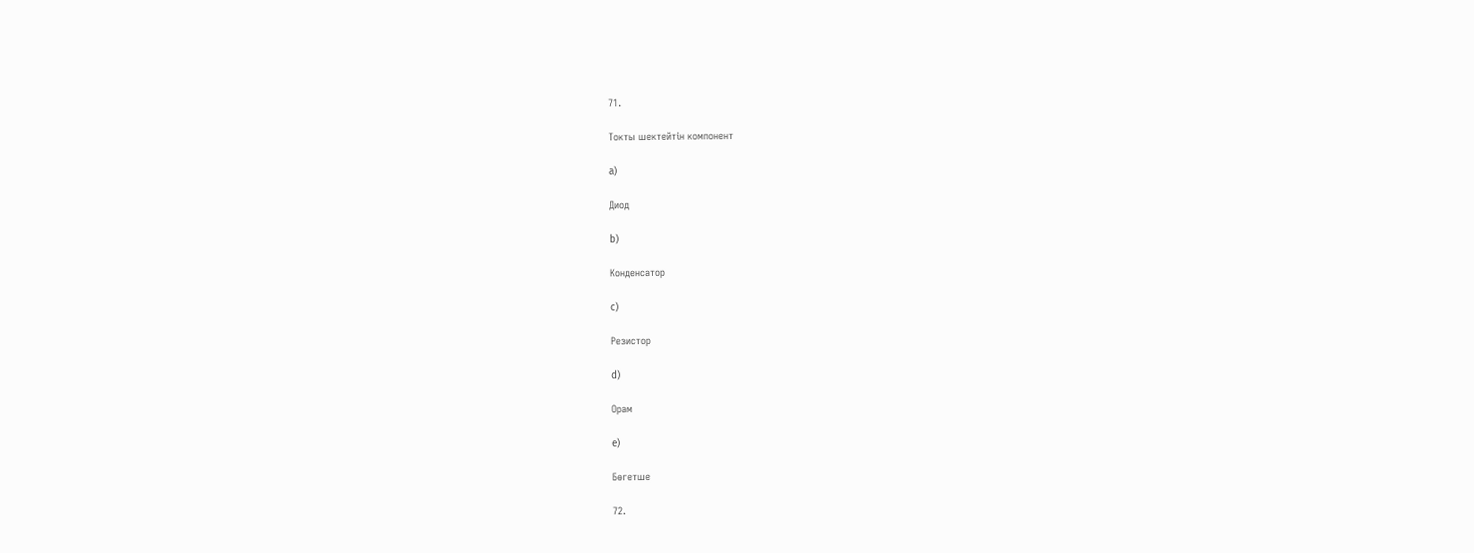71.

Токты шектейтін компонент

a)

Диод

b)

Конденсатор

c)

Резистор

d)

Орам

e)

Бөгетше

72.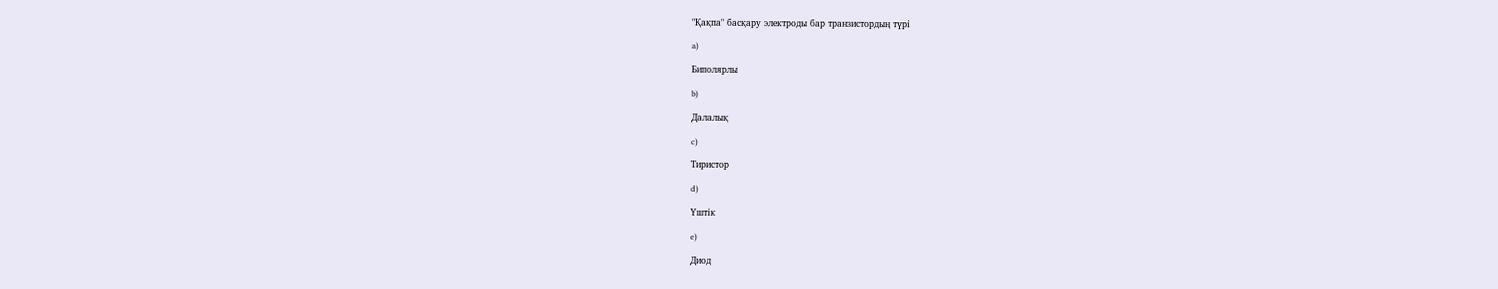"Қақпа" басқару электроды бар транзистордың түрі

a)

Биполярлы

b)

Далалық

c)

Тиристор

d)

Үштік

e)

Диод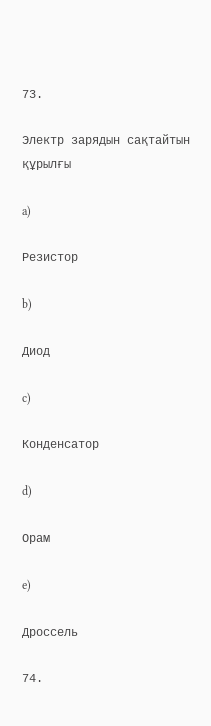73.

Электр зарядын сақтайтын құрылғы

a)

Резистор

b)

Диод

c)

Конденсатор

d)

Орам

e)

Дроссель

74.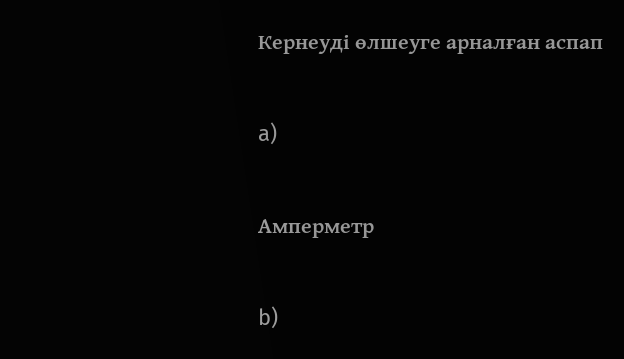Кернеуді өлшеуге арналған аспап

a)

Амперметр

b)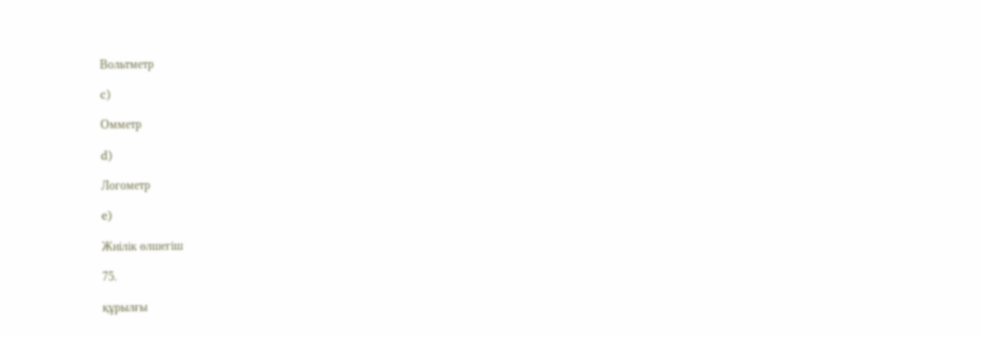Вольтметр

c)

Омметр

d)

Логометр

e)

Жиілік өлшегіш

75.

құрылғы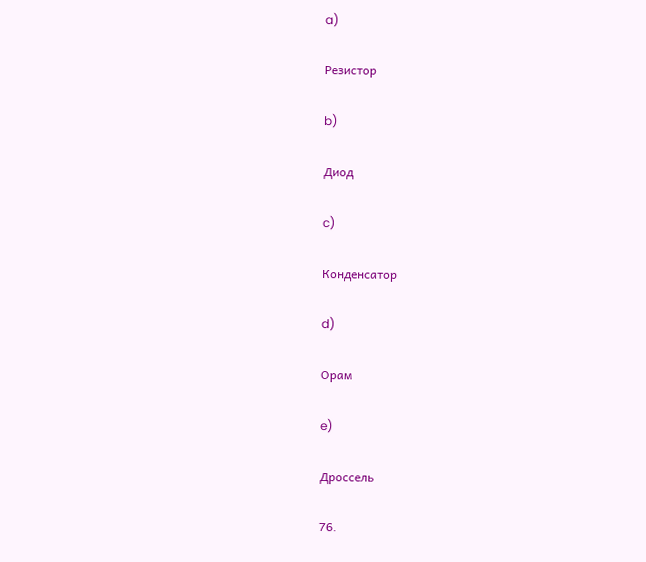a)

Резистор

b)

Диод

c)

Конденсатор

d)

Орам

e)

Дроссель

76.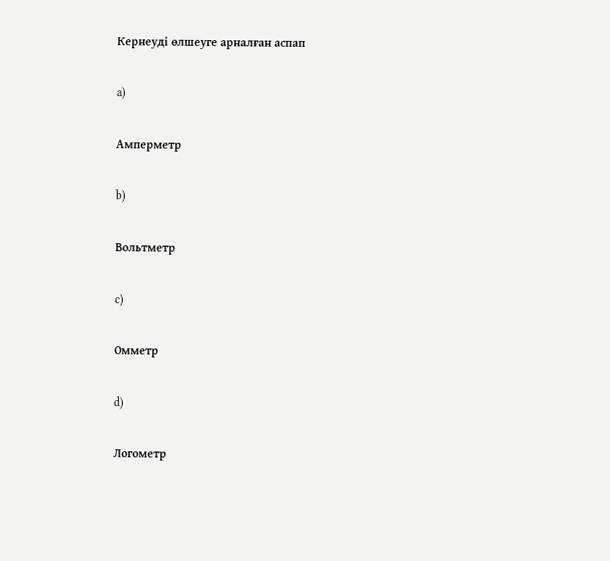Кернеуді өлшеуге арналған аспап

a)

Амперметр

b)

Вольтметр

c)

Омметр

d)

Логометр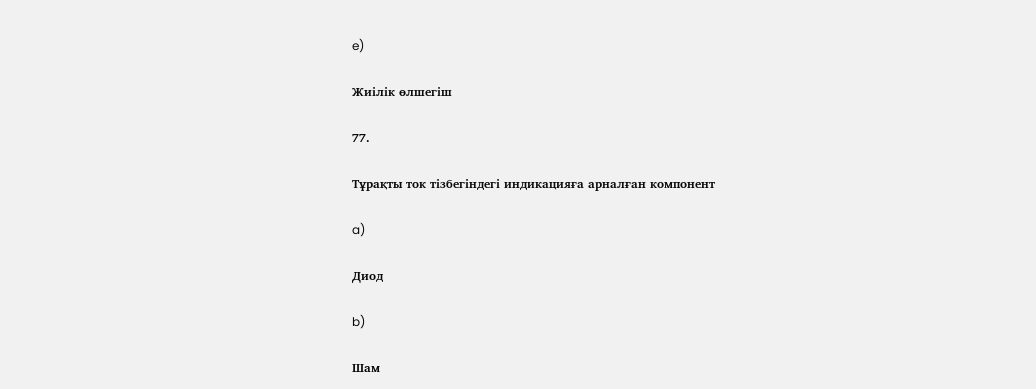e)

Жиілік өлшегіш

77.

Тұрақты ток тізбегіндегі индикацияға арналған компонент

a)

Диод

b)

Шам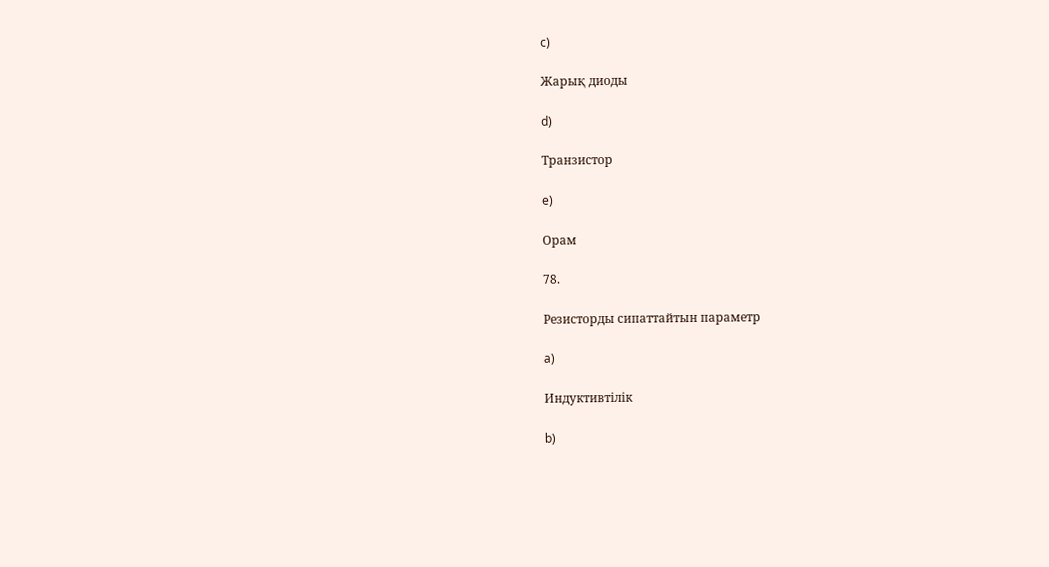c)

Жарық диоды

d)

Транзистор

e)

Орам

78.

Резисторды сипаттайтын параметр

a)

Индуктивтілік

b)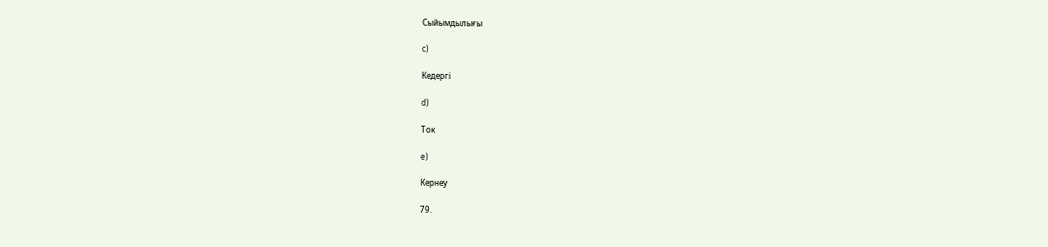Сыйымдылығы

c)

Кедергі

d)

Ток

e)

Кернеу

79.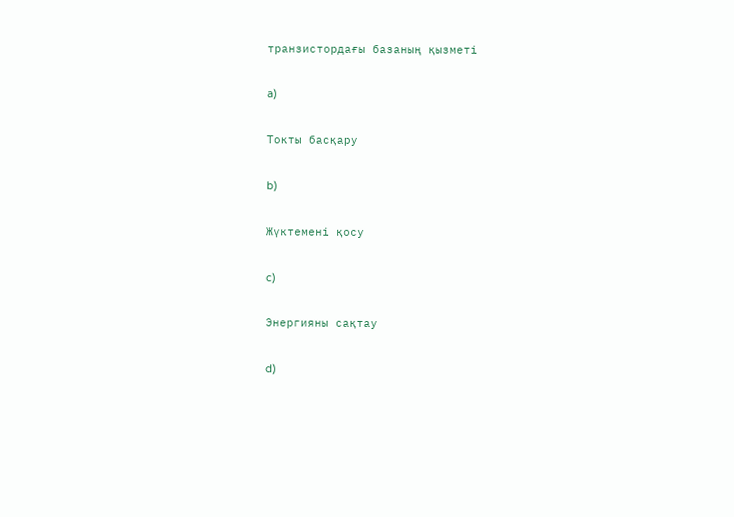транзистордағы базаның қызметі

a)

Токты басқару

b)

Жүктемені қосу

c)

Энергияны сақтау

d)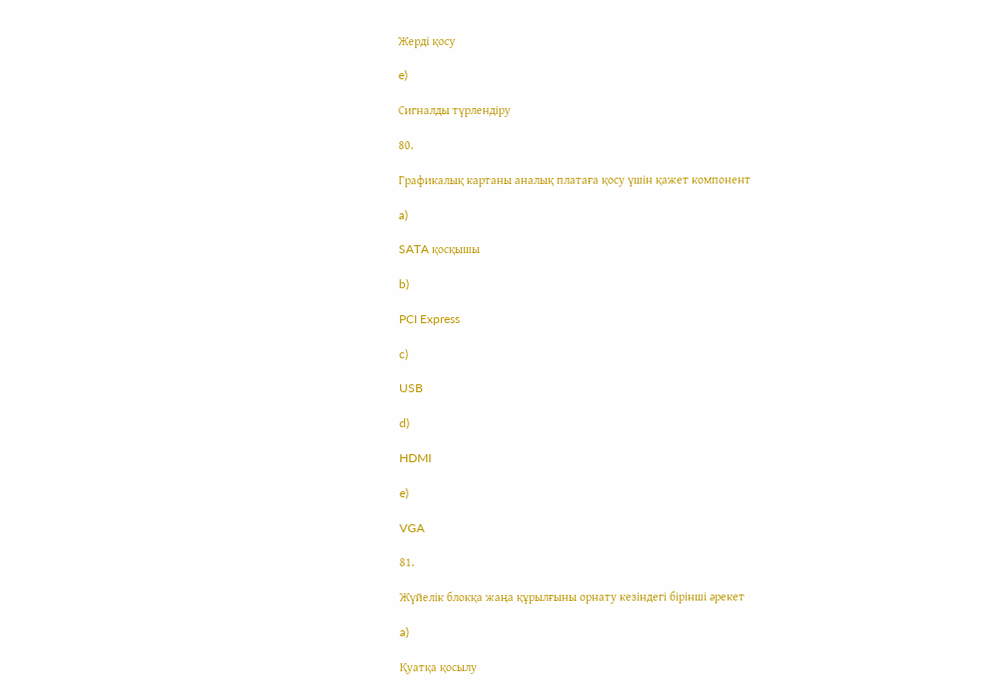Жерді қосу

e)

Сигналды түрлендіру

80.

Графикалық картаны аналық платаға қосу үшін қажет компонент

a)

SATA қосқышы

b)

PCI Express

c)

USB

d)

HDMI

e)

VGA

81.

Жүйелік блокқа жаңа құрылғыны орнату кезіндегі бірінші әрекет

a)

Қуатқа қосылу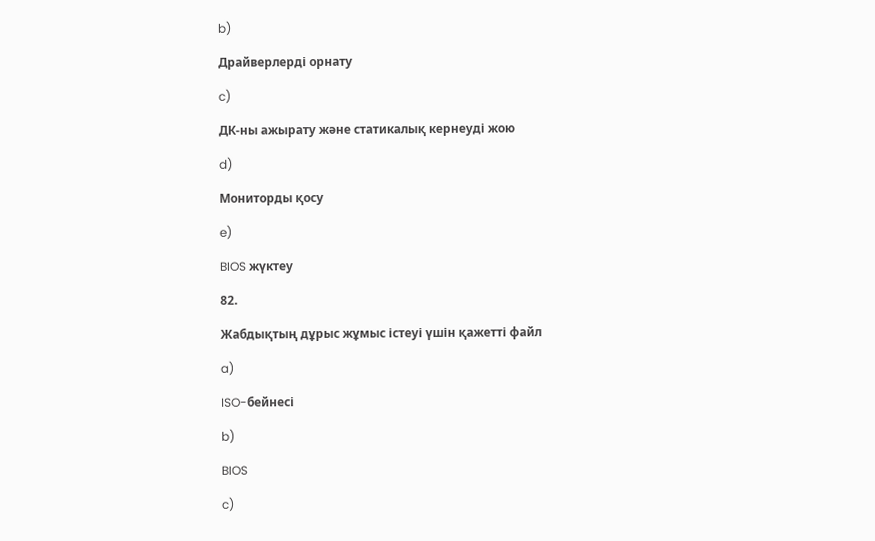b)

Драйверлерді орнату

c)

ДК-ны ажырату және статикалық кернеуді жою

d)

Мониторды қосу

e)

BIOS жүктеу

82.

Жабдықтың дұрыс жұмыс істеуі үшін қажетті файл

a)

ISO-бейнесі

b)

BIOS

c)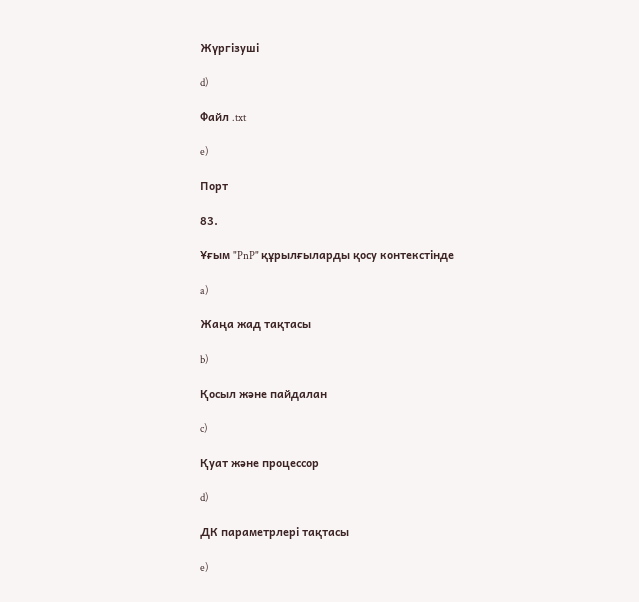Жүргізуші

d)

Файл .txt

e)

Порт

83.

Ұғым "PnP" құрылғыларды қосу контекстінде

a)

Жаңа жад тақтасы

b)

Қосыл және пайдалан

c)

Қуат және процессор

d)

ДК параметрлері тақтасы

e)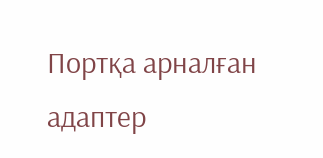Портқа арналған адаптер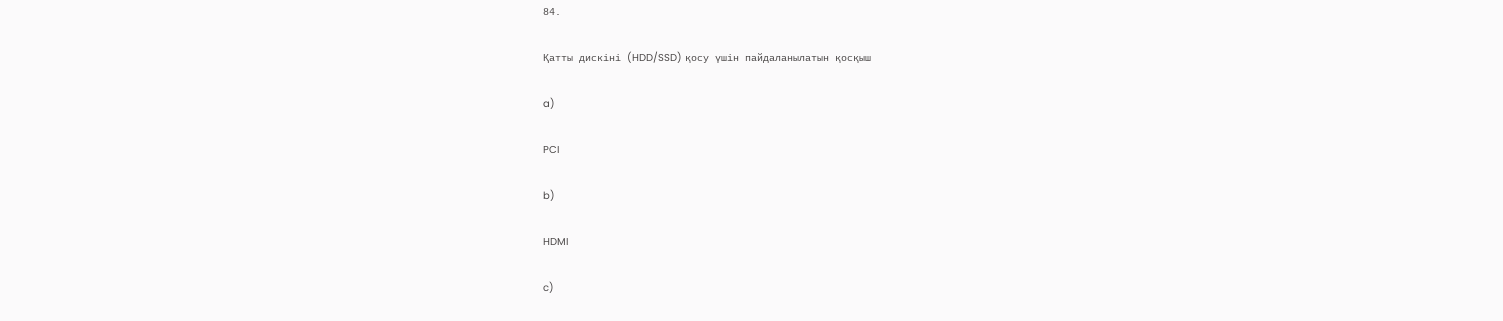84.

Қатты дискіні (HDD/SSD) қосу үшін пайдаланылатын қосқыш

a)

PCI

b)

HDMI

c)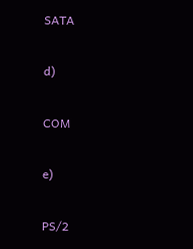SATA

d)

COM

e)

PS/2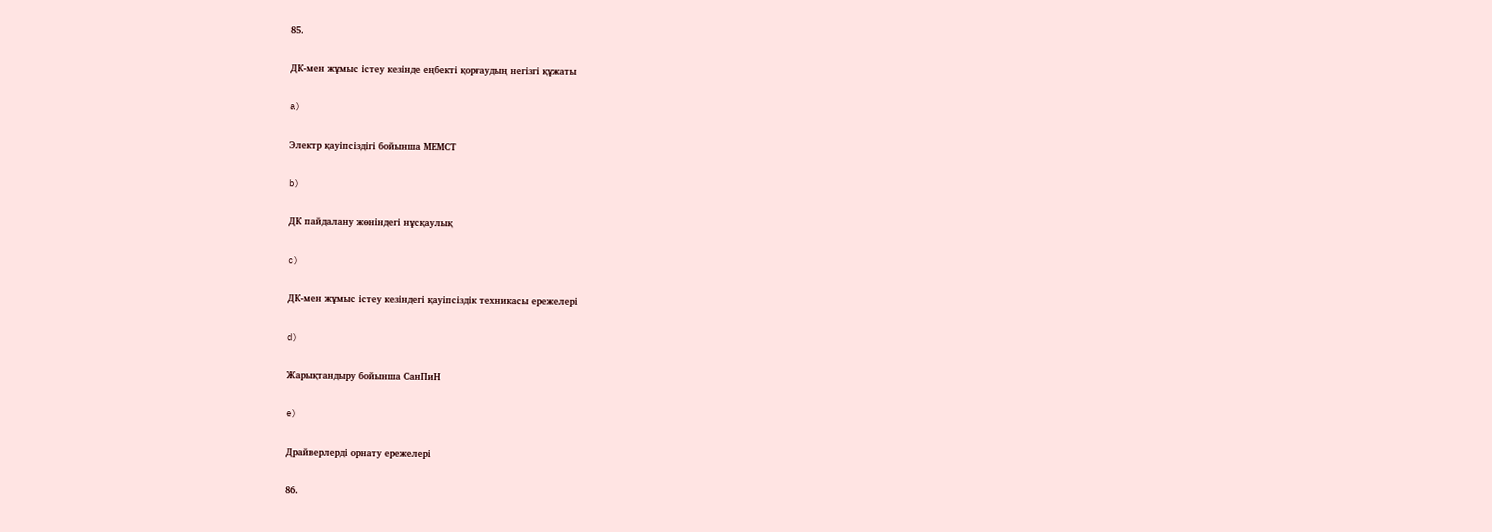85.

ДК-мен жұмыс істеу кезінде еңбекті қорғаудың негізгі құжаты

a)

Электр қауіпсіздігі бойынша МЕМСТ

b)

ДК пайдалану жөніндегі нұсқаулық

c)

ДК-мен жұмыс істеу кезіндегі қауіпсіздік техникасы ережелері

d)

Жарықтандыру бойынша СанПиН

e)

Драйверлерді орнату ережелері

86.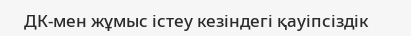ДК-мен жұмыс істеу кезіндегі қауіпсіздік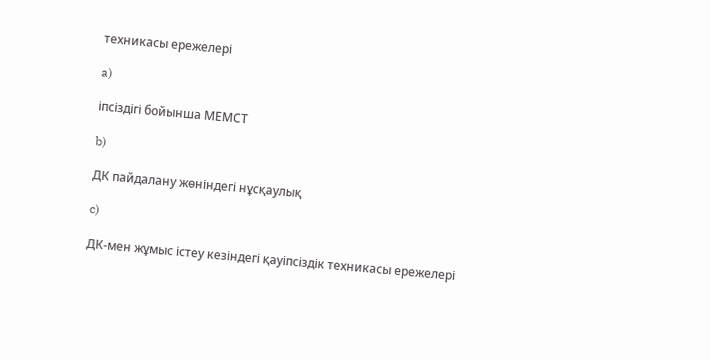техникасы ережелері

a)

іпсіздігі бойынша МЕМСТ

b)

ДК пайдалану жөніндегі нұсқаулық

c)

ДК-мен жұмыс істеу кезіндегі қауіпсіздік техникасы ережелері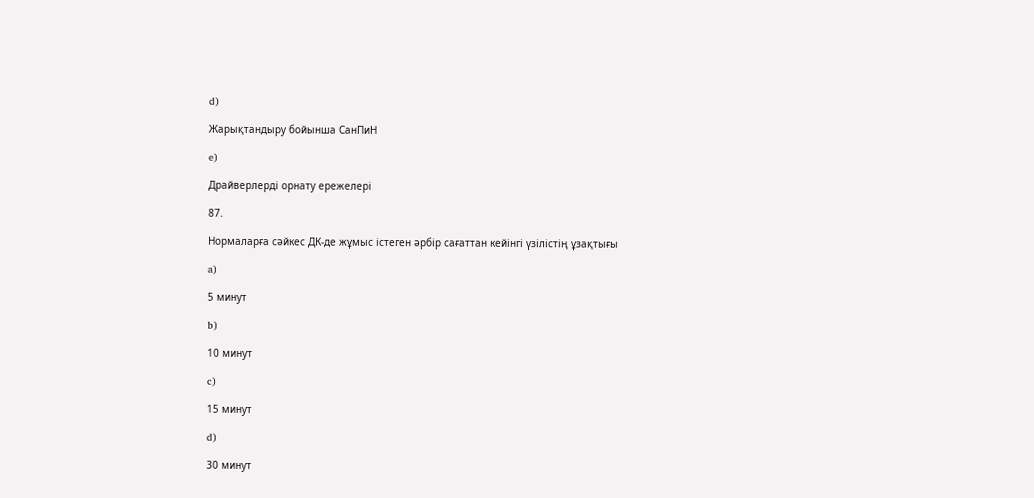d)

Жарықтандыру бойынша СанПиН

e)

Драйверлерді орнату ережелері

87.

Нормаларға сәйкес ДК-де жұмыс істеген әрбір сағаттан кейінгі үзілістің ұзақтығы

a)

5 минут

b)

10 минут

c)

15 минут

d)

30 минут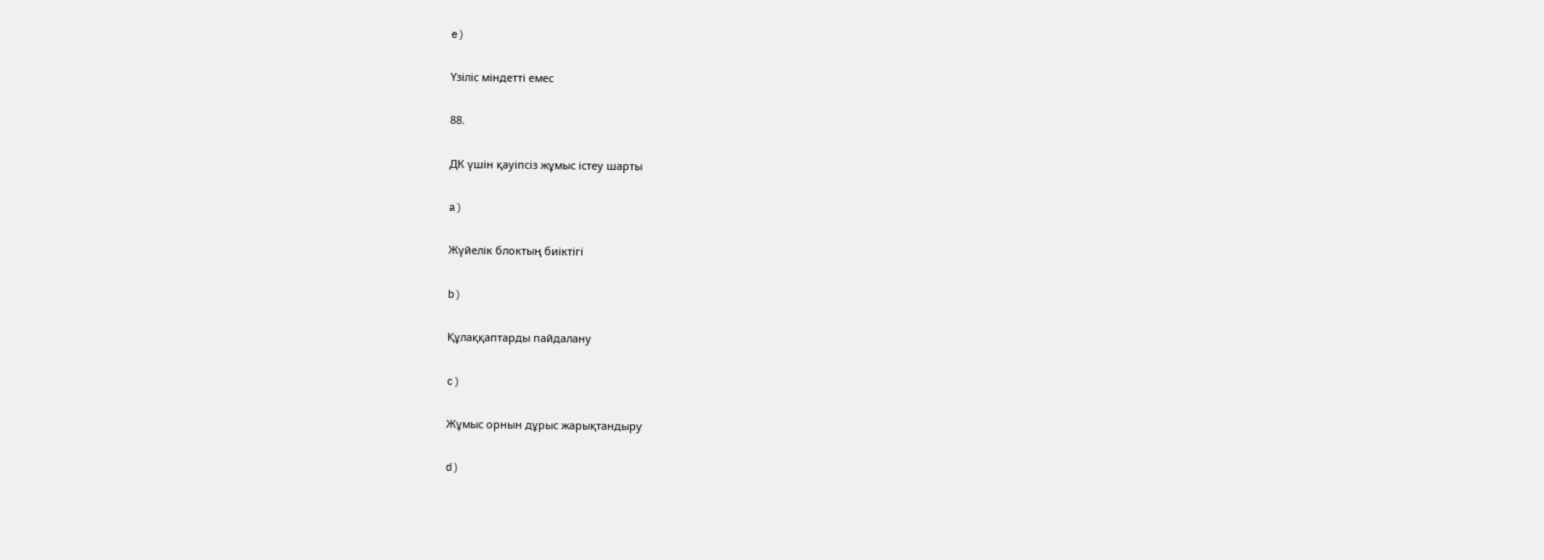e)

Үзіліс міндетті емес

88.

ДК үшін қауіпсіз жұмыс істеу шарты

a)

Жүйелік блоктың биіктігі

b)

Құлаққаптарды пайдалану

c)

Жұмыс орнын дұрыс жарықтандыру

d)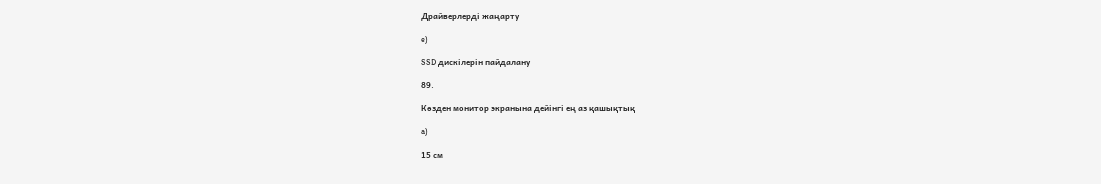Драйверлерді жаңарту

e)

SSD дискілерін пайдалану

89.

Көзден монитор экранына дейінгі ең аз қашықтық

a)

15 см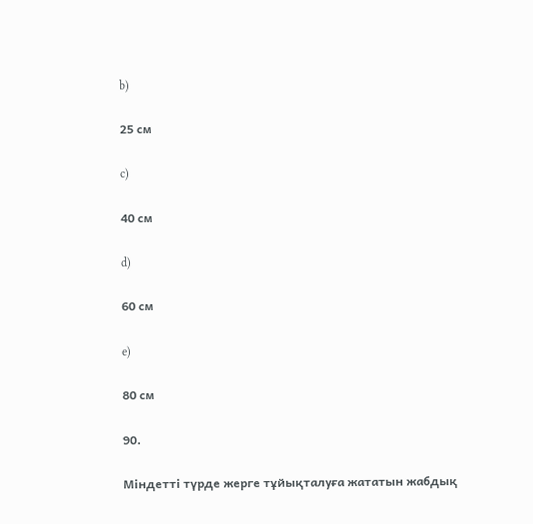b)

25 см

c)

40 см

d)

60 см

e)

80 см

90.

Міндетті түрде жерге тұйықталуға жататын жабдық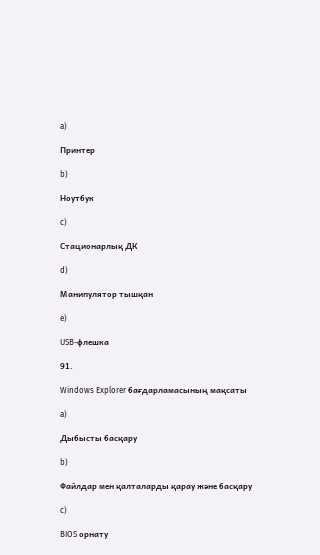a)

Принтер

b)

Ноутбук

c)

Стационарлық ДК

d)

Манипулятор тышқан

e)

USB-флешка

91.

Windows Explorer бағдарламасының мақсаты

a)

Дыбысты басқару

b)

Файлдар мен қалталарды қарау және басқару

c)

BIOS орнату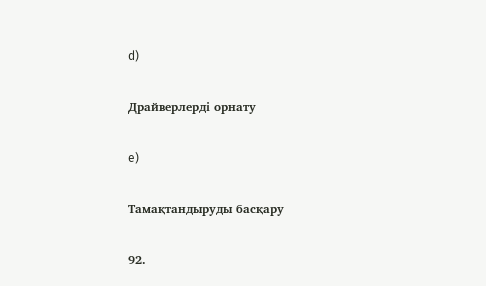d)

Драйверлерді орнату

e)

Тамақтандыруды басқару

92.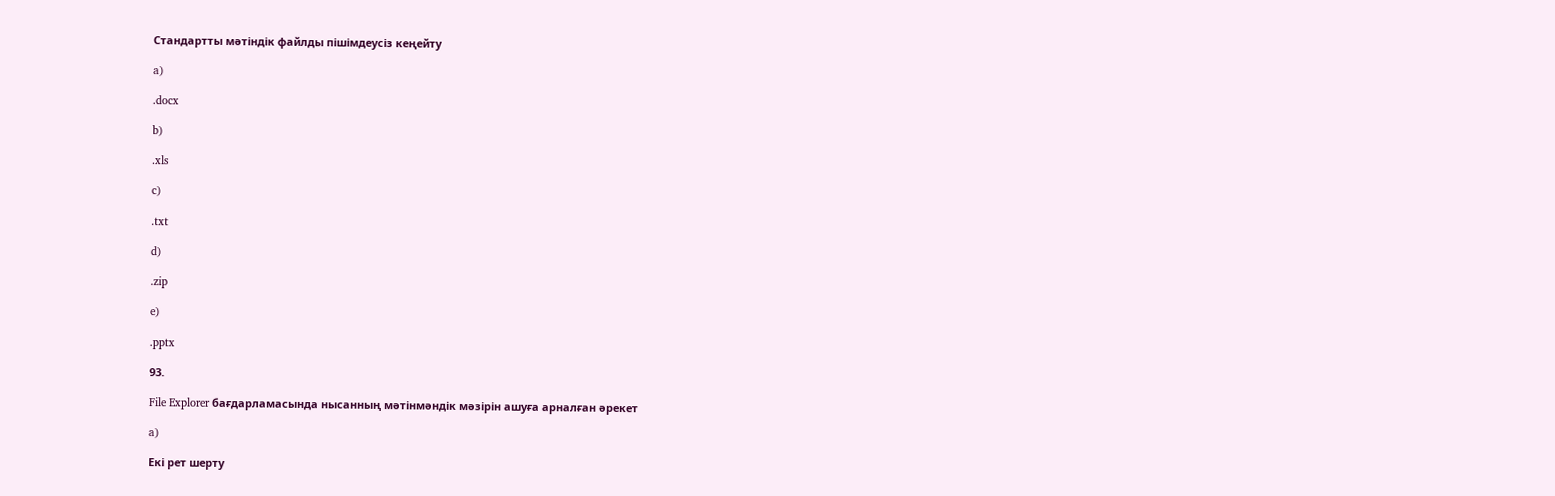Стандартты мәтіндік файлды пішімдеусіз кеңейту

a)

.docx

b)

.xls

c)

.txt

d)

.zip

e)

.pptx

93.

File Explorer бағдарламасында нысанның мәтінмәндік мәзірін ашуға арналған әрекет

a)

Екі рет шерту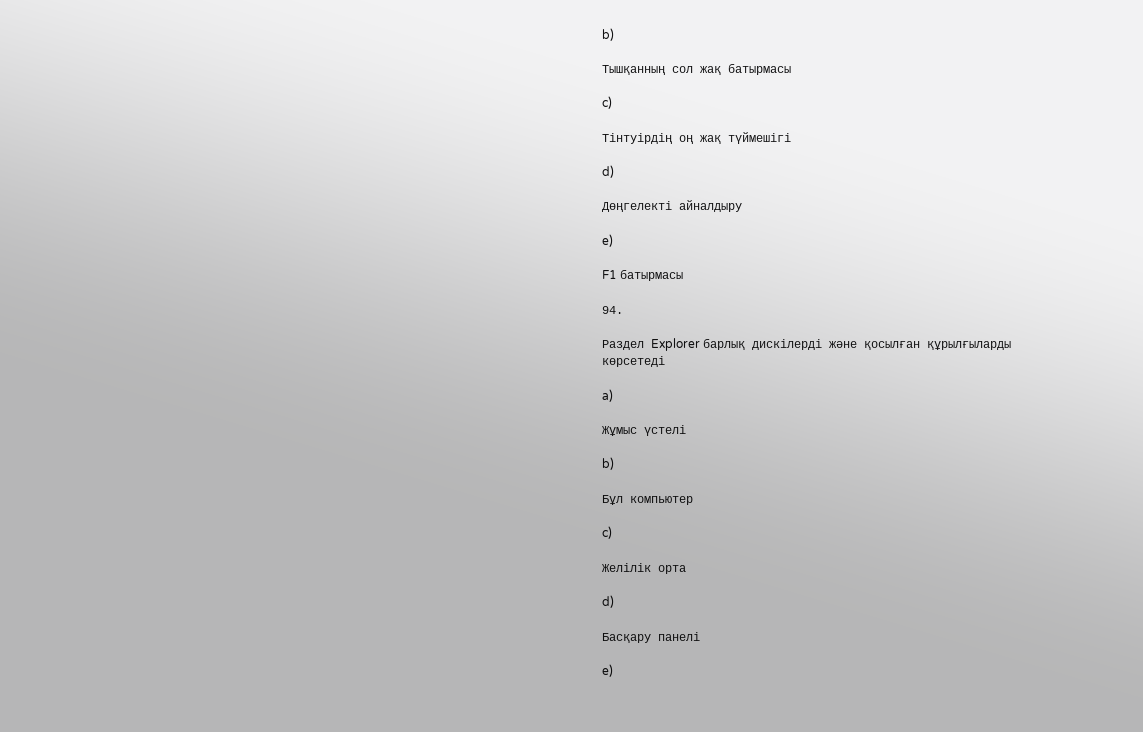b)

Тышқанның сол жақ батырмасы

c)

Тінтуірдің оң жақ түймешігі

d)

Дөңгелекті айналдыру

e)

F1 батырмасы

94.

Раздел Explorer барлық дискілерді және қосылған құрылғыларды көрсетеді

a)

Жұмыс үстелі

b)

Бұл компьютер

c)

Желілік орта

d)

Басқару панелі

e)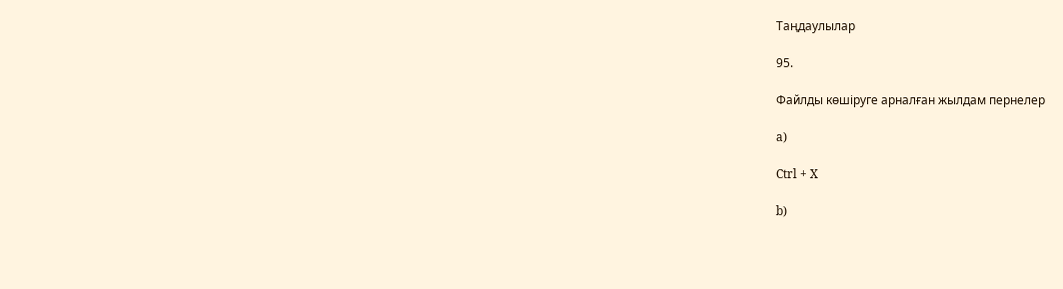Таңдаулылар

95.

Файлды көшіруге арналған жылдам пернелер

a)

Ctrl + X

b)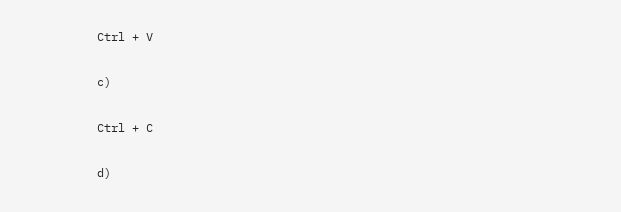Ctrl + V

c)

Ctrl + C

d)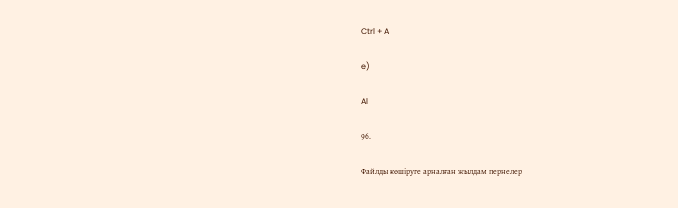Ctrl + A

e)

Al

96.

Файлды көшіруге арналған жылдам пернелер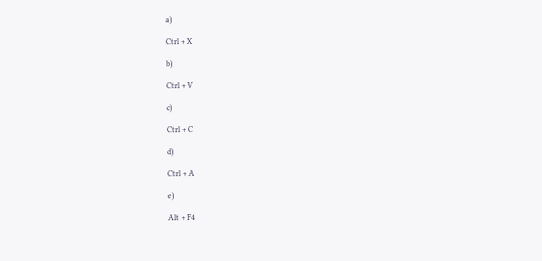a)

Ctrl + X

b)

Ctrl + V

c)

Ctrl + C

d)

Ctrl + A

e)

Alt + F4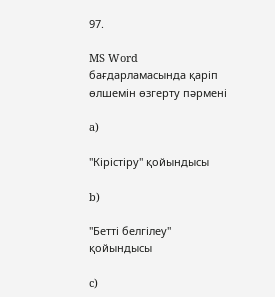97.

MS Word бағдарламасында қаріп өлшемін өзгерту пәрмені

a)

"Кірістіру" қойындысы

b)

"Бетті белгілеу" қойындысы

c)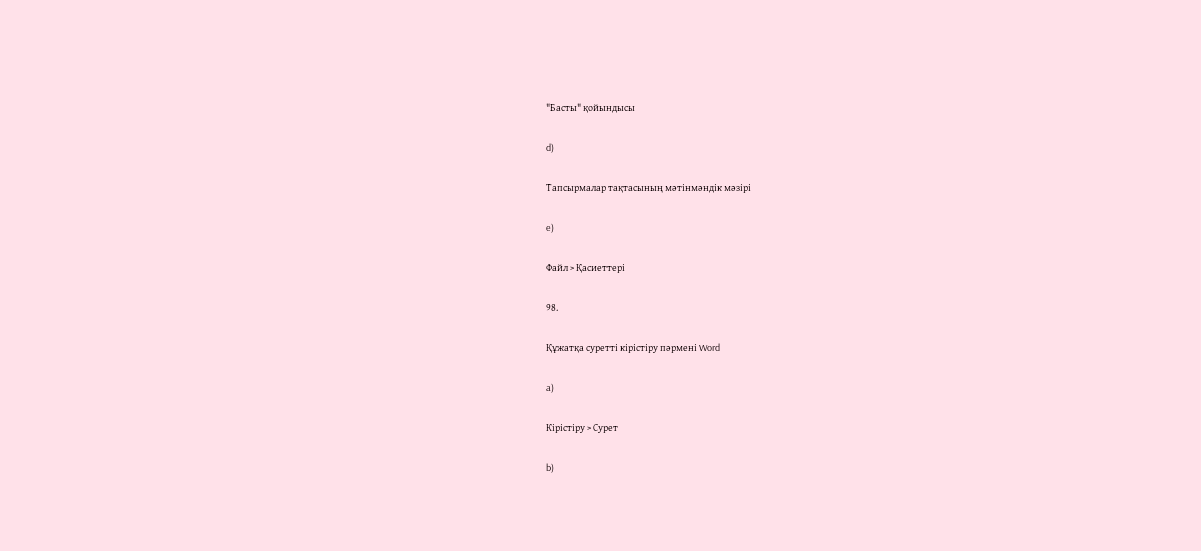"Басты" қойындысы

d)

Тапсырмалар тақтасының мәтінмәндік мәзірі

e)

Файл > Қасиеттері

98.

Құжатқа суретті кірістіру пәрмені Word

a)

Кірістіру > Сурет

b)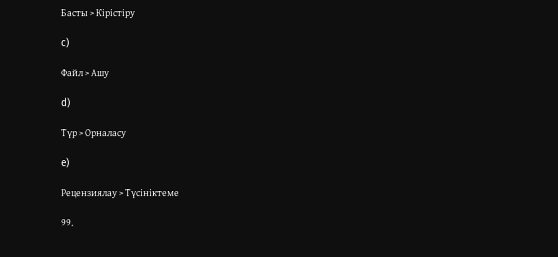Басты > Кірістіру

c)

Файл > Ашу

d)

Түр > Орналасу

e)

Рецензиялау > Түсініктеме

99.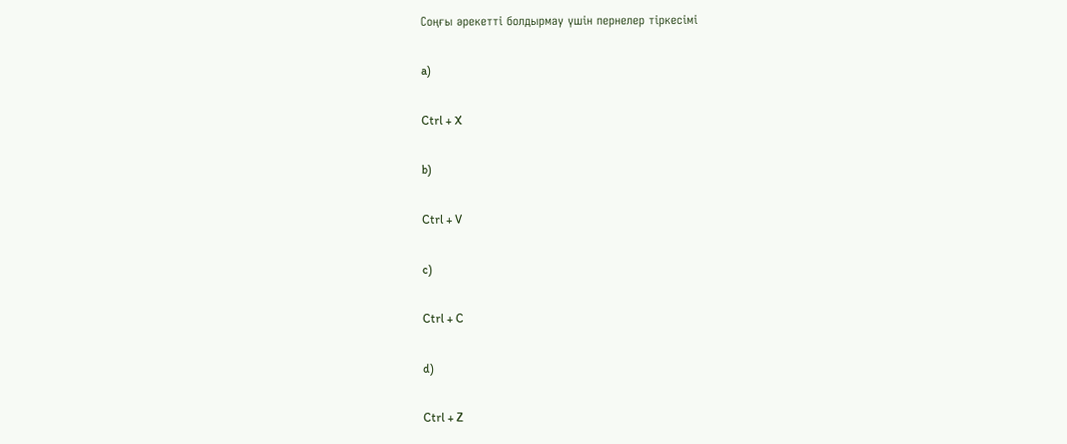Соңғы әрекетті болдырмау үшін пернелер тіркесімі

a)

Ctrl + X

b)

Ctrl + V

c)

Ctrl + C

d)

Ctrl + Z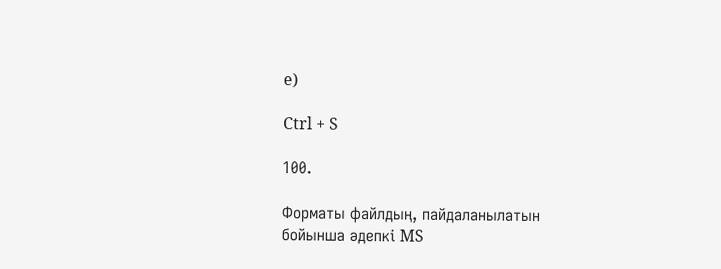e)

Ctrl + S

100.

Форматы файлдың, пайдаланылатын бойынша әдепкі MS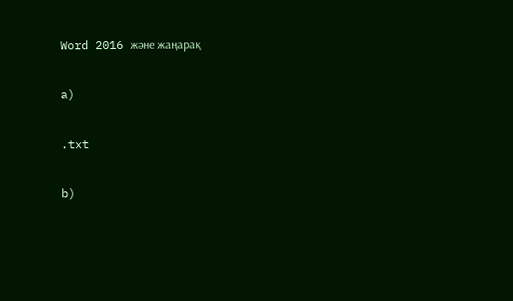Word 2016 және жаңарақ

a)

.txt

b)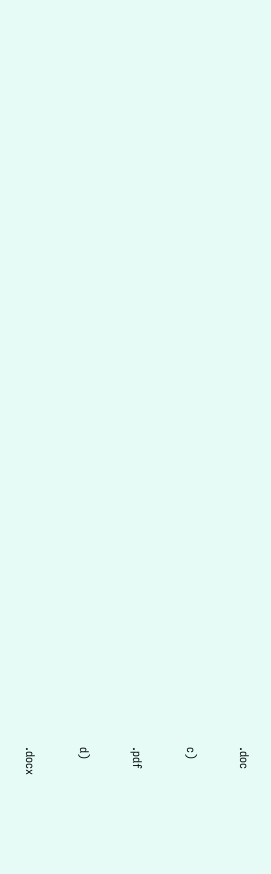.doc

c)

.pdf

d)

.docx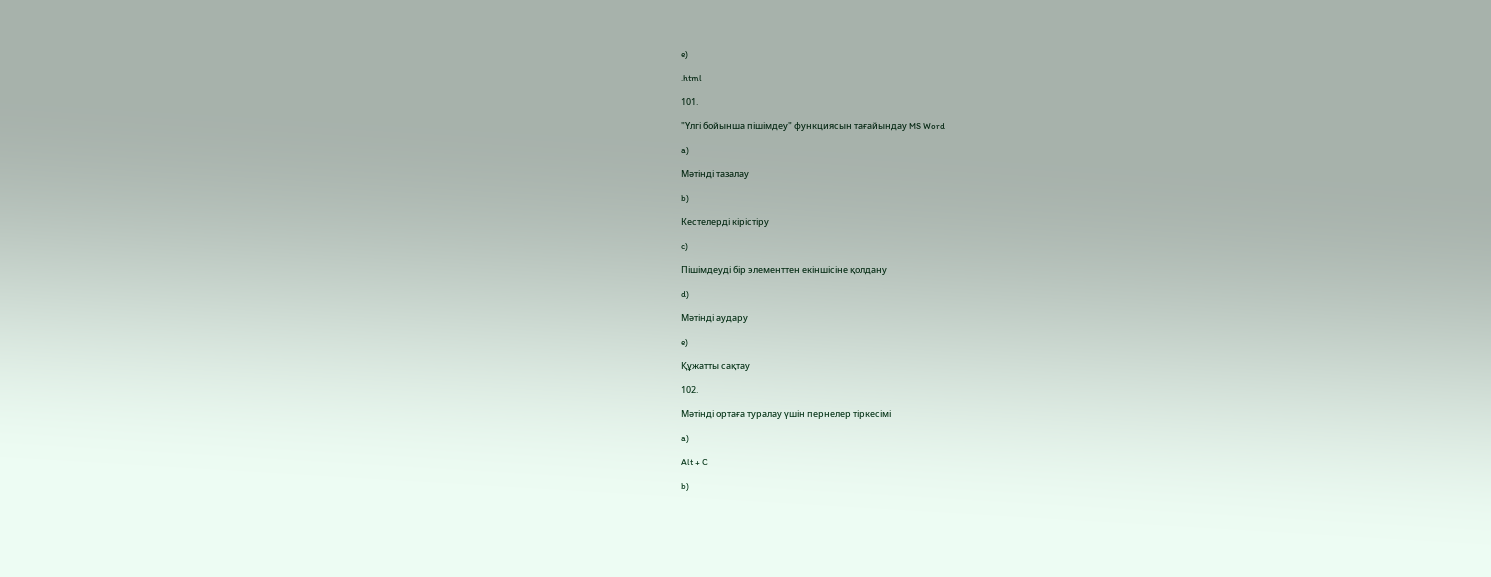e)

.html

101.

"Үлгі бойынша пішімдеу" функциясын тағайындау MS Word

a)

Мәтінді тазалау

b)

Кестелерді кірістіру

c)

Пішімдеуді бір элементтен екіншісіне қолдану

d)

Мәтінді аудару

e)

Құжатты сақтау

102.

Мәтінді ортаға туралау үшін пернелер тіркесімі

a)

Alt + C

b)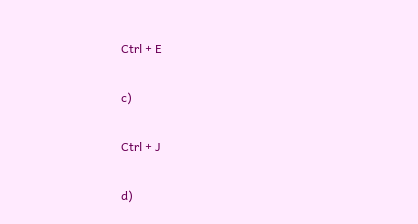Ctrl + E

c)

Ctrl + J

d)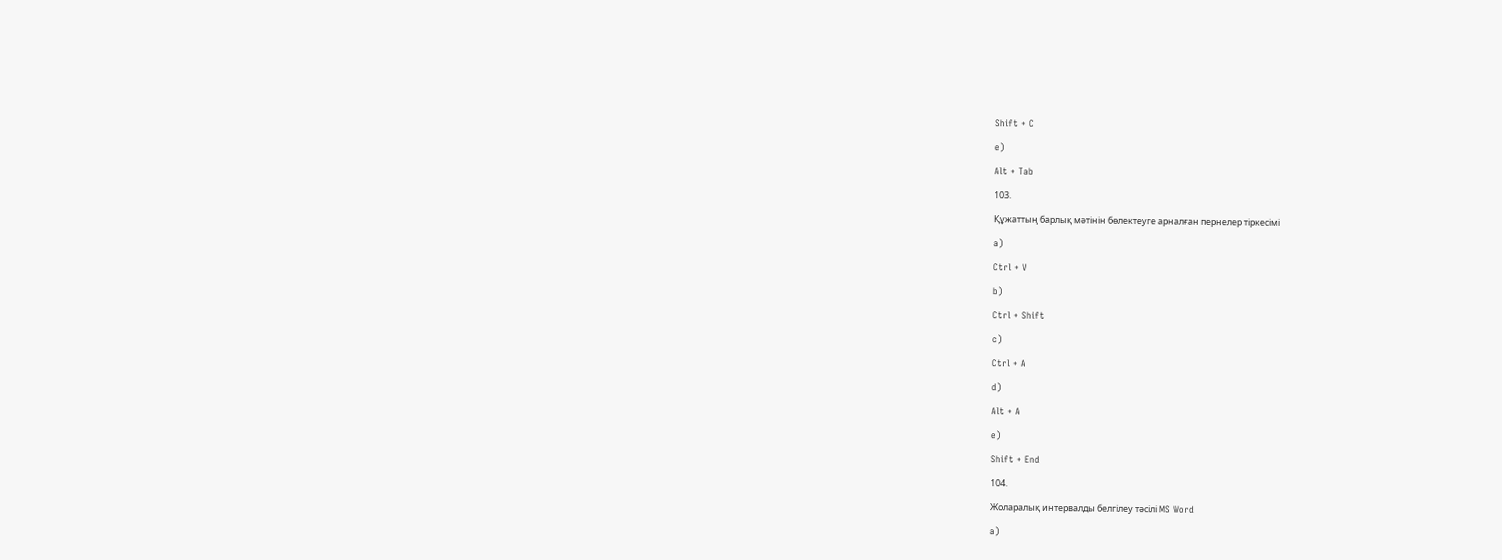Shift + C

e)

Alt + Tab

103.

Құжаттың барлық мәтінін бөлектеуге арналған пернелер тіркесімі

a)

Ctrl + V

b)

Ctrl + Shift

c)

Ctrl + A

d)

Alt + A

e)

Shift + End

104.

Жоларалық интервалды белгілеу тәсілі MS Word

a)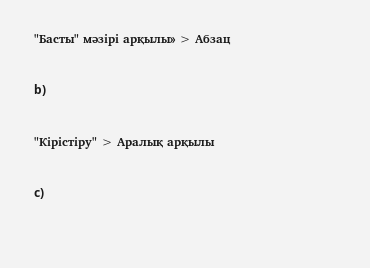"Басты" мәзірі арқылы» > Абзац

b)

"Кірістіру" > Аралық арқылы

c)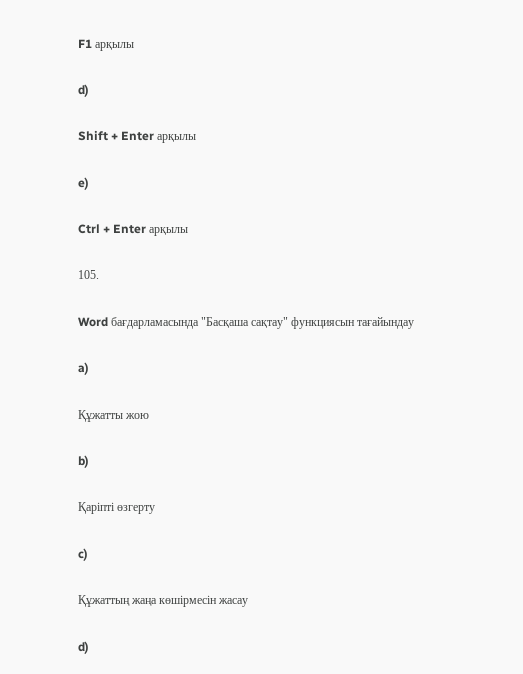F1 арқылы

d)

Shift + Enter арқылы

e)

Ctrl + Enter арқылы

105.

Word бағдарламасында "Басқаша сақтау" функциясын тағайындау

a)

Құжатты жою

b)

Қаріпті өзгерту

c)

Құжаттың жаңа көшірмесін жасау

d)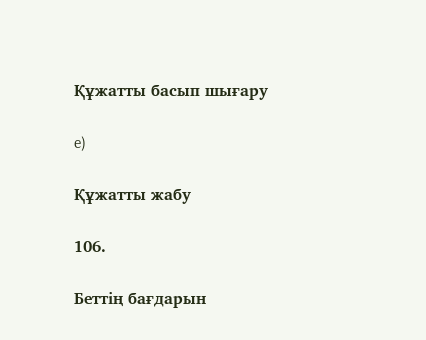Құжатты басып шығару

e)

Құжатты жабу

106.

Беттің бағдарын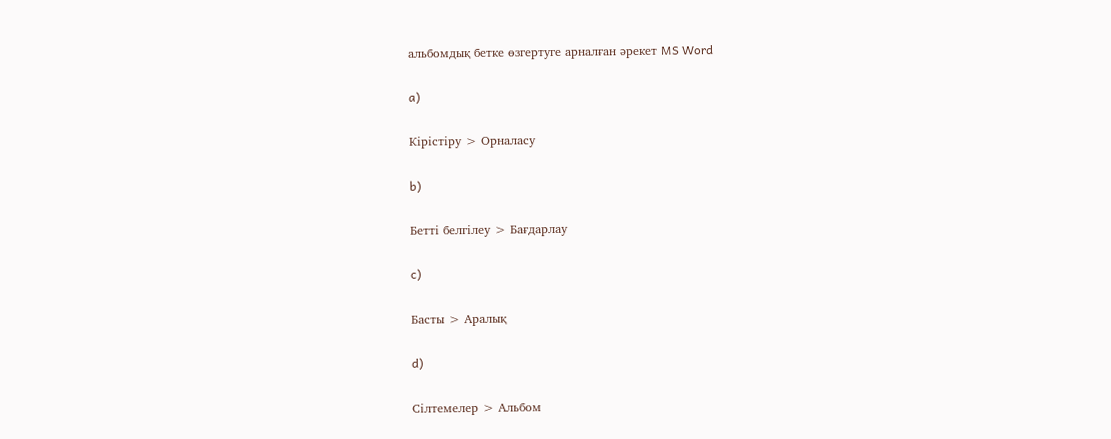альбомдық бетке өзгертуге арналған әрекет MS Word

a)

Кірістіру > Орналасу

b)

Бетті белгілеу > Бағдарлау

c)

Басты > Аралық

d)

Сілтемелер > Альбом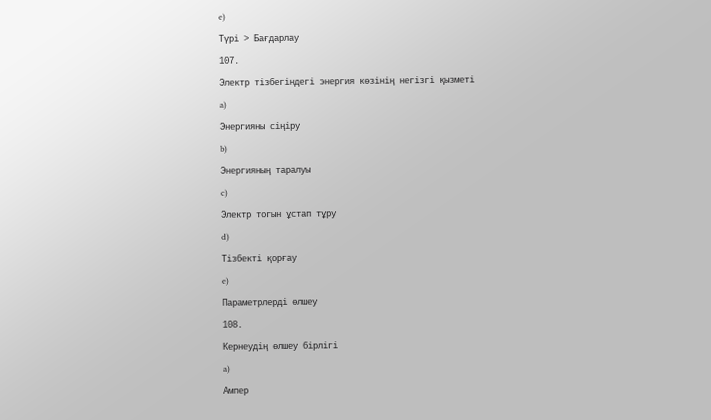e)

Түрі > Бағдарлау

107.

Электр тізбегіндегі энергия көзінің негізгі қызметі

a)

Энергияны сіңіру

b)

Энергияның таралуы

c)

Электр тогын ұстап тұру

d)

Тізбекті қорғау

e)

Параметрлерді өлшеу

108.

Кернеудің өлшеу бірлігі

a)

Ампер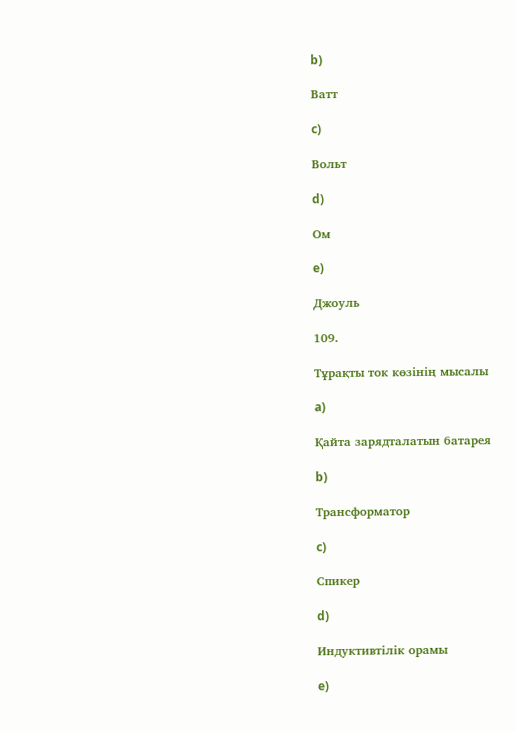b)

Ватт

c)

Вольт

d)

Ом

e)

Джоуль

109.

Тұрақты ток көзінің мысалы

a)

Қайта зарядталатын батарея

b)

Трансформатор

c)

Спикер

d)

Индуктивтілік орамы

e)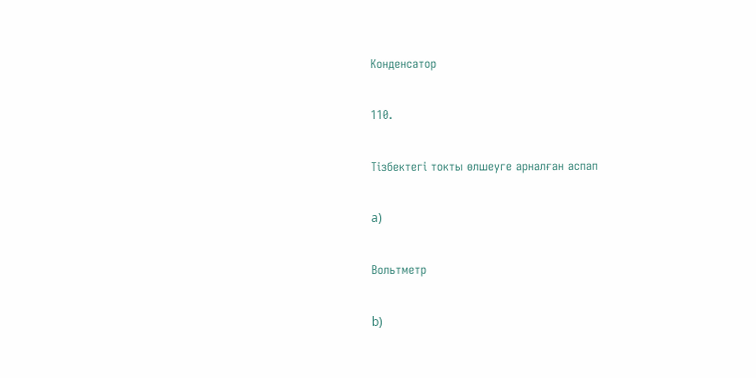Конденсатор

110.

Тізбектегі токты өлшеуге арналған аспап

a)

Вольтметр

b)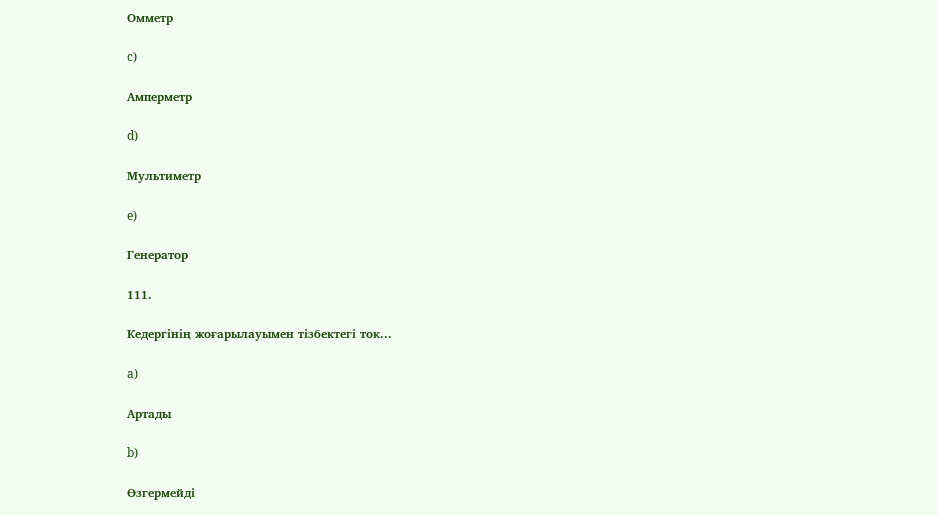Омметр

c)

Амперметр

d)

Мультиметр

e)

Генератор

111.

Кедергінің жоғарылауымен тізбектегі ток...

a)

Артады

b)

Өзгермейді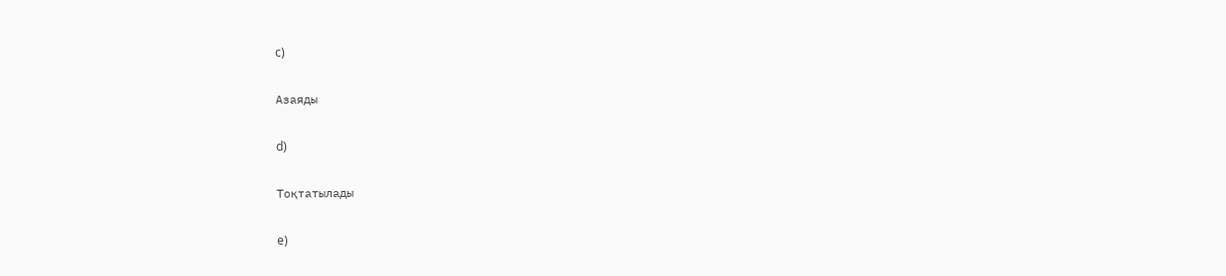c)

Азаяды

d)

Тоқтатылады

e)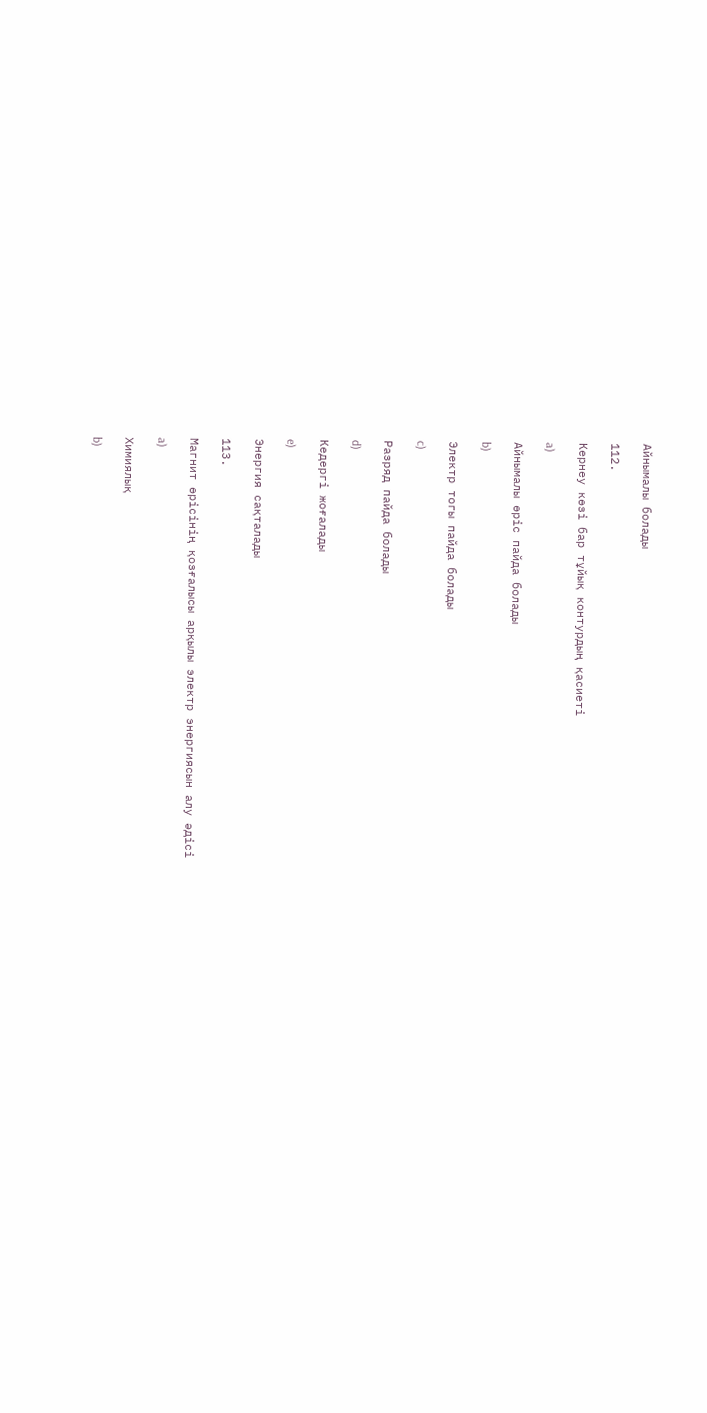Айнымалы болады

112.

Кернеу көзі бар тұйық контурдың қасиеті

a)

Айнымалы өріс пайда болады

b)

Электр тогы пайда болады

c)

Разряд пайда болады

d)

Кедергі жоғалады

e)

Энергия сақталады

113.

Магнит өрісінің қозғалысы арқылы электр энергиясын алу әдісі

a)

Химиялық

b)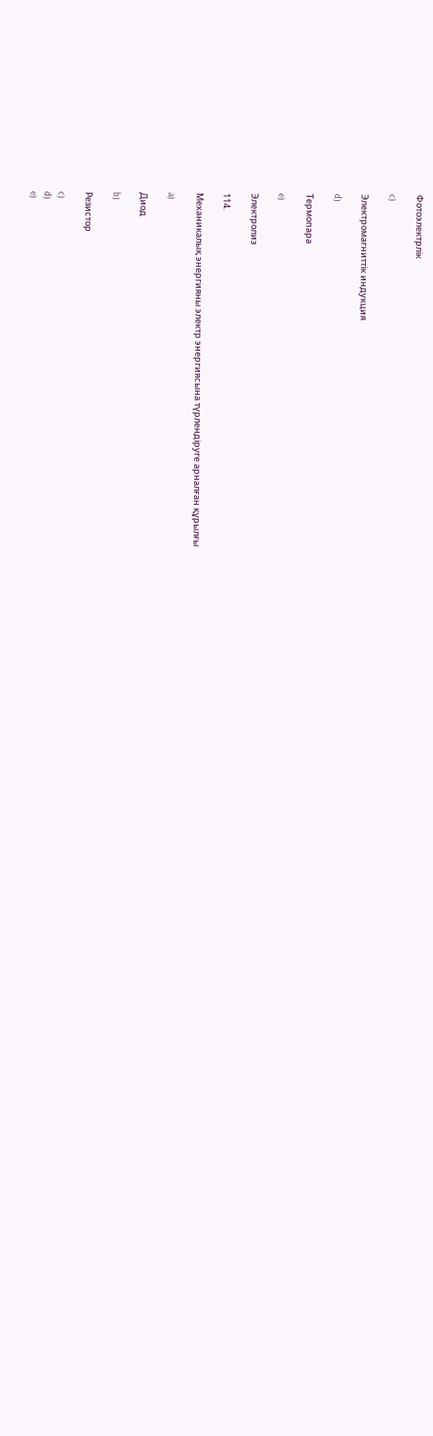Фотоэлектрлік

c)

Электромагниттік индукция

d)

Термопара

e)

Электролиз

114.

Механикалық энергияны электр энергиясына түрлендіруге арналған құрылғы

a)

Диод

b)

Резистор

c)
d)
e)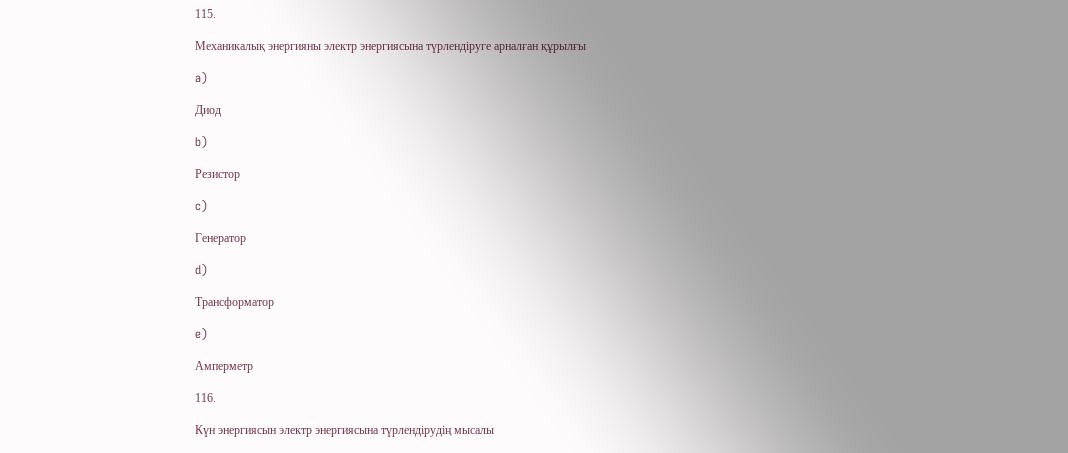115.

Механикалық энергияны электр энергиясына түрлендіруге арналған құрылғы

a)

Диод

b)

Резистор

c)

Генератор

d)

Трансформатор

e)

Амперметр

116.

Күн энергиясын электр энергиясына түрлендірудің мысалы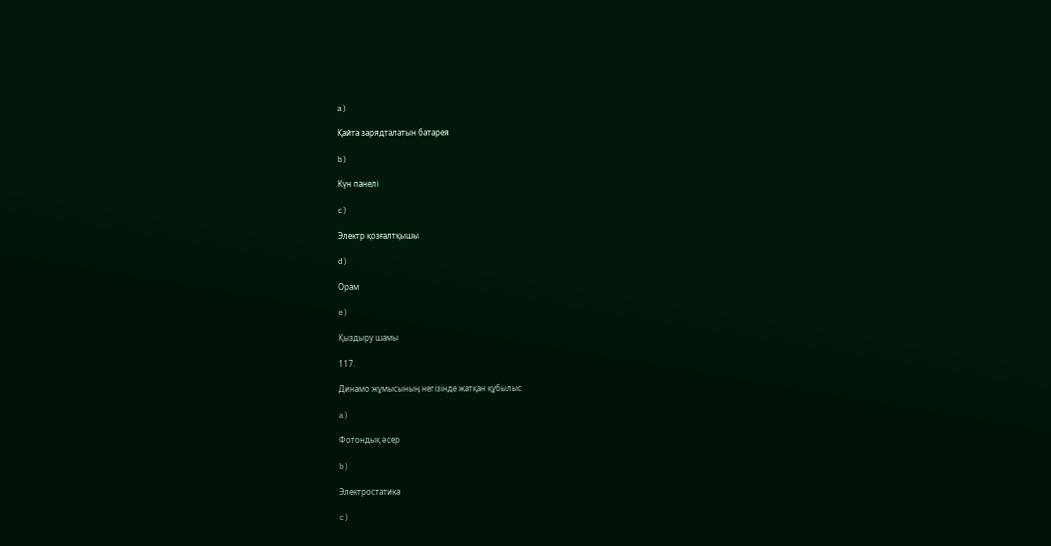a)

Қайта зарядталатын батарея

b)

Күн панелі

c)

Электр қозғалтқышы

d)

Орам

e)

Қыздыру шамы

117.

Динамо жұмысының негізінде жатқан құбылыс

a)

Фотондық әсер

b)

Электростатика

c)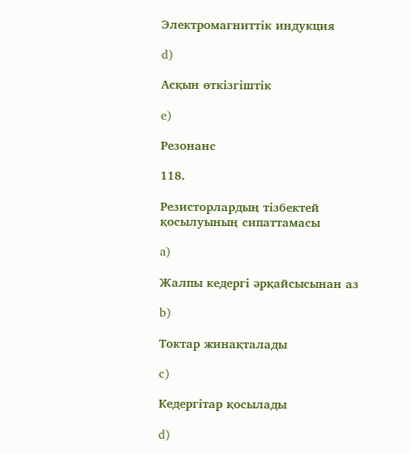Электромагниттік индукция

d)

Асқын өткізгіштік

e)

Резонанс

118.

Резисторлардың тізбектей қосылуының сипаттамасы

a)

Жалпы кедергі әрқайсысынан аз

b)

Токтар жинақталады

c)

Кедергітар қосылады

d)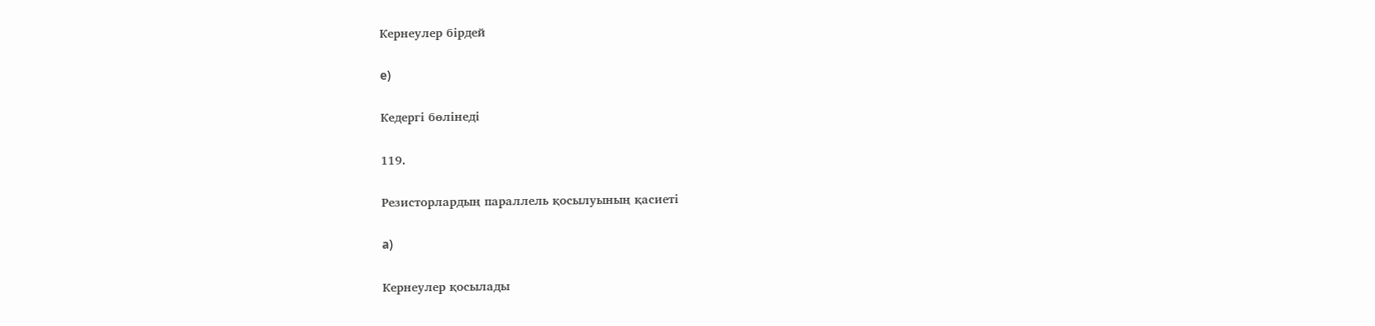Кернеулер бірдей

e)

Кедергі бөлінеді

119.

Резисторлардың параллель қосылуының қасиеті

a)

Кернеулер қосылады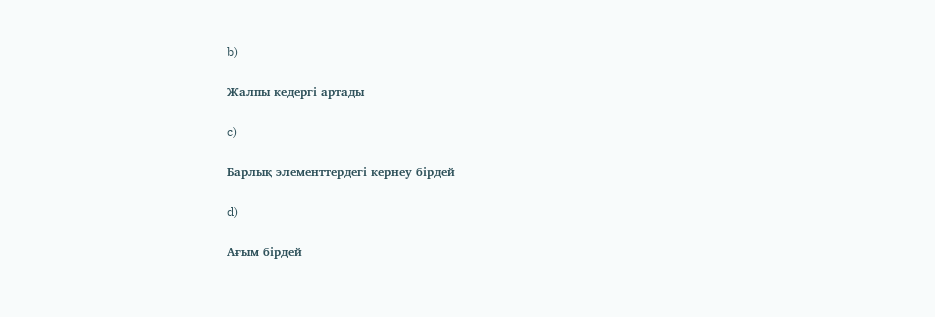b)

Жалпы кедергі артады

c)

Барлық элементтердегі кернеу бірдей

d)

Ағым бірдей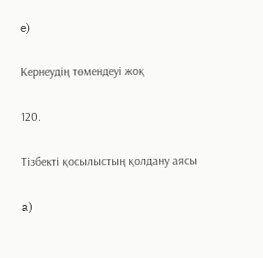e)

Кернеудің төмендеуі жоқ

120.

Тізбекті қосылыстың қолдану аясы

a)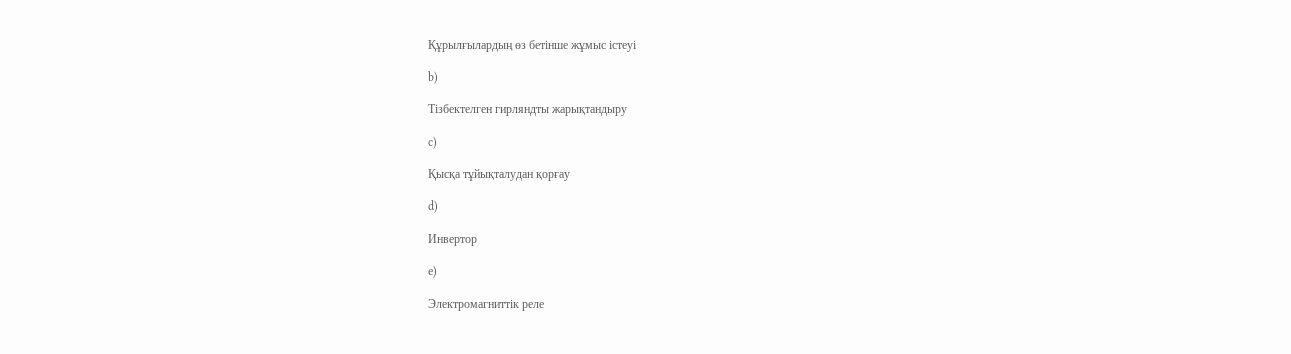Құрылғылардың өз бетінше жұмыс істеуі

b)

Тізбектелген гирляндты жарықтандыру

c)

Қысқа тұйықталудан қорғау

d)

Инвертор

e)

Электромагниттік реле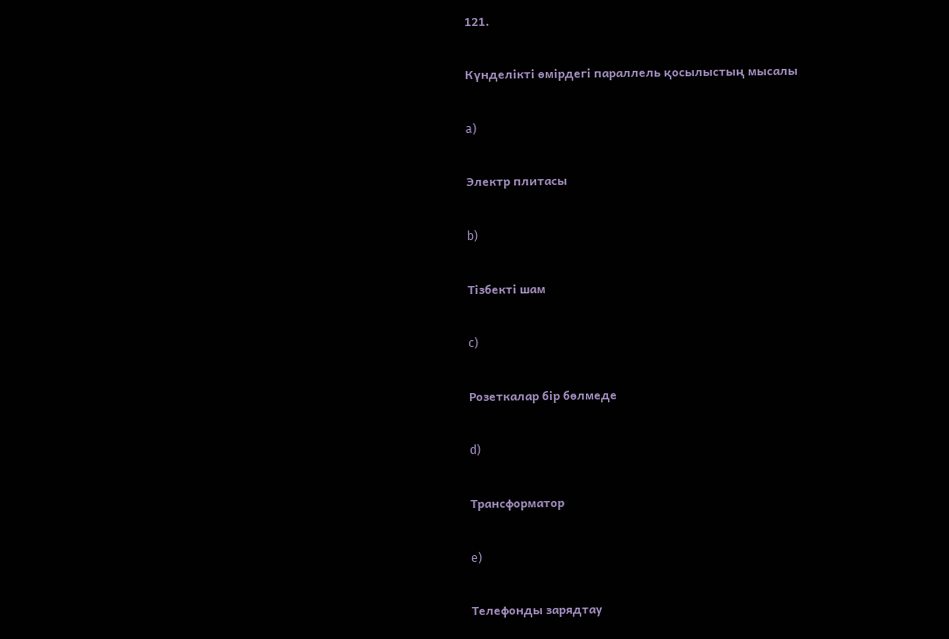121.

Күнделікті өмірдегі параллель қосылыстың мысалы

a)

Электр плитасы

b)

Тізбекті шам

c)

Розеткалар бір бөлмеде

d)

Трансформатор

e)

Телефонды зарядтау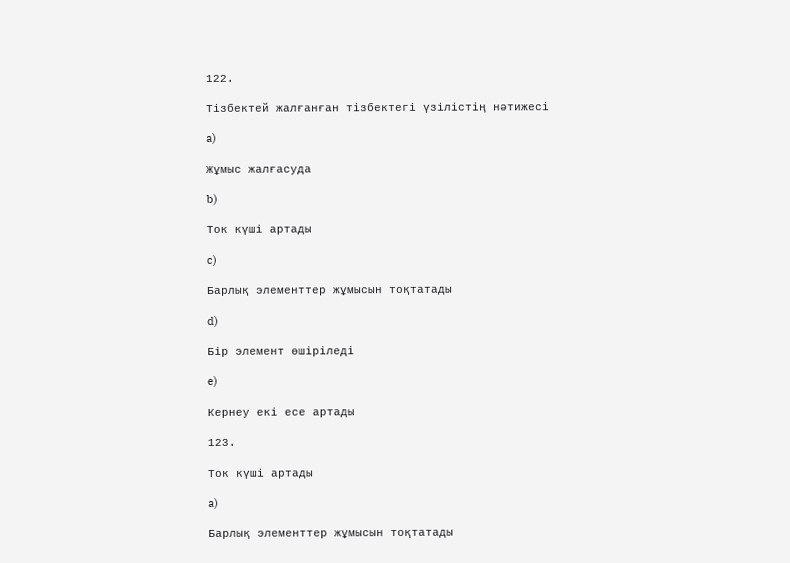122.

Тізбектей жалғанған тізбектегі үзілістің нәтижесі

a)

Жұмыс жалғасуда

b)

Ток күші артады

c)

Барлық элементтер жұмысын тоқтатады

d)

Бір элемент өшіріледі

e)

Кернеу екі есе артады

123.

Ток күші артады

a)

Барлық элементтер жұмысын тоқтатады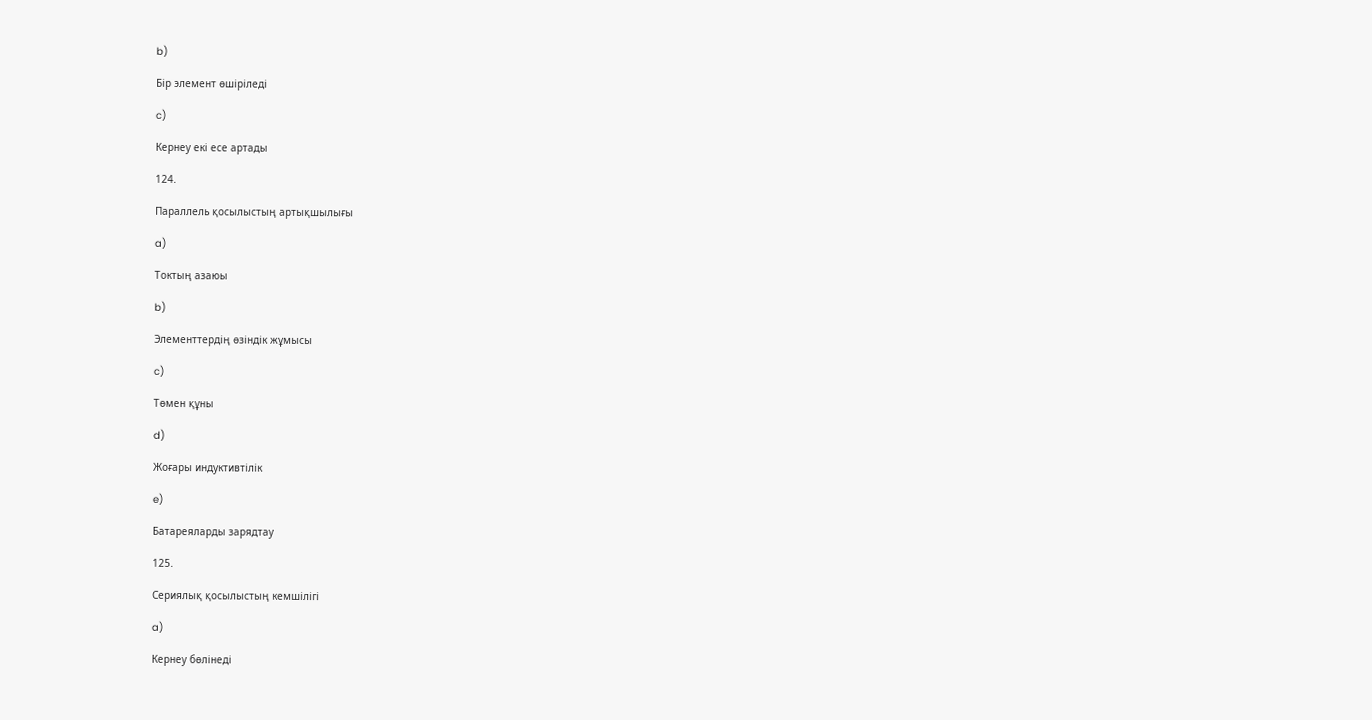b)

Бір элемент өшіріледі

c)

Кернеу екі есе артады

124.

Параллель қосылыстың артықшылығы

a)

Токтың азаюы

b)

Элементтердің өзіндік жұмысы

c)

Төмен құны

d)

Жоғары индуктивтілік

e)

Батареяларды зарядтау

125.

Сериялық қосылыстың кемшілігі

a)

Кернеу бөлінеді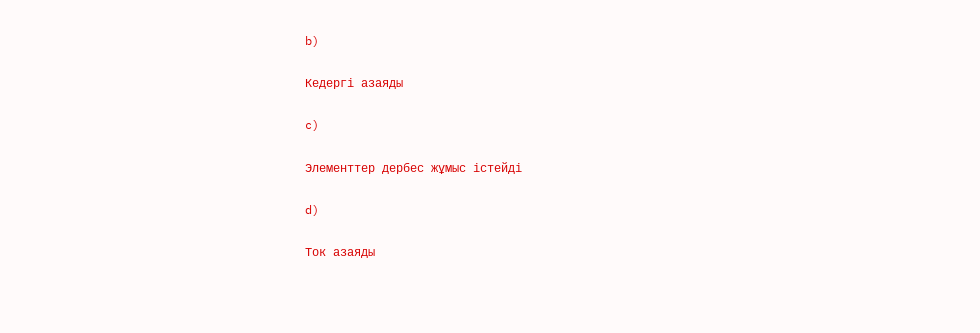b)

Кедергі азаяды

c)

Элементтер дербес жұмыс істейді

d)

Ток азаяды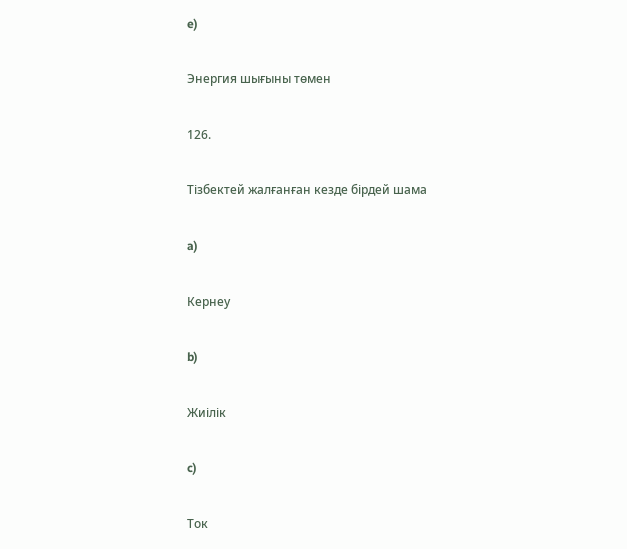e)

Энергия шығыны төмен

126.

Тізбектей жалғанған кезде бірдей шама

a)

Кернеу

b)

Жиілік

c)

Ток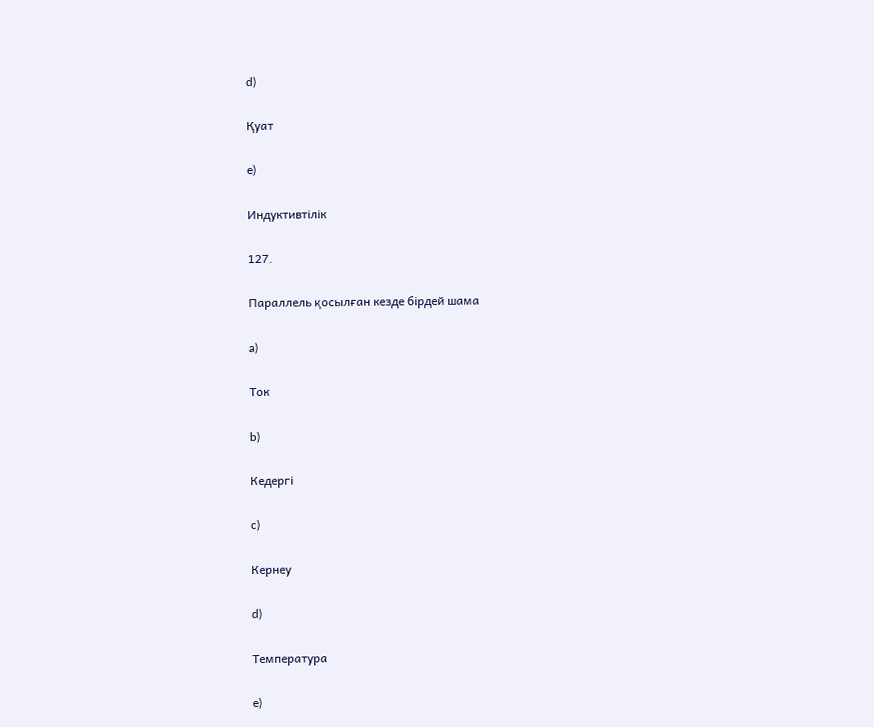d)

Қуат

e)

Индуктивтілік

127.

Параллель қосылған кезде бірдей шама

a)

Ток

b)

Кедергі

c)

Кернеу

d)

Температура

e)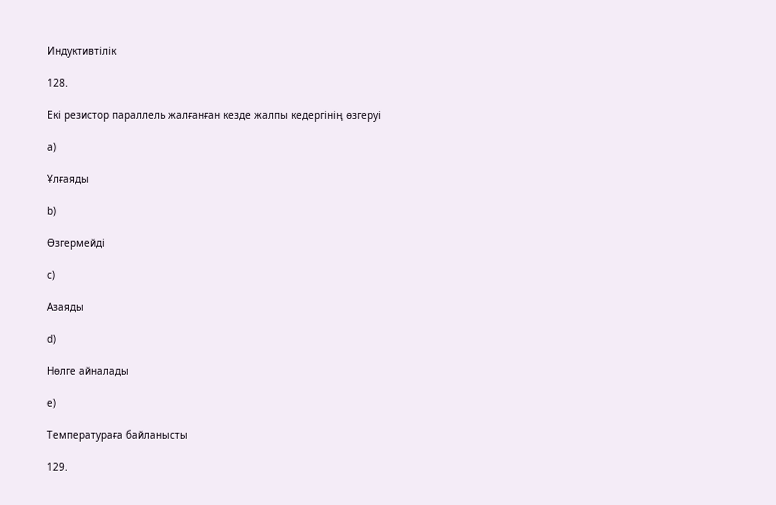Индуктивтілік

128.

Екі резистор параллель жалғанған кезде жалпы кедергінің өзгеруі

a)

Ұлғаяды

b)

Өзгермейді

c)

Азаяды

d)

Нөлге айналады

e)

Температураға байланысты

129.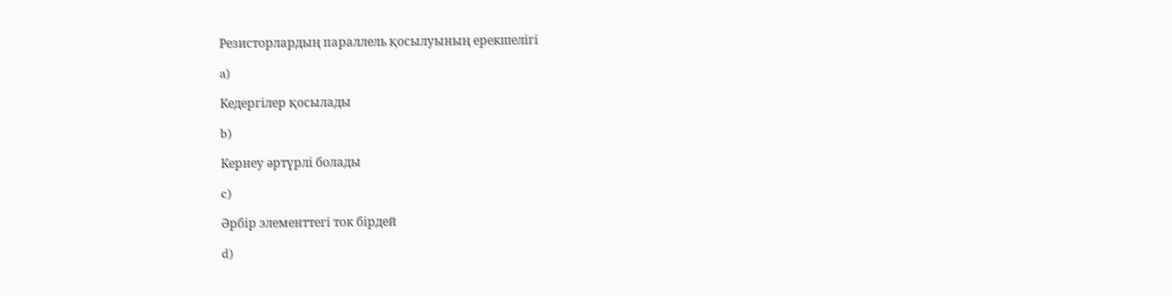Резисторлардың параллель қосылуының ерекшелігі

a)

Кедергілер қосылады

b)

Кернеу әртүрлі болады

c)

Әрбір элементтегі ток бірдей

d)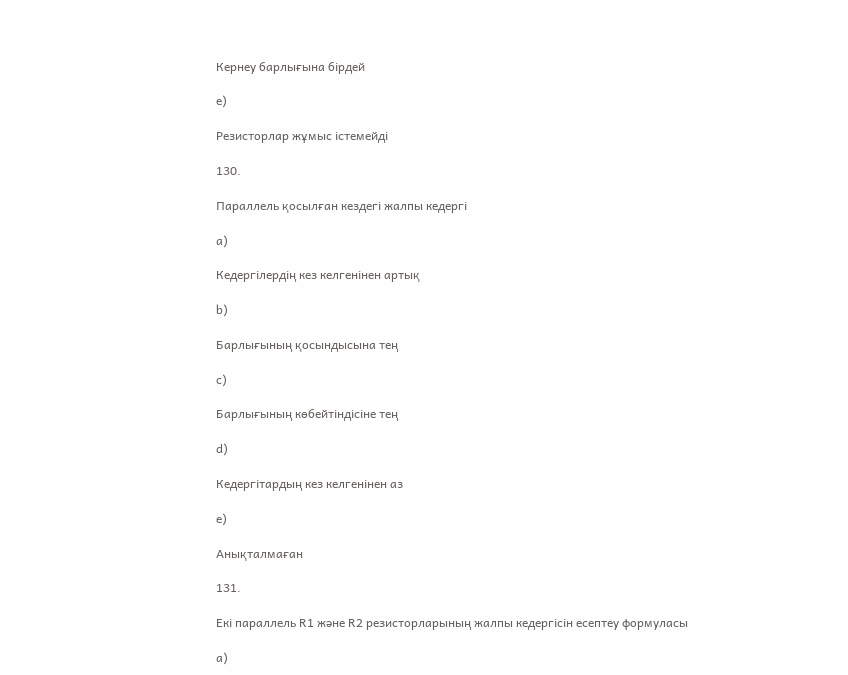Кернеу барлығына бірдей

e)

Резисторлар жұмыс істемейді

130.

Параллель қосылған кездегі жалпы кедергі

a)

Кедергілердің кез келгенінен артық

b)

Барлығының қосындысына тең

c)

Барлығының көбейтіндісіне тең

d)

Кедергітардың кез келгенінен аз

e)

Анықталмаған

131.

Екі параллель R1 және R2 резисторларының жалпы кедергісін есептеу формуласы

a)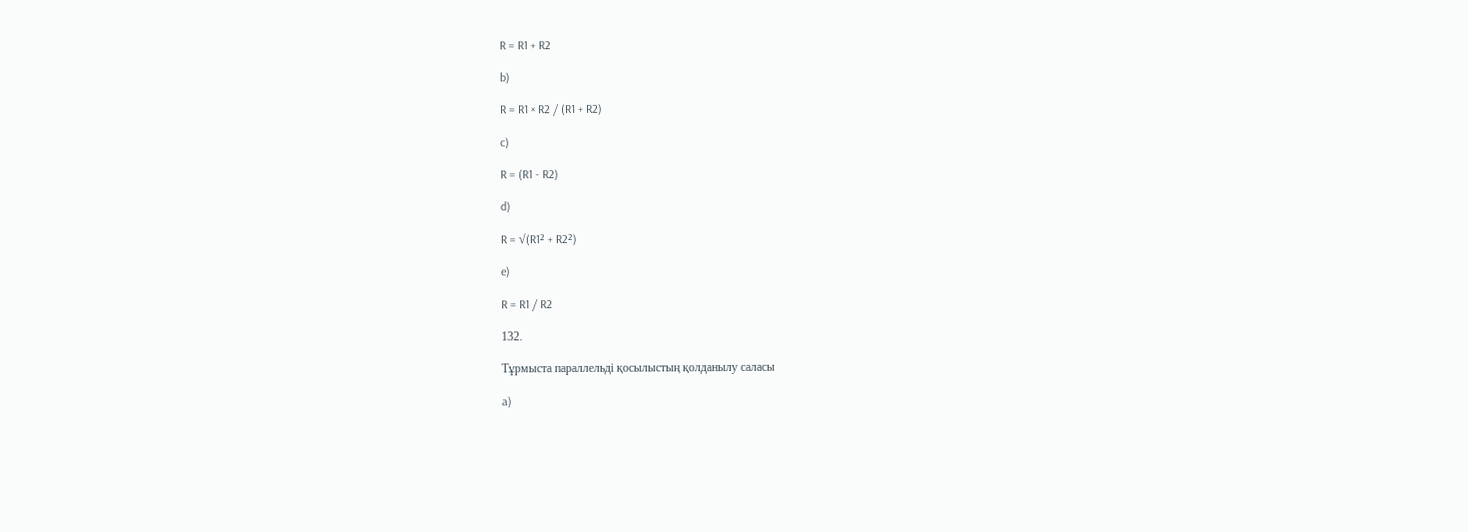R = R1 + R2

b)

R = R1 × R2 / (R1 + R2)

c)

R = (R1 - R2)

d)

R = √(R1² + R2²)

e)

R = R1 / R2

132.

Тұрмыста параллельді қосылыстың қолданылу саласы

a)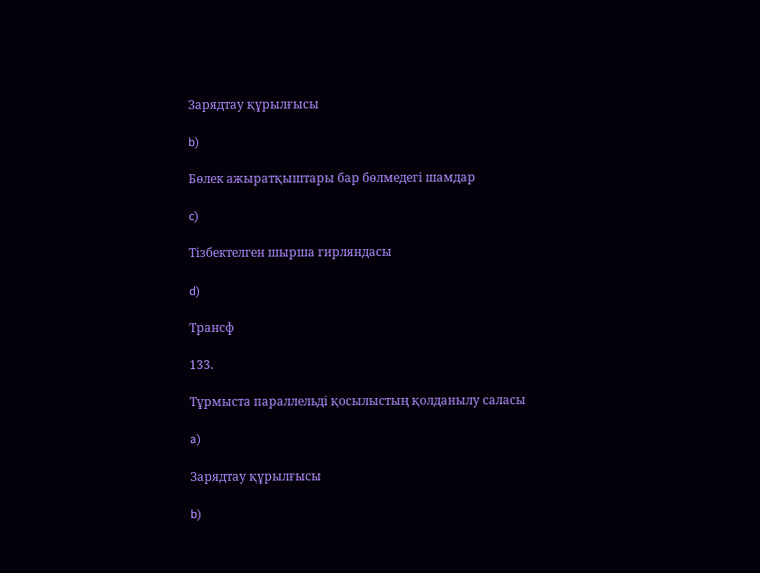Зарядтау құрылғысы

b)

Бөлек ажыратқыштары бар бөлмедегі шамдар

c)

Тізбектелген шырша гирляндасы

d)

Трансф

133.

Тұрмыста параллельді қосылыстың қолданылу саласы

a)

Зарядтау құрылғысы

b)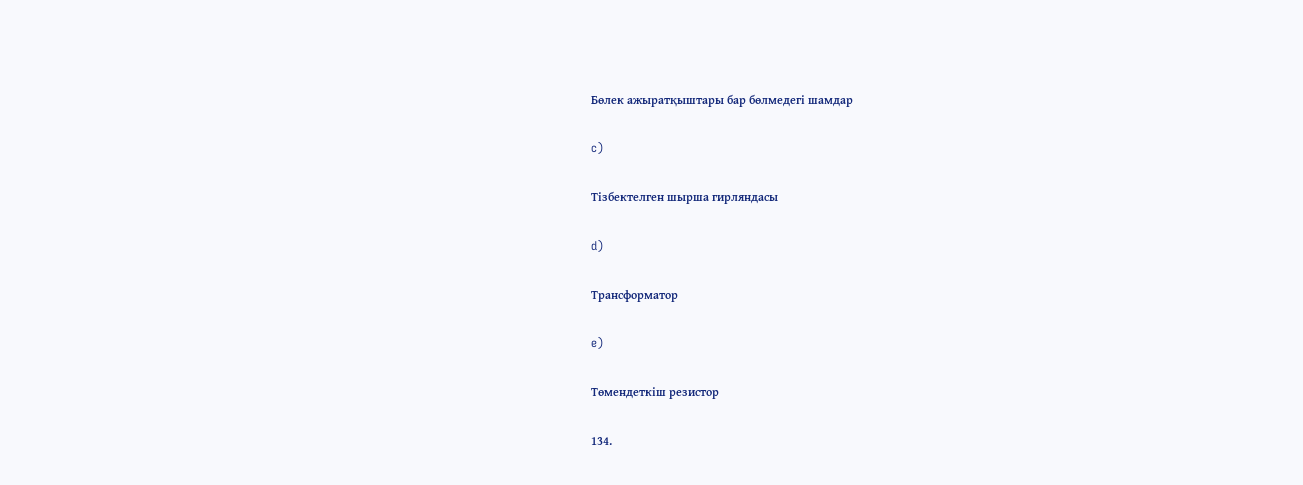Бөлек ажыратқыштары бар бөлмедегі шамдар

c)

Тізбектелген шырша гирляндасы

d)

Трансформатор

e)

Төмендеткіш резистор

134.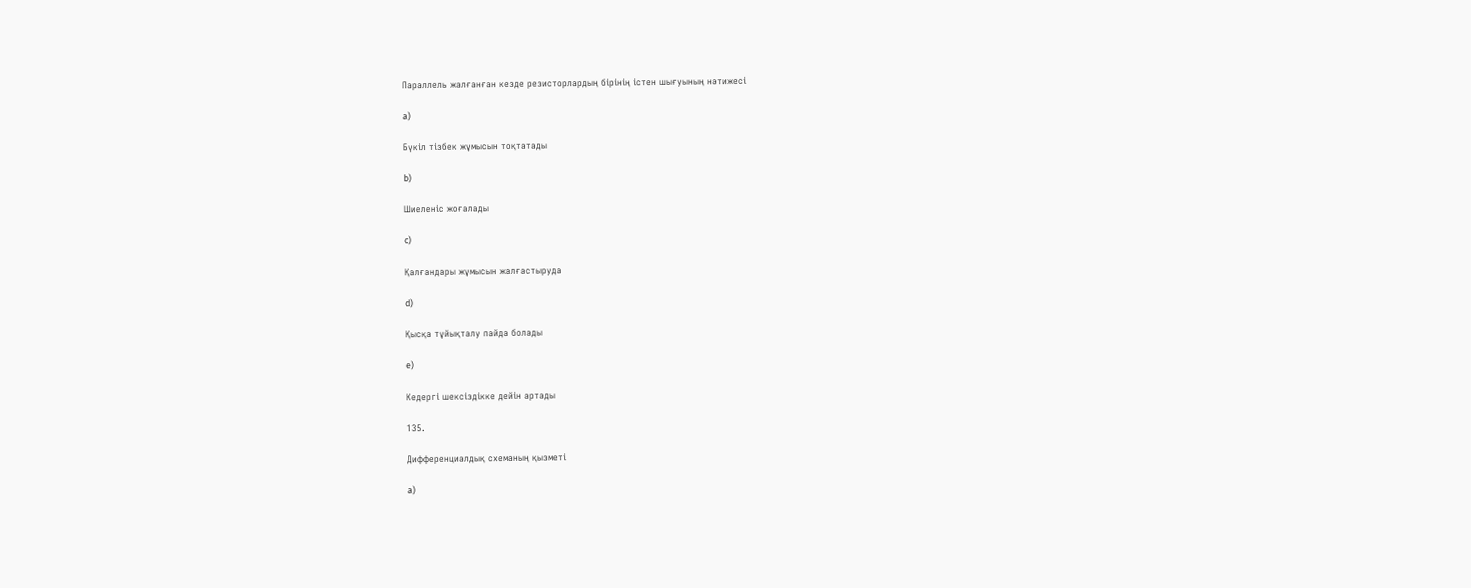Параллель жалғанған кезде резисторлардың бірінің істен шығуының нәтижесі

a)

Бүкіл тізбек жұмысын тоқтатады

b)

Шиеленіс жоғалады

c)

Қалғандары жұмысын жалғастыруда

d)

Қысқа тұйықталу пайда болады

e)

Кедергі шексіздікке дейін артады

135.

Дифференциалдық схеманың қызметі

a)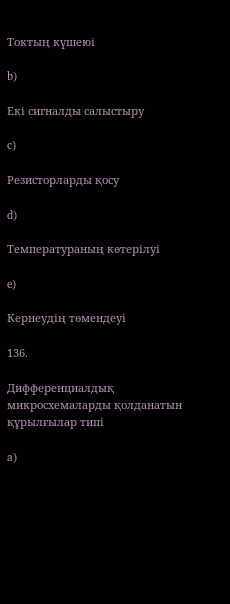Токтың күшеюі

b)

Екі сигналды салыстыру

c)

Резисторларды қосу

d)

Температураның көтерілуі

e)

Кернеудің төмендеуі

136.

Дифференциалдық микросхемаларды қолданатын құрылғылар типі

a)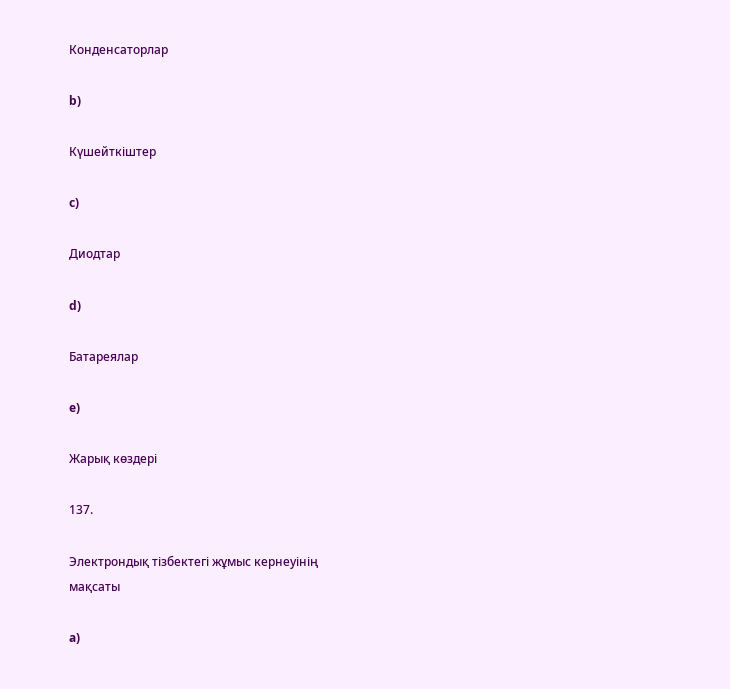Конденсаторлар

b)

Күшейткіштер

c)

Диодтар

d)

Батареялар

e)

Жарық көздері

137.

Электрондық тізбектегі жұмыс кернеуінің мақсаты

a)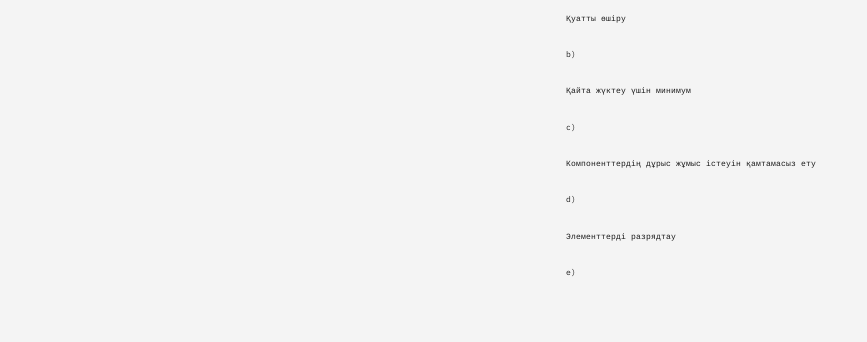Қуатты өшіру

b)

Қайта жүктеу үшін минимум

c)

Компоненттердің дұрыс жұмыс істеуін қамтамасыз ету

d)

Элементтерді разрядтау

e)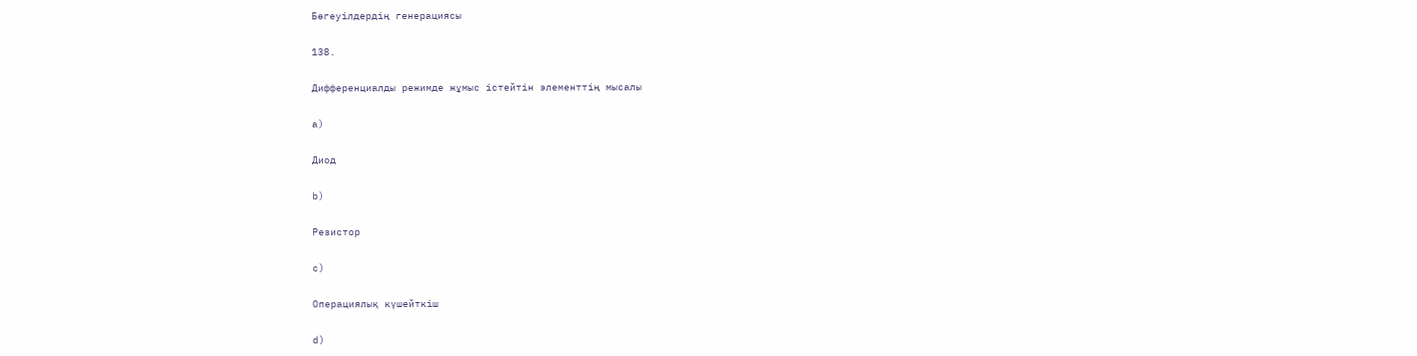Бөгеуілдердің генерациясы

138.

Дифференциалды режимде жұмыс істейтін элементтің мысалы

a)

Диод

b)

Резистор

c)

Операциялық күшейткіш

d)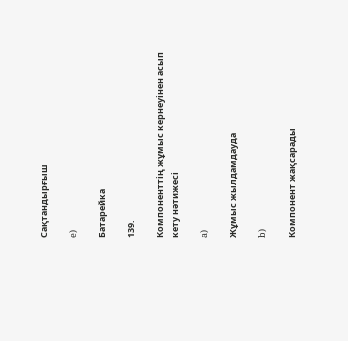Сақтандырғыш

e)

Батарейка

139.

Компоненттің жұмыс кернеуінен асып кету нәтижесі

a)

Жұмыс жылдамдауда

b)

Компонент жақсарады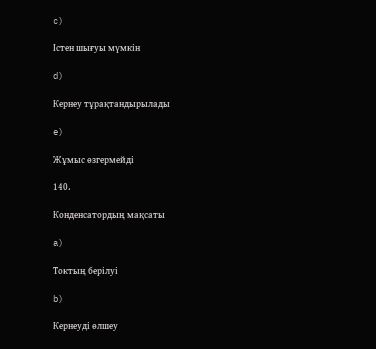c)

Істен шығуы мүмкін

d)

Кернеу тұрақтандырылады

e)

Жұмыс өзгермейді

140.

Конденсатордың мақсаты

a)

Токтың берілуі

b)

Кернеуді өлшеу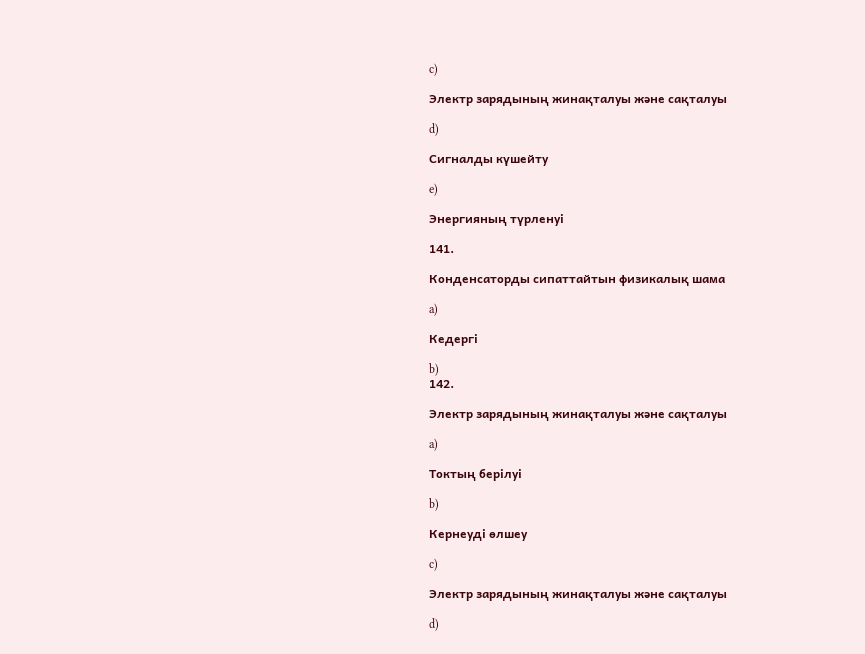c)

Электр зарядының жинақталуы және сақталуы

d)

Сигналды күшейту

e)

Энергияның түрленуі

141.

Конденсаторды сипаттайтын физикалық шама

a)

Кедергі

b)
142.

Электр зарядының жинақталуы және сақталуы

a)

Токтың берілуі

b)

Кернеуді өлшеу

c)

Электр зарядының жинақталуы және сақталуы

d)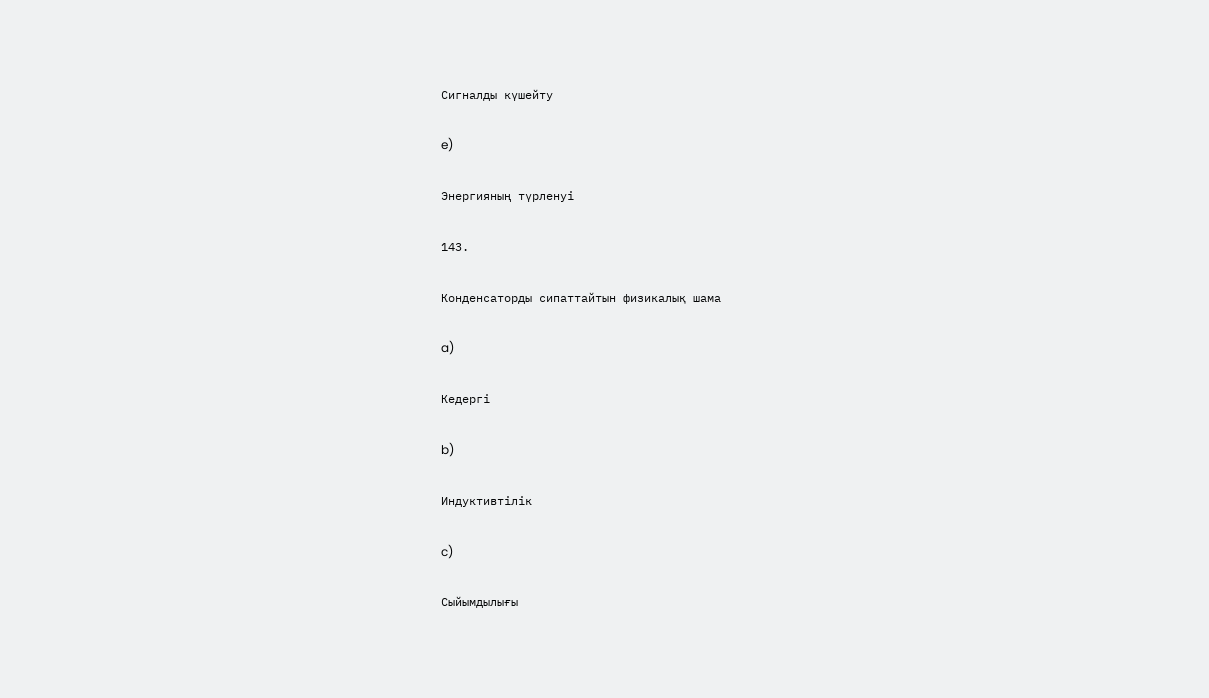Сигналды күшейту

e)

Энергияның түрленуі

143.

Конденсаторды сипаттайтын физикалық шама

a)

Кедергі

b)

Индуктивтілік

c)

Сыйымдылығы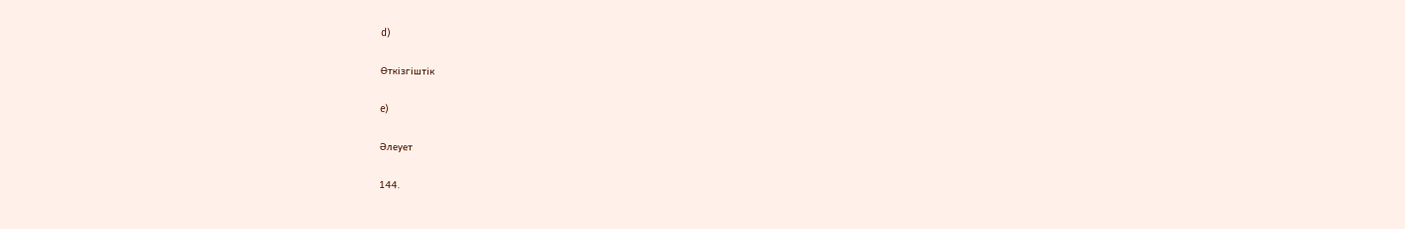d)

Өткізгіштік

e)

Әлеует

144.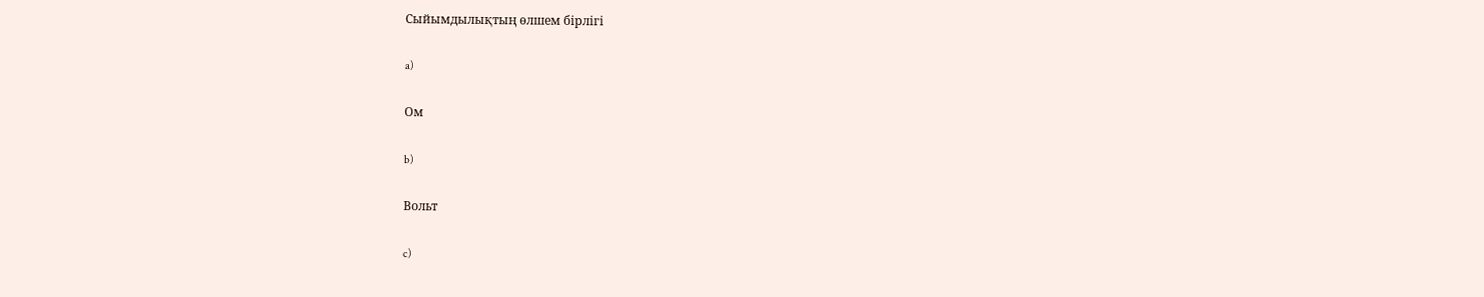Сыйымдылықтың өлшем бірлігі

a)

Ом

b)

Вольт

c)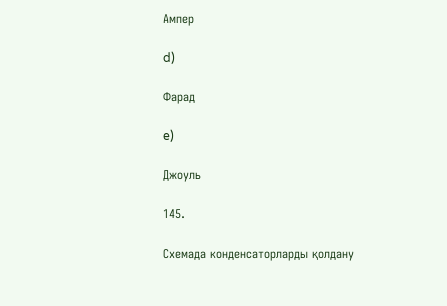Ампер

d)

Фарад

e)

Джоуль

145.

Схемада конденсаторларды қолдану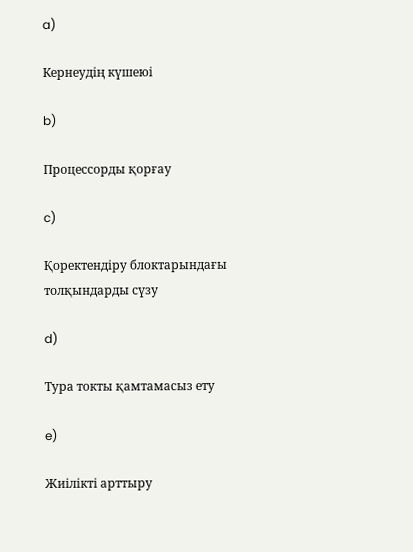a)

Кернеудің күшеюі

b)

Процессорды қорғау

c)

Қоректендіру блоктарындағы толқындарды сүзу

d)

Тура токты қамтамасыз ету

e)

Жиілікті арттыру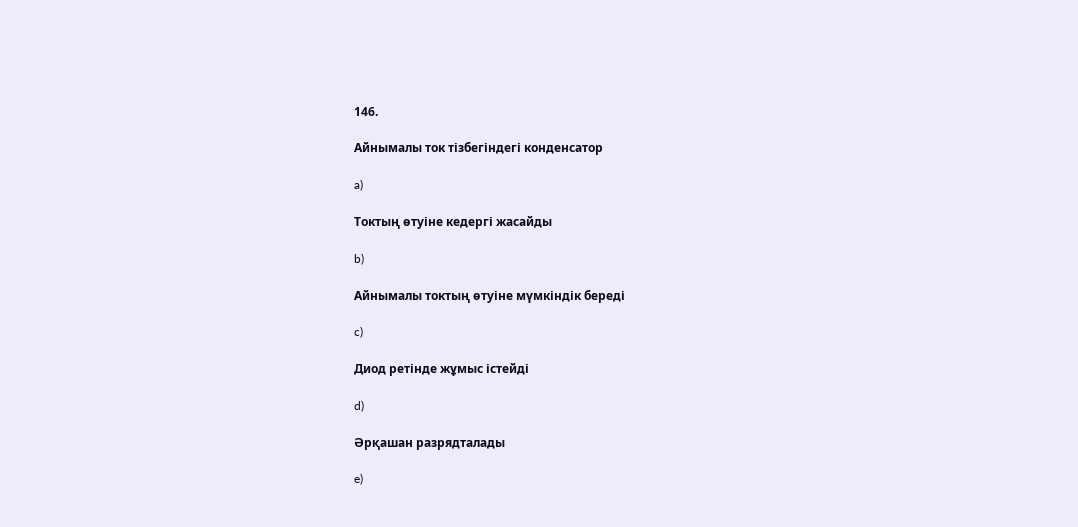146.

Айнымалы ток тізбегіндегі конденсатор

a)

Токтың өтуіне кедергі жасайды

b)

Айнымалы токтың өтуіне мүмкіндік береді

c)

Диод ретінде жұмыс істейді

d)

Әрқашан разрядталады

e)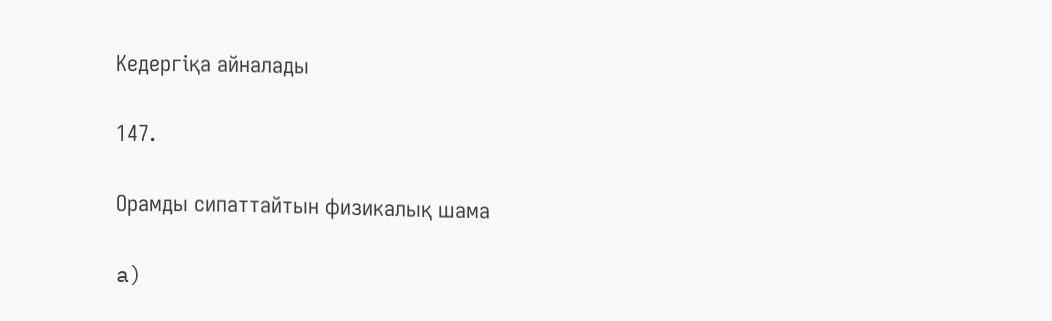Кедергіқа айналады

147.

Орамды сипаттайтын физикалық шама

a)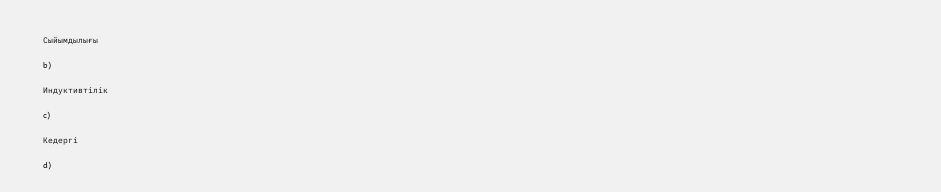Сыйымдылығы

b)

Индуктивтілік

c)

Кедергі

d)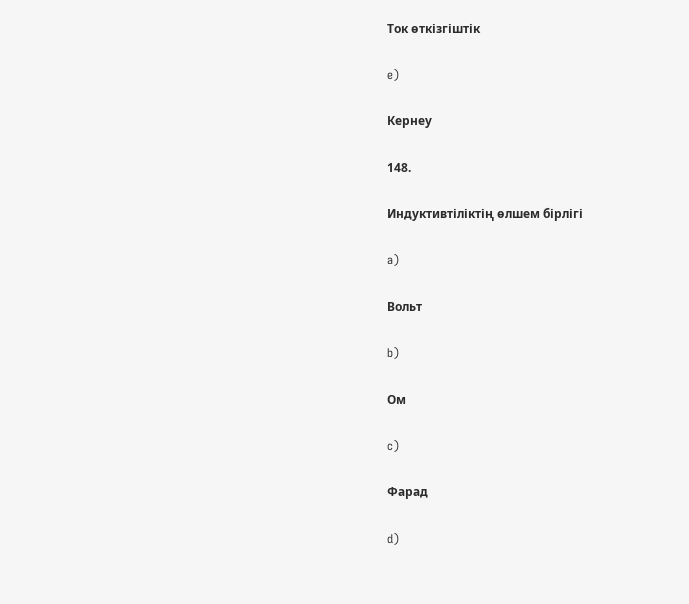Ток өткізгіштік

e)

Кернеу

148.

Индуктивтіліктің өлшем бірлігі

a)

Вольт

b)

Ом

c)

Фарад

d)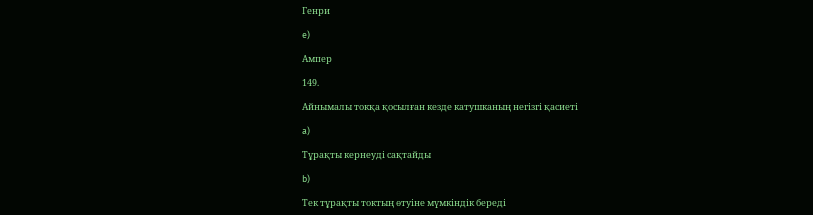Генри

e)

Ампер

149.

Айнымалы токқа қосылған кезде катушканың негізгі қасиеті

a)

Тұрақты кернеуді сақтайды

b)

Тек тұрақты токтың өтуіне мүмкіндік береді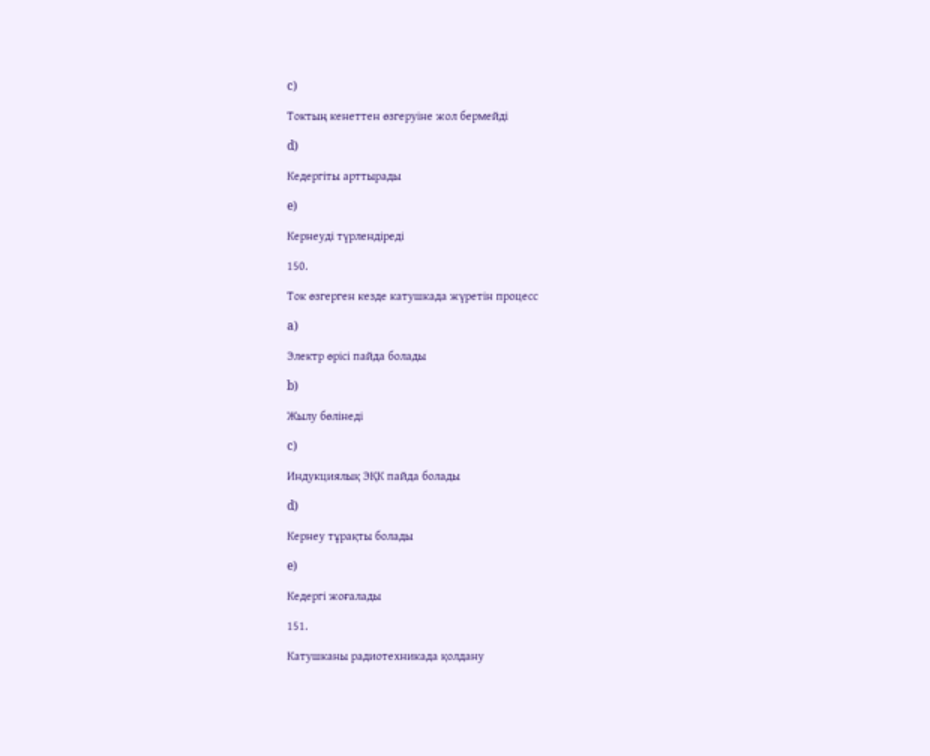c)

Токтың кенеттен өзгеруіне жол бермейді

d)

Кедергіты арттырады

e)

Кернеуді түрлендіреді

150.

Ток өзгерген кезде катушкада жүретін процесс

a)

Электр өрісі пайда болады

b)

Жылу бөлінеді

c)

Индукциялық ЭҚК пайда болады

d)

Кернеу тұрақты болады

e)

Кедергі жоғалады

151.

Катушканы радиотехникада қолдану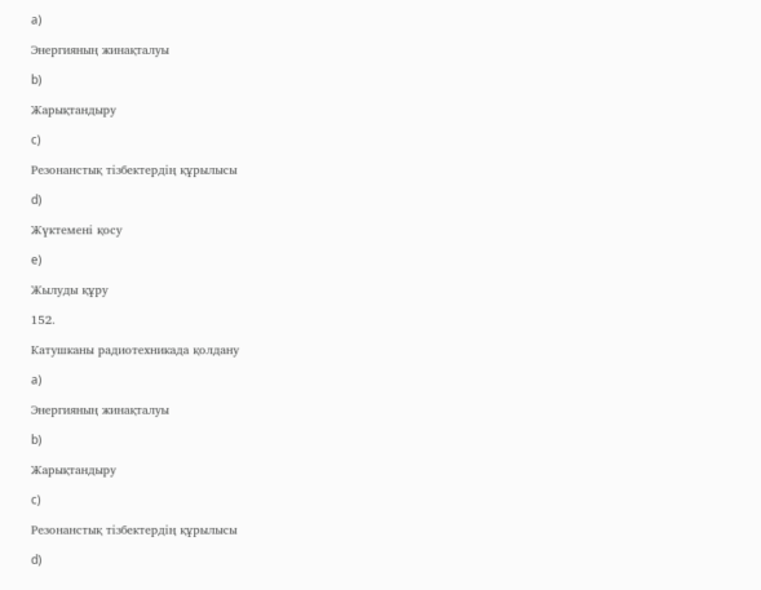a)

Энергияның жинақталуы

b)

Жарықтандыру

c)

Резонанстық тізбектердің құрылысы

d)

Жүктемені қосу

e)

Жылуды құру

152.

Катушканы радиотехникада қолдану

a)

Энергияның жинақталуы

b)

Жарықтандыру

c)

Резонанстық тізбектердің құрылысы

d)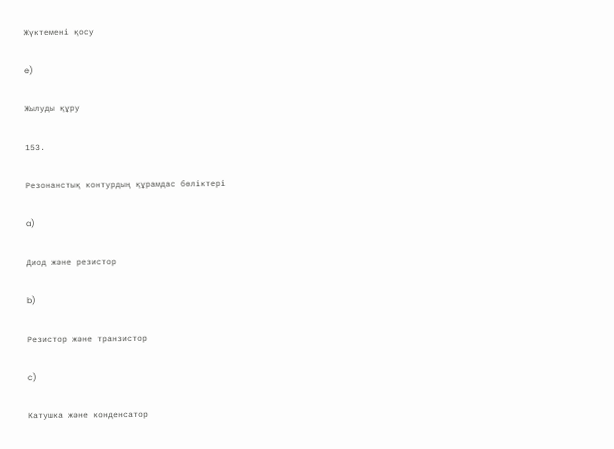Жүктемені қосу

e)

Жылуды құру

153.

Резонанстық контурдың құрамдас бөліктері

a)

Диод және резистор

b)

Резистор және транзистор

c)

Катушка және конденсатор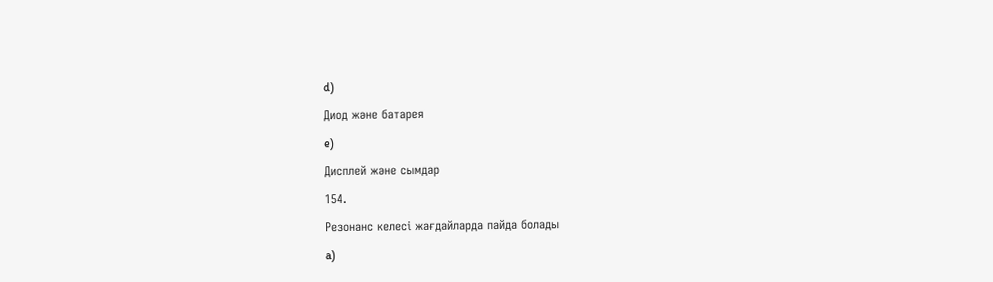d)

Диод және батарея

e)

Дисплей және сымдар

154.

Резонанс келесі жағдайларда пайда болады

a)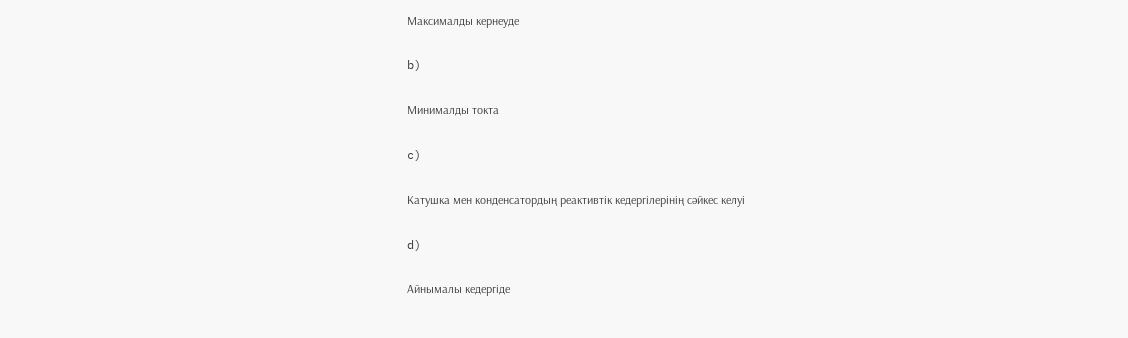Максималды кернеуде

b)

Минималды токта

c)

Катушка мен конденсатордың реактивтік кедергілерінің сәйкес келуі

d)

Айнымалы кедергіде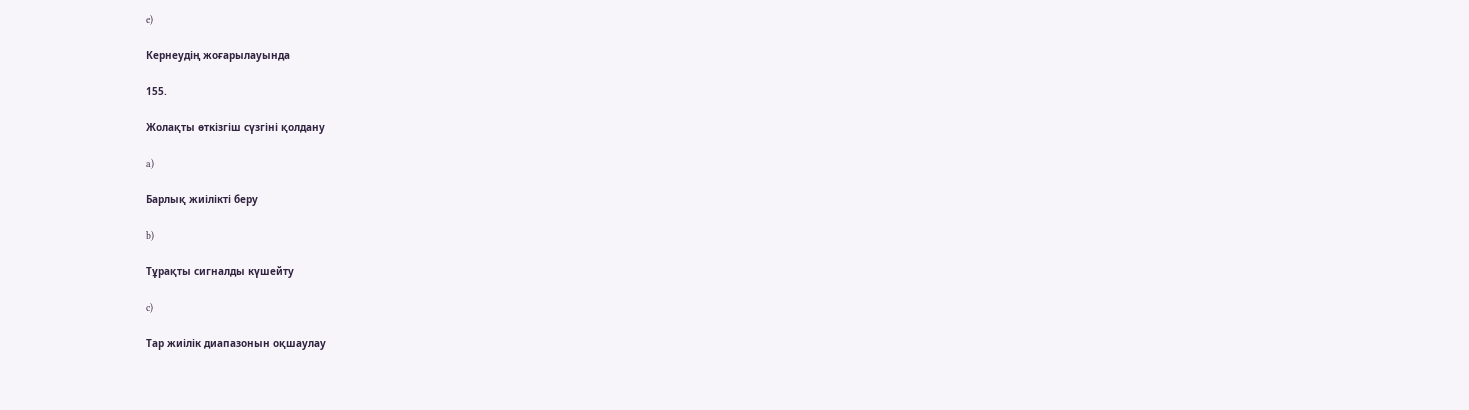e)

Кернеудің жоғарылауында

155.

Жолақты өткізгіш сүзгіні қолдану

a)

Барлық жиілікті беру

b)

Тұрақты сигналды күшейту

c)

Тар жиілік диапазонын оқшаулау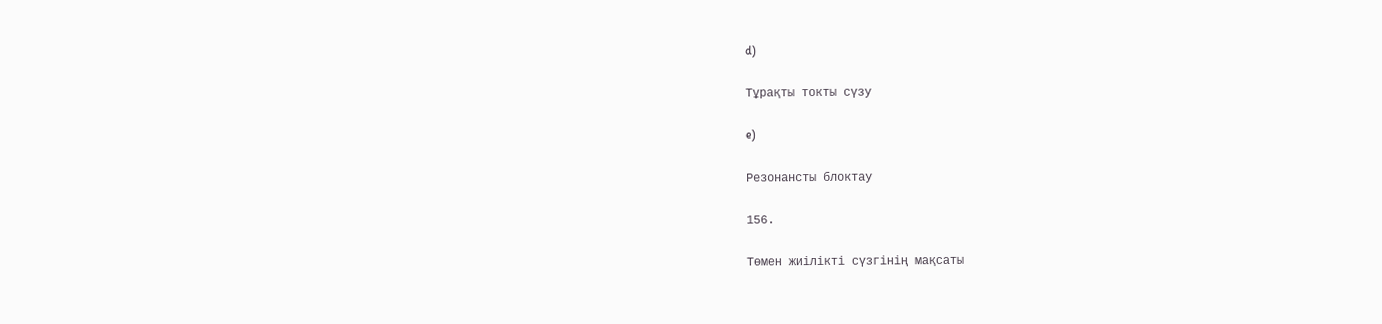d)

Тұрақты токты сүзу

e)

Резонансты блоктау

156.

Төмен жиілікті сүзгінің мақсаты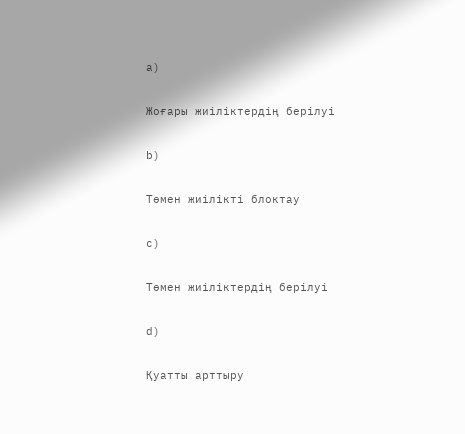a)

Жоғары жиіліктердің берілуі

b)

Төмен жиілікті блоктау

c)

Төмен жиіліктердің берілуі

d)

Қуатты арттыру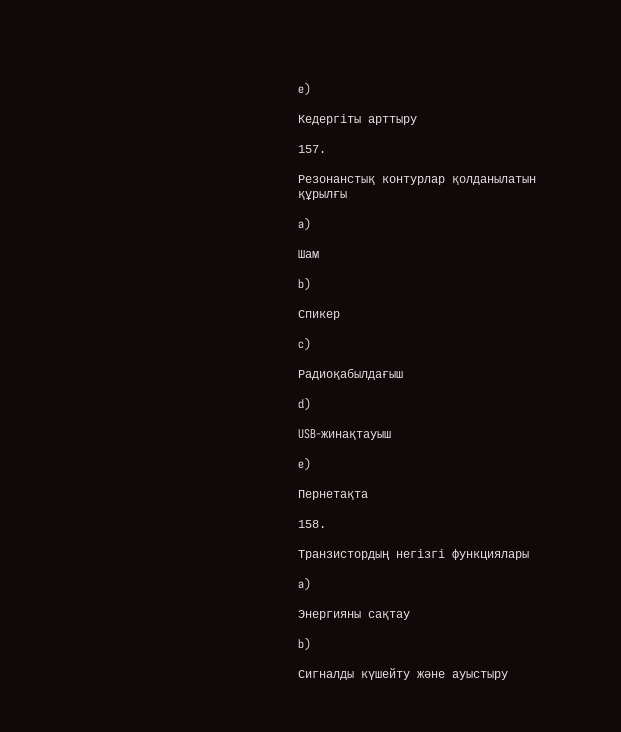e)

Кедергіты арттыру

157.

Резонанстық контурлар қолданылатын құрылғы

a)

Шам

b)

Спикер

c)

Радиоқабылдағыш

d)

USB-жинақтауыш

e)

Пернетақта

158.

Транзистордың негізгі функциялары

a)

Энергияны сақтау

b)

Сигналды күшейту және ауыстыру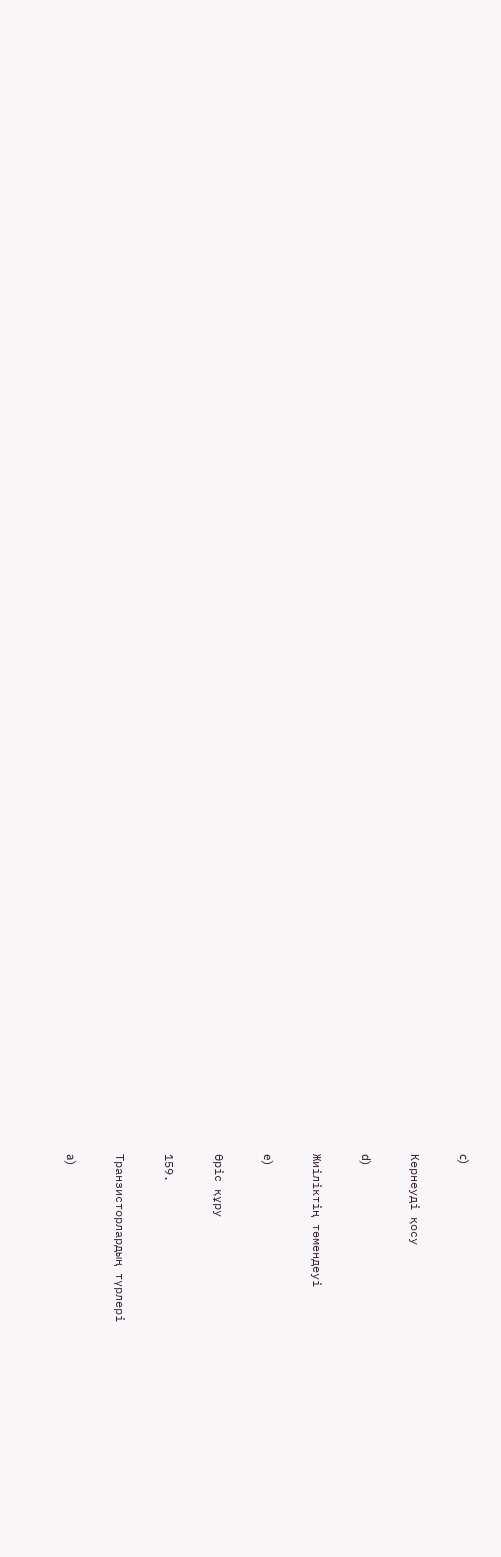c)

Кернеуді қосу

d)

Жиіліктің төмендеуі

e)

Өріс құру

159.

Транзисторлардың түрлері

a)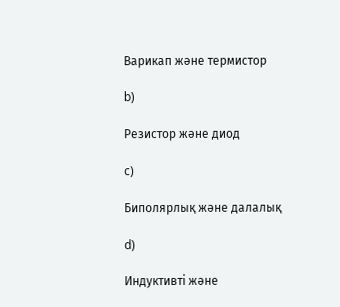Варикап және термистор

b)

Резистор және диод

c)

Биполярлық және далалық

d)

Индуктивті және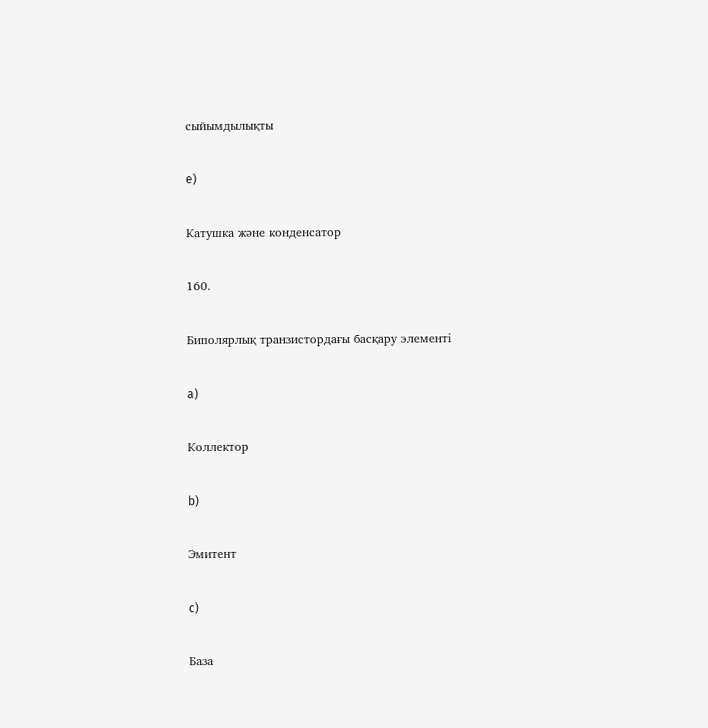сыйымдылықты

e)

Катушка және конденсатор

160.

Биполярлық транзистордағы басқару элементі

a)

Коллектор

b)

Эмитент

c)

База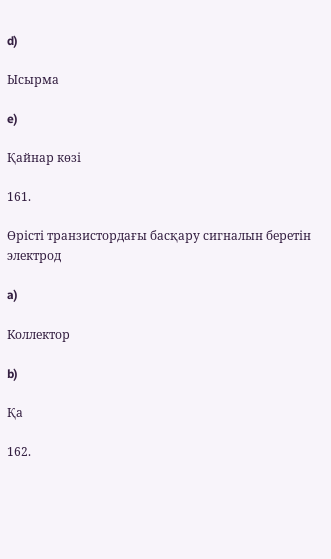d)

Ысырма

e)

Қайнар көзі

161.

Өрісті транзистордағы басқару сигналын беретін электрод

a)

Коллектор

b)

Қа

162.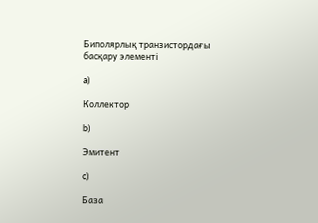Биполярлық транзистордағы басқару элементі

a)

Коллектор

b)

Эмитент

c)

База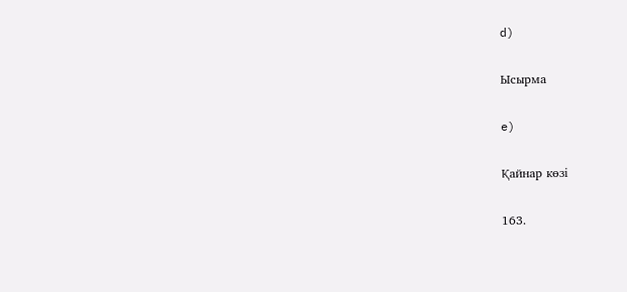d)

Ысырма

e)

Қайнар көзі

163.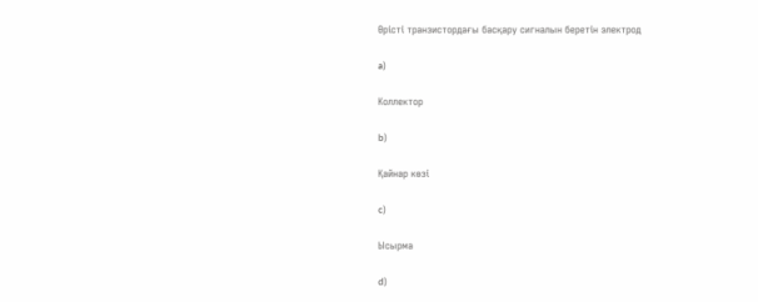Өрісті транзистордағы басқару сигналын беретін электрод

a)

Коллектор

b)

Қайнар көзі

c)

Ысырма

d)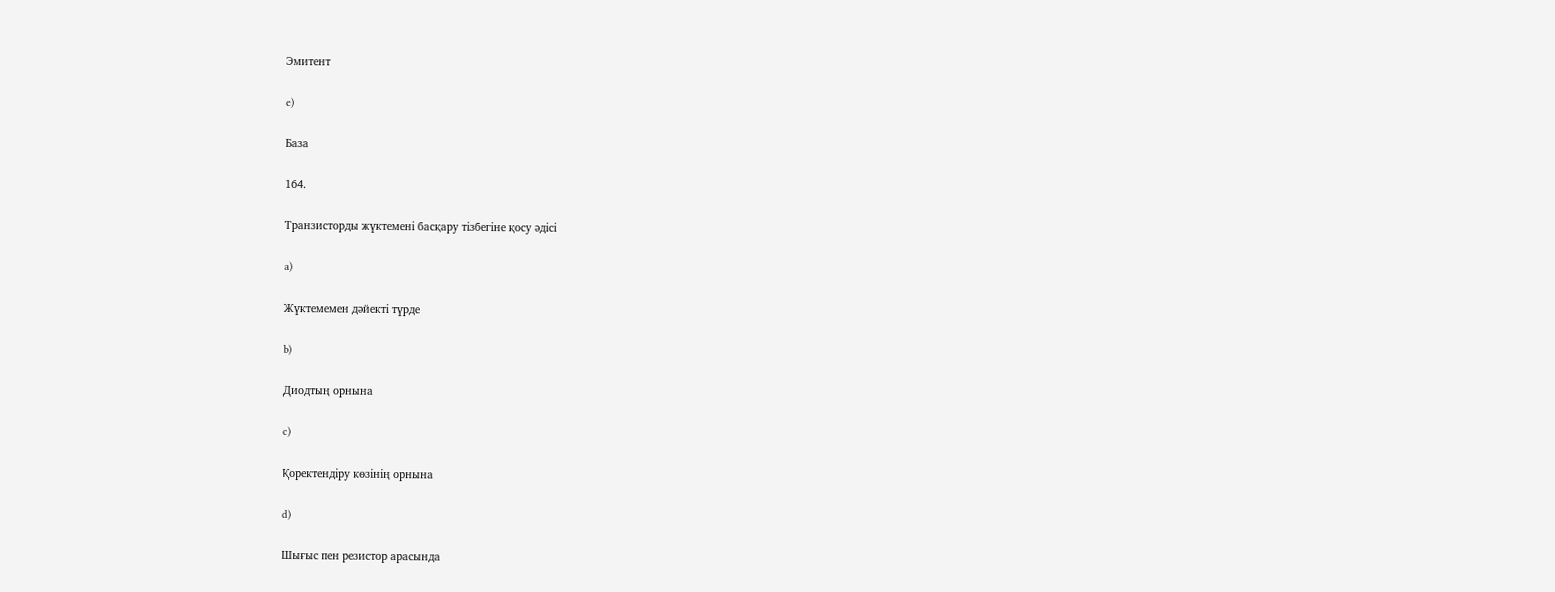Эмитент

e)

База

164.

Транзисторды жүктемені басқару тізбегіне қосу әдісі

a)

Жүктемемен дәйекті түрде

b)

Диодтың орнына

c)

Қоректендіру көзінің орнына

d)

Шығыс пен резистор арасында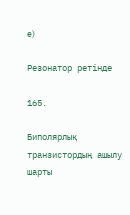e)

Резонатор ретінде

165.

Биполярлық транзистордың ашылу шарты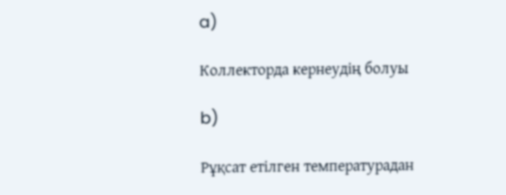a)

Коллекторда кернеудің болуы

b)

Рұқсат етілген температурадан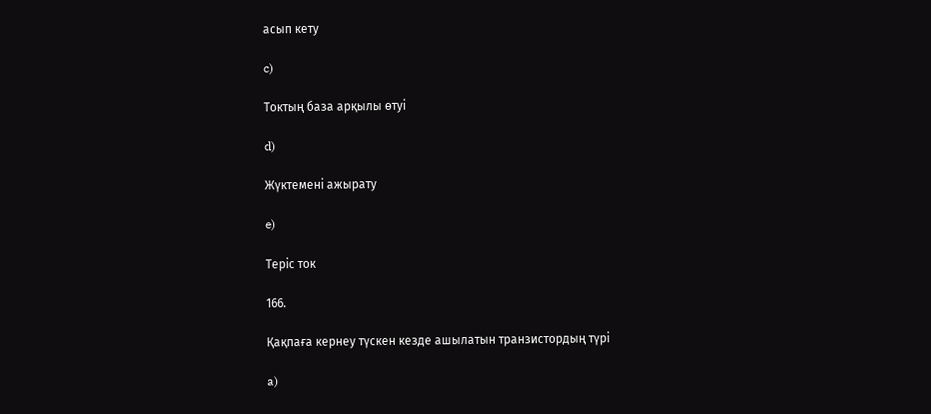асып кету

c)

Токтың база арқылы өтуі

d)

Жүктемені ажырату

e)

Теріс ток

166.

Қақпаға кернеу түскен кезде ашылатын транзистордың түрі

a)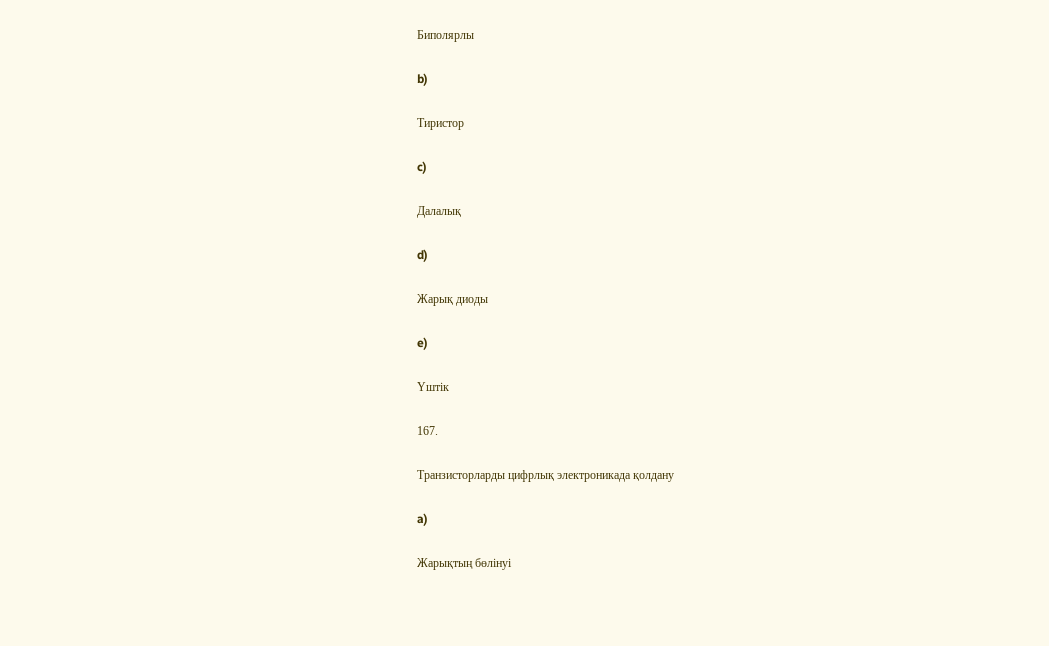Биполярлы

b)

Тиристор

c)

Далалық

d)

Жарық диоды

e)

Үштік

167.

Транзисторларды цифрлық электроникада қолдану

a)

Жарықтың бөлінуі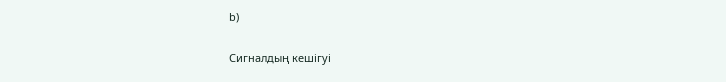b)

Сигналдың кешігуі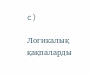c)

Логикалық қақпаларды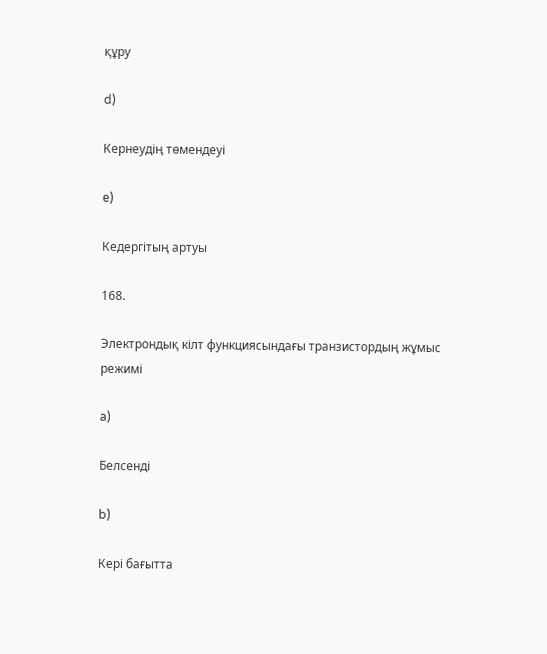құру

d)

Кернеудің төмендеуі

e)

Кедергітың артуы

168.

Электрондық кілт функциясындағы транзистордың жұмыс режимі

a)

Белсенді

b)

Кері бағытта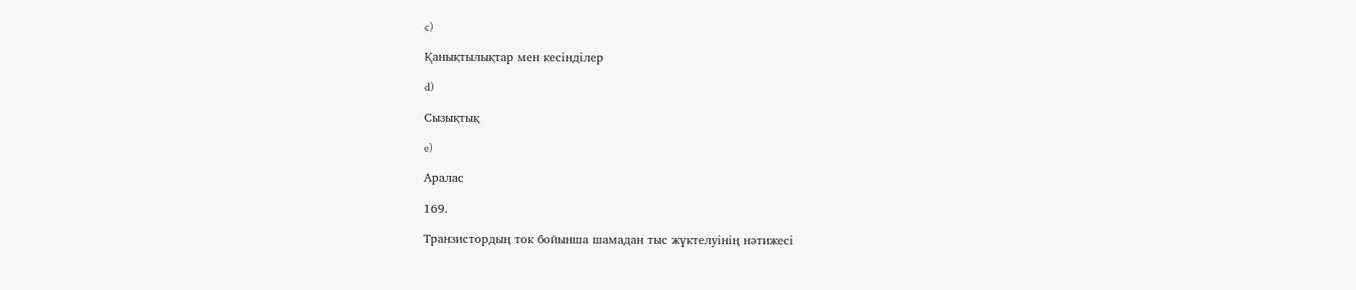c)

Қанықтылықтар мен кесінділер

d)

Сызықтық

e)

Аралас

169.

Транзистордың ток бойынша шамадан тыс жүктелуінің нәтижесі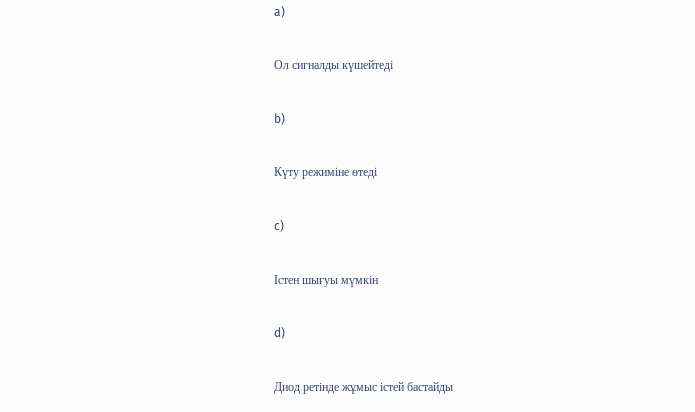a)

Ол сигналды күшейтеді

b)

Күту режиміне өтеді

c)

Істен шығуы мүмкін

d)

Диод ретінде жұмыс істей бастайды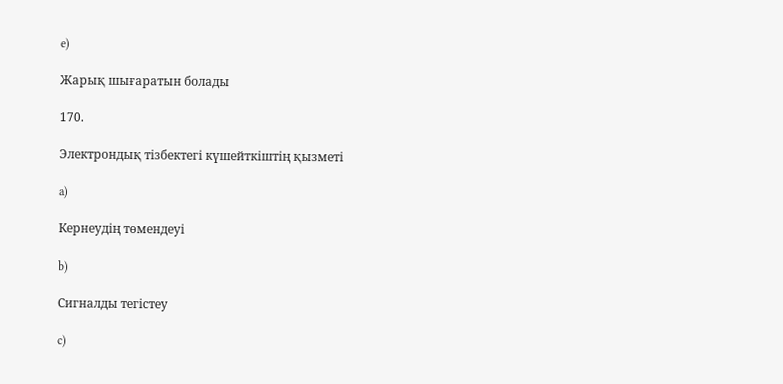e)

Жарық шығаратын болады

170.

Электрондық тізбектегі күшейткіштің қызметі

a)

Кернеудің төмендеуі

b)

Сигналды тегістеу

c)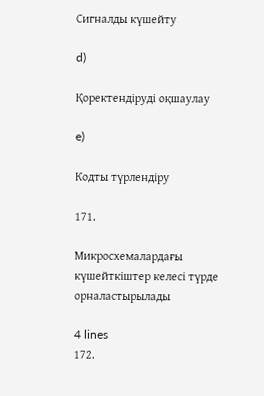Сигналды күшейту

d)

Қоректендіруді оқшаулау

e)

Кодты түрлендіру

171.

Микросхемалардағы күшейткіштер келесі түрде орналастырылады

4 lines
172.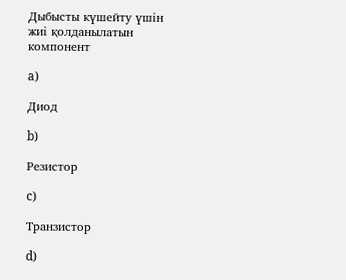Дыбысты күшейту үшін жиі қолданылатын компонент

a)

Диод

b)

Резистор

c)

Транзистор

d)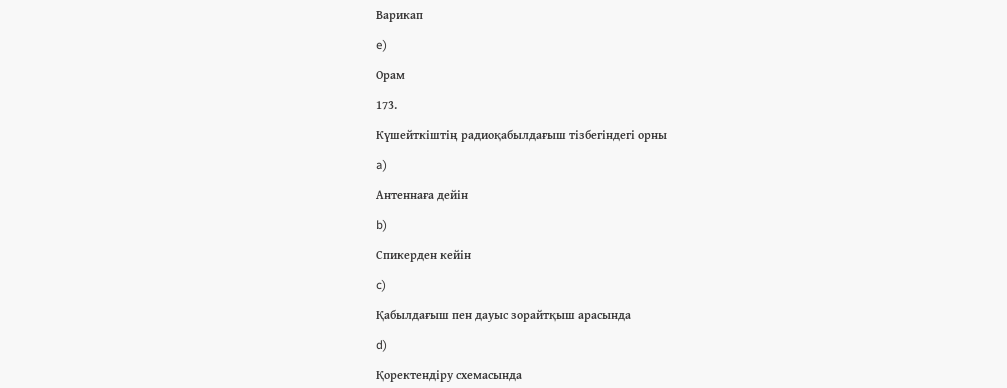Варикап

e)

Орам

173.

Күшейткіштің радиоқабылдағыш тізбегіндегі орны

a)

Антеннаға дейін

b)

Спикерден кейін

c)

Қабылдағыш пен дауыс зорайтқыш арасында

d)

Қоректендіру схемасында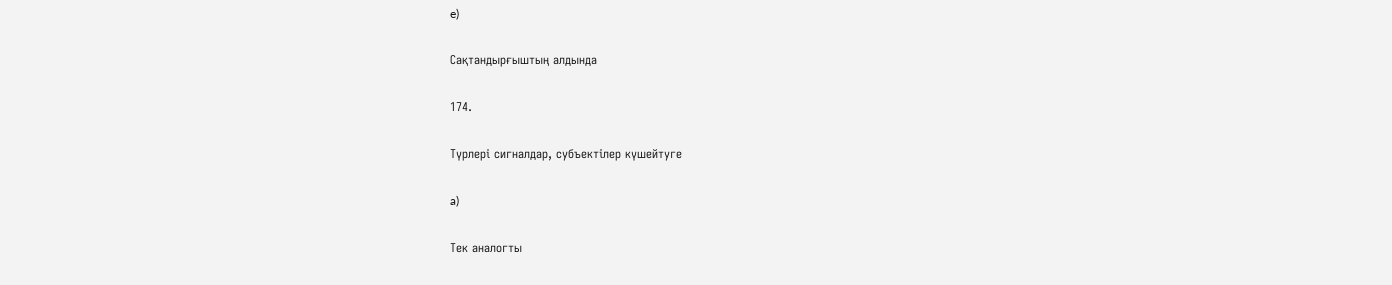e)

Сақтандырғыштың алдында

174.

Түрлері сигналдар, субъектілер күшейтуге

a)

Тек аналогты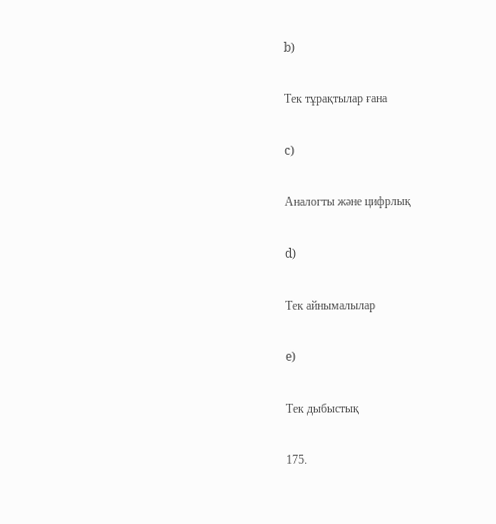b)

Тек тұрақтылар ғана

c)

Аналогты және цифрлық

d)

Тек айнымалылар

e)

Тек дыбыстық

175.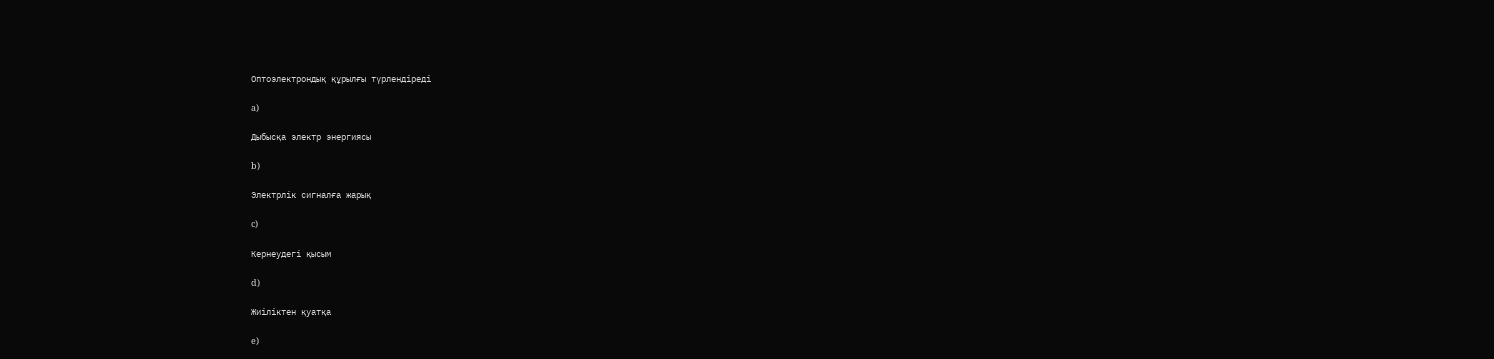Оптоэлектрондық құрылғы түрлендіреді

a)

Дыбысқа электр энергиясы

b)

Электрлік сигналға жарық

c)

Кернеудегі қысым

d)

Жиіліктен қуатқа

e)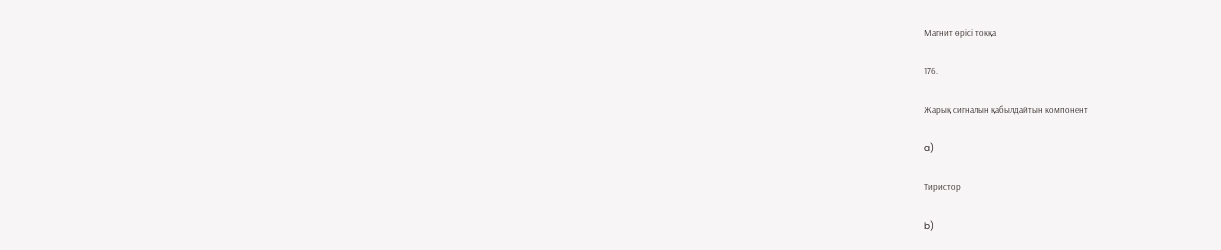Магнит өрісі токқа

176.

Жарық сигналын қабылдайтын компонент

a)

Тиристор

b)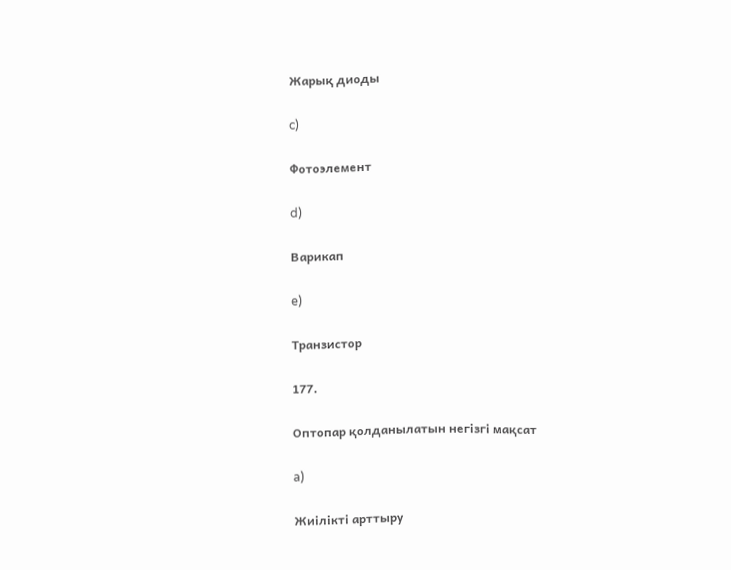Жарық диоды

c)

Фотоэлемент

d)

Варикап

e)

Транзистор

177.

Оптопар қолданылатын негізгі мақсат

a)

Жиілікті арттыру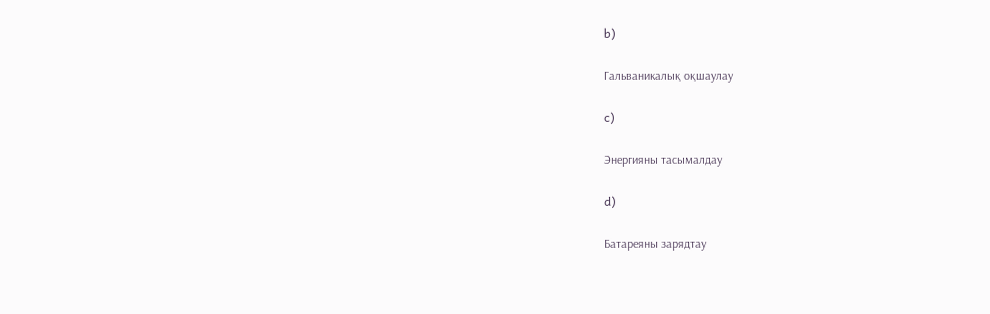b)

Гальваникалық оқшаулау

c)

Энергияны тасымалдау

d)

Батареяны зарядтау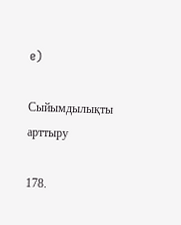e)

Сыйымдылықты арттыру

178.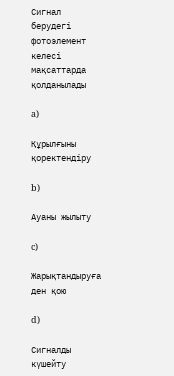Сигнал берудегі фотоэлемент келесі мақсаттарда қолданылады

a)

Құрылғыны қоректендіру

b)

Ауаны жылыту

c)

Жарықтандыруға ден қою

d)

Сигналды күшейту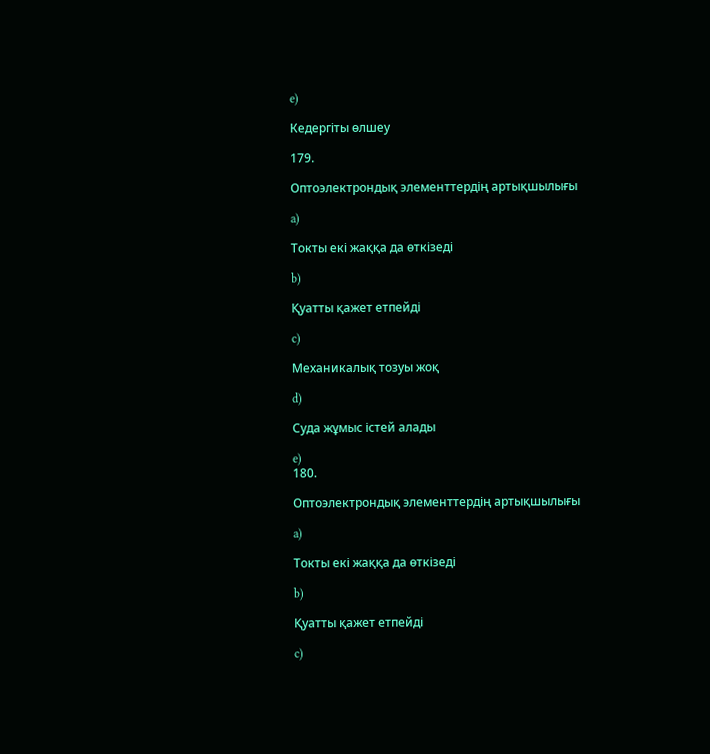e)

Кедергіты өлшеу

179.

Оптоэлектрондық элементтердің артықшылығы

a)

Токты екі жаққа да өткізеді

b)

Қуатты қажет етпейді

c)

Механикалық тозуы жоқ

d)

Суда жұмыс істей алады

e)
180.

Оптоэлектрондық элементтердің артықшылығы

a)

Токты екі жаққа да өткізеді

b)

Қуатты қажет етпейді

c)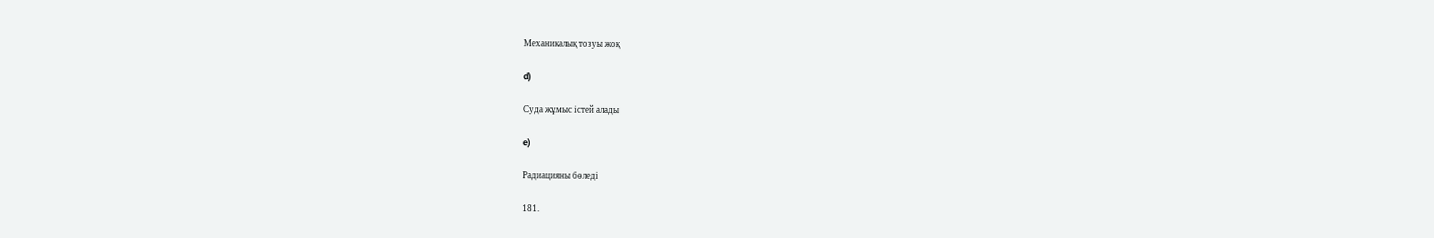Механикалық тозуы жоқ

d)

Суда жұмыс істей алады

e)

Радиацияны бөледі

181.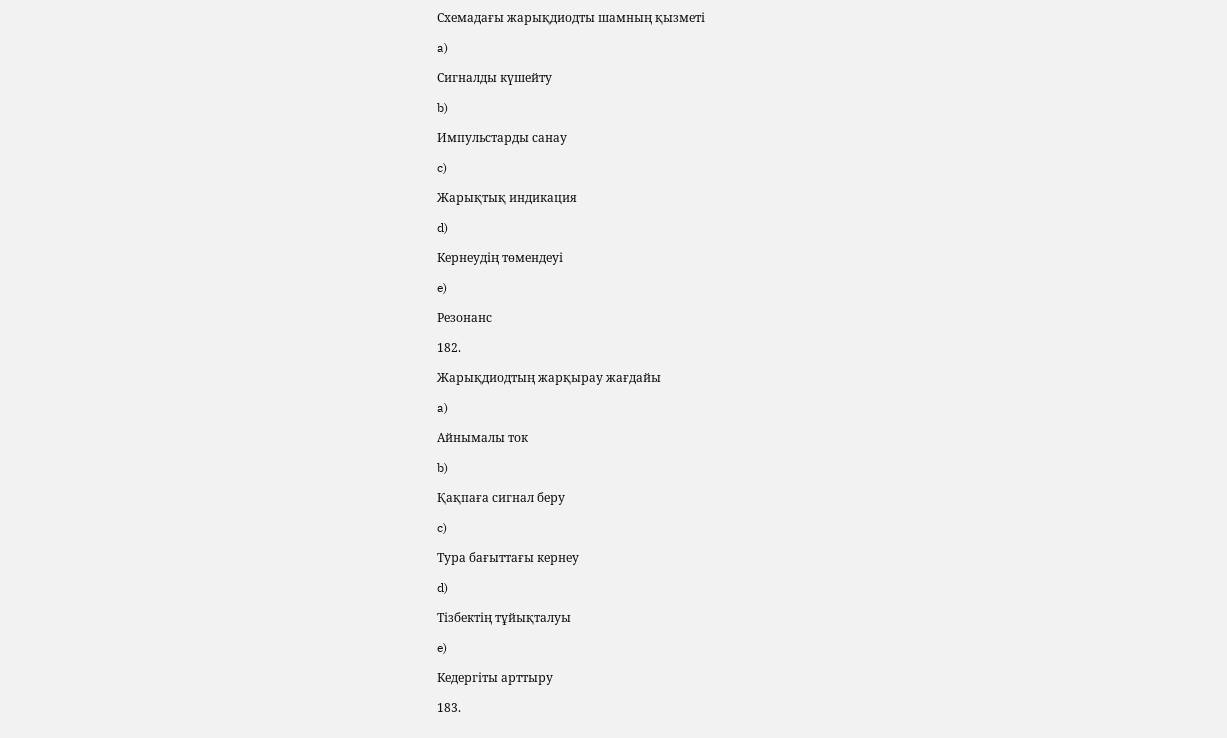Схемадағы жарықдиодты шамның қызметі

a)

Сигналды күшейту

b)

Импульстарды санау

c)

Жарықтық индикация

d)

Кернеудің төмендеуі

e)

Резонанс

182.

Жарықдиодтың жарқырау жағдайы

a)

Айнымалы ток

b)

Қақпаға сигнал беру

c)

Тура бағыттағы кернеу

d)

Тізбектің тұйықталуы

e)

Кедергіты арттыру

183.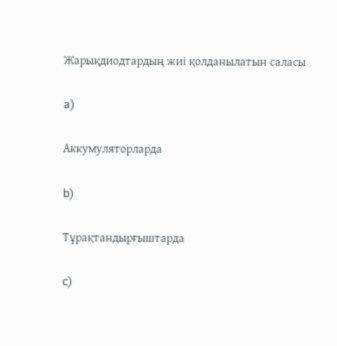Жарықдиодтардың жиі қолданылатын саласы

a)

Аккумуляторларда

b)

Тұрақтандырғыштарда

c)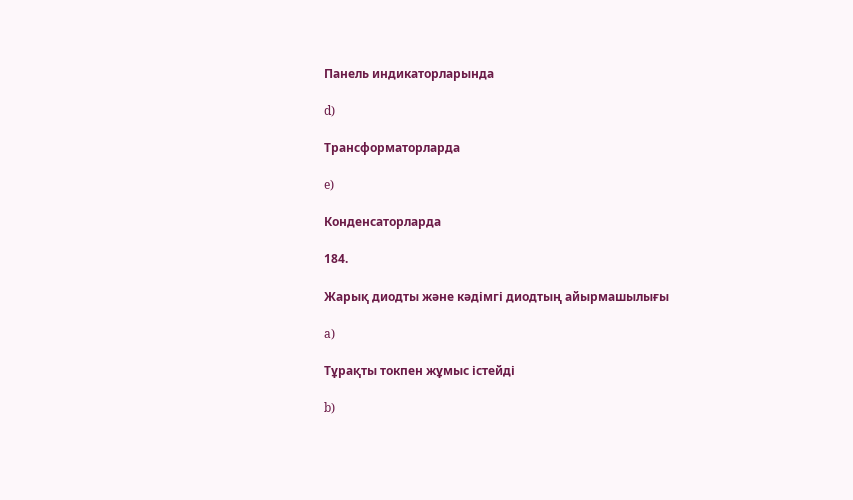Панель индикаторларында

d)

Трансформаторларда

e)

Конденсаторларда

184.

Жарық диодты және кәдімгі диодтың айырмашылығы

a)

Тұрақты токпен жұмыс істейді

b)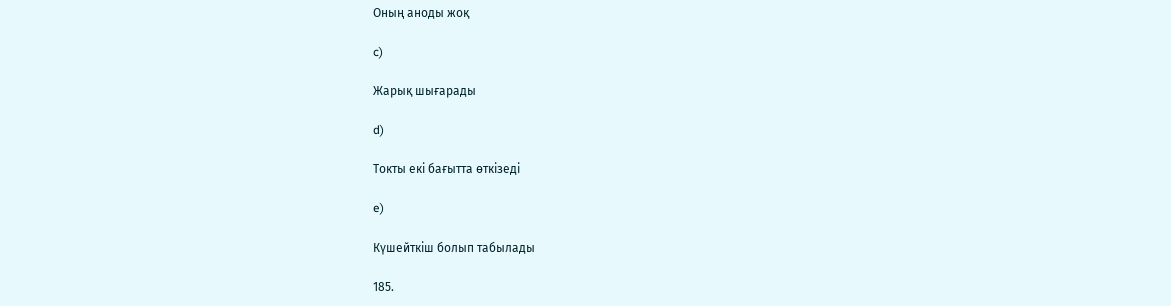Оның аноды жоқ

c)

Жарық шығарады

d)

Токты екі бағытта өткізеді

e)

Күшейткіш болып табылады

185.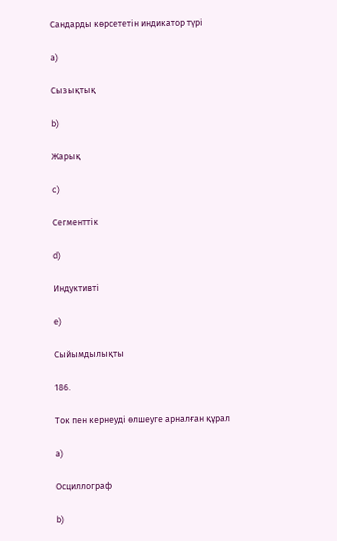Сандарды көрсететін индикатор түрі

a)

Сызықтық

b)

Жарық

c)

Сегменттік

d)

Индуктивті

e)

Сыйымдылықты

186.

Ток пен кернеуді өлшеуге арналған құрал

a)

Осциллограф

b)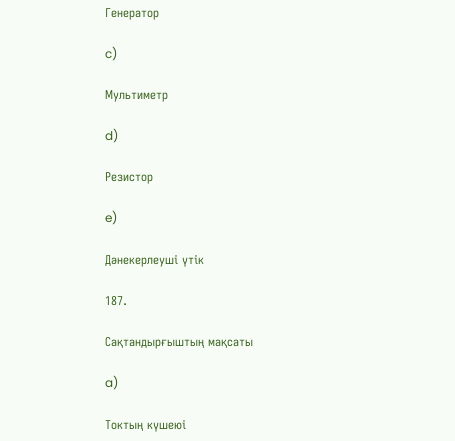Генератор

c)

Мультиметр

d)

Резистор

e)

Дәнекерлеуші үтік

187.

Сақтандырғыштың мақсаты

a)

Токтың күшеюі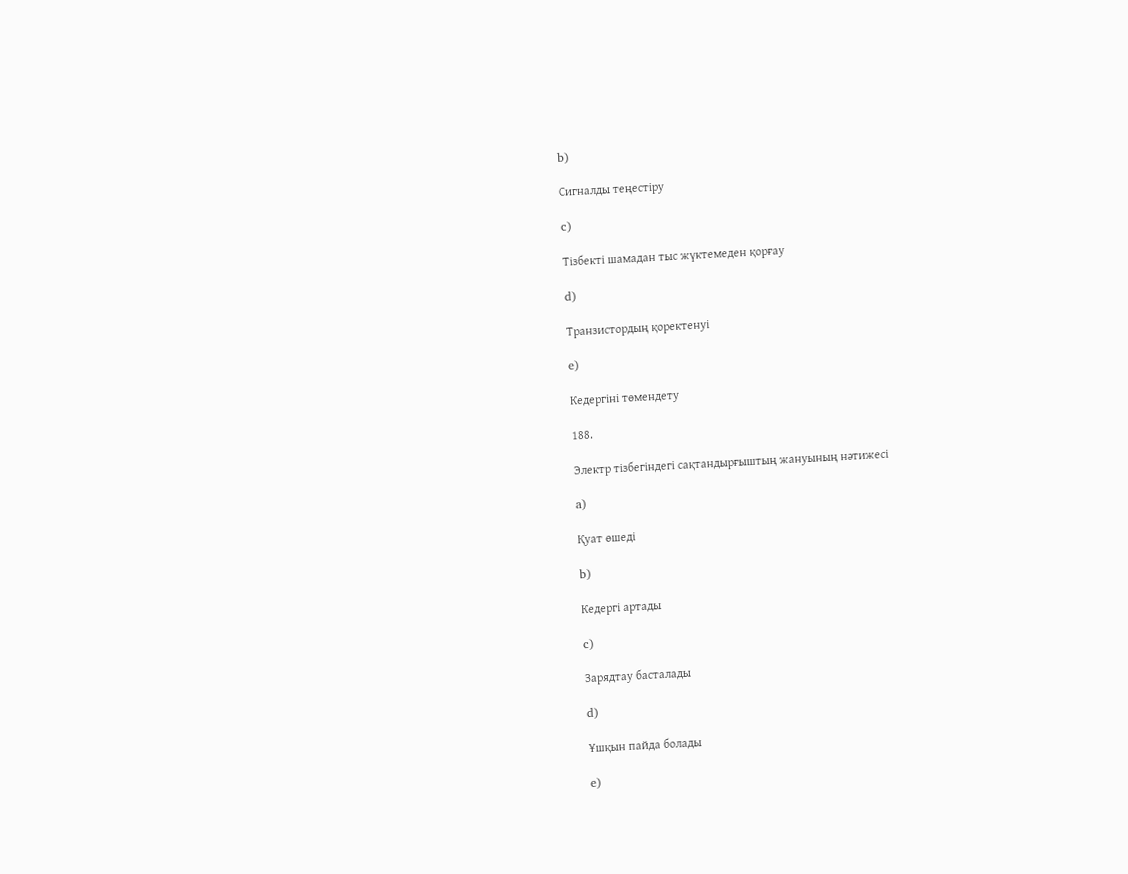b)

Сигналды теңестіру

c)

Тізбекті шамадан тыс жүктемеден қорғау

d)

Транзистордың қоректенуі

e)

Кедергіні төмендету

188.

Электр тізбегіндегі сақтандырғыштың жануының нәтижесі

a)

Қуат өшеді

b)

Кедергі артады

c)

Зарядтау басталады

d)

Ұшқын пайда болады

e)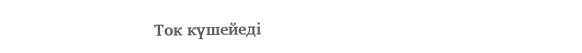Ток күшейеді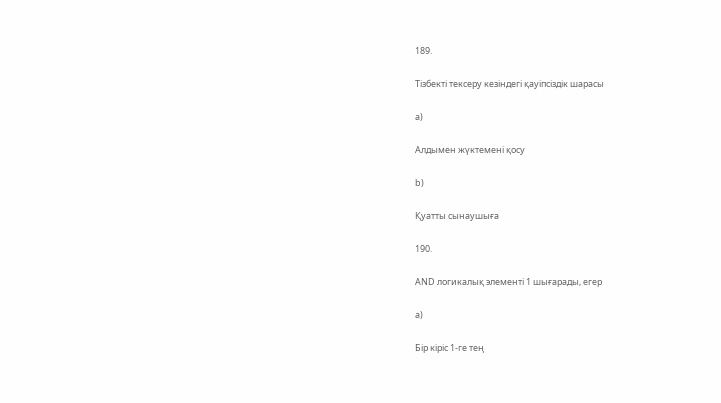189.

Тізбекті тексеру кезіндегі қауіпсіздік шарасы

a)

Алдымен жүктемені қосу

b)

Қуатты сынаушыға

190.

AND логикалық элементі 1 шығарады, егер

a)

Бір кіріс 1-ге тең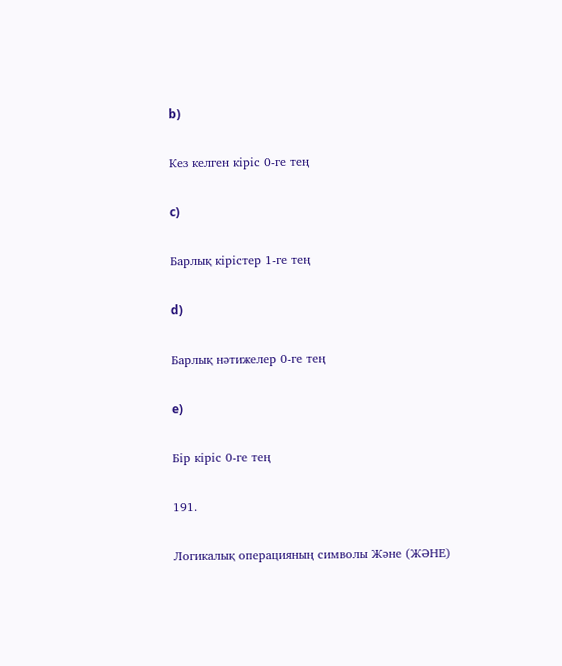b)

Кез келген кіріс 0-ге тең

c)

Барлық кірістер 1-ге тең

d)

Барлық нәтижелер 0-ге тең

e)

Бір кіріс 0-ге тең

191.

Логикалық операцияның символы Және (ЖӘНЕ)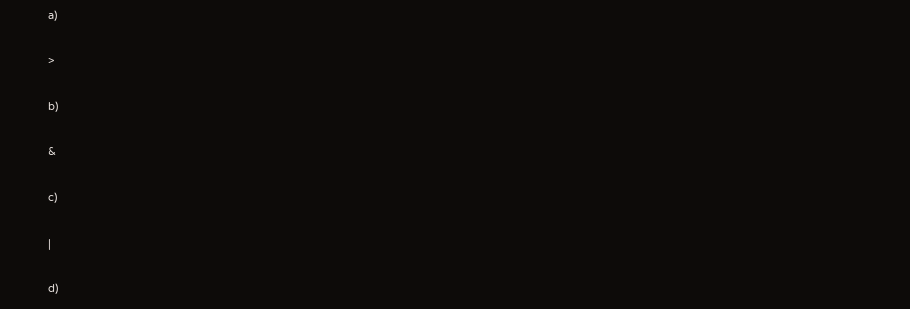a)

>

b)

&

c)

|

d)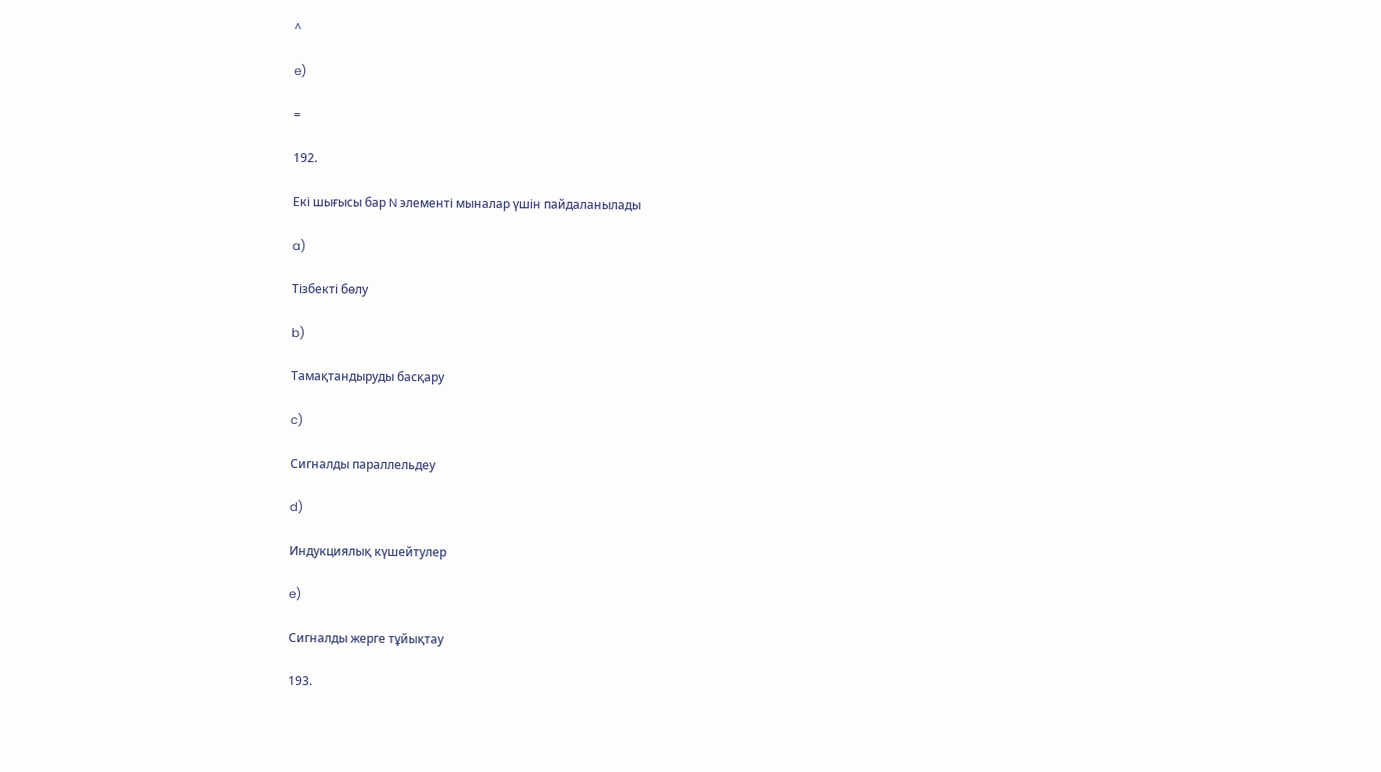^

e)

=

192.

Екі шығысы бар N элементі мыналар үшін пайдаланылады

a)

Тізбекті бөлу

b)

Тамақтандыруды басқару

c)

Сигналды параллельдеу

d)

Индукциялық күшейтулер

e)

Сигналды жерге тұйықтау

193.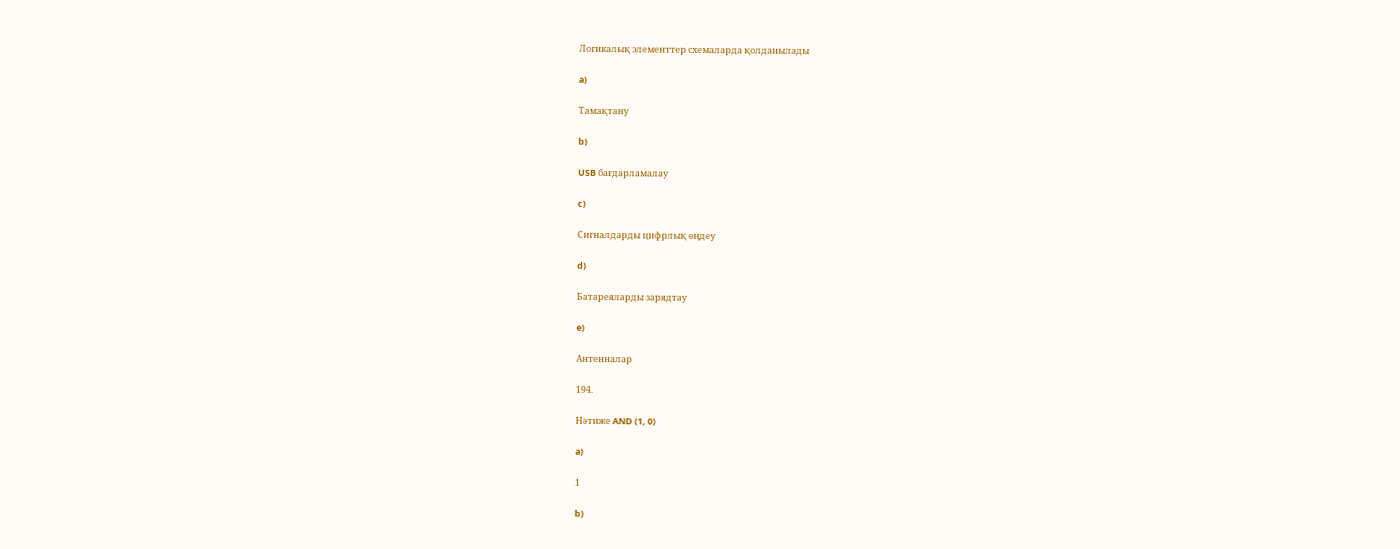Логикалық элементтер схемаларда қолданылады

a)

Тамақтану

b)

USB бағдарламалау

c)

Сигналдарды цифрлық өңдеу

d)

Батареяларды зарядтау

e)

Антенналар

194.

Нәтиже AND (1, 0)

a)

1

b)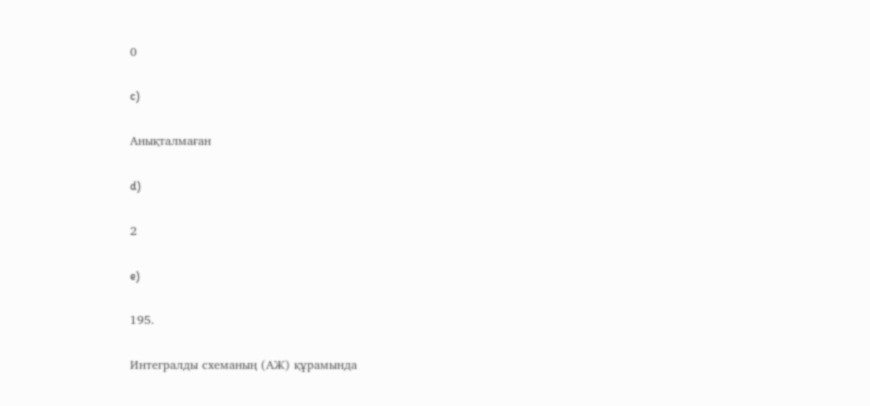0

c)

Анықталмаған

d)

2

e)

195.

Интегралды схеманың (АЖ) құрамында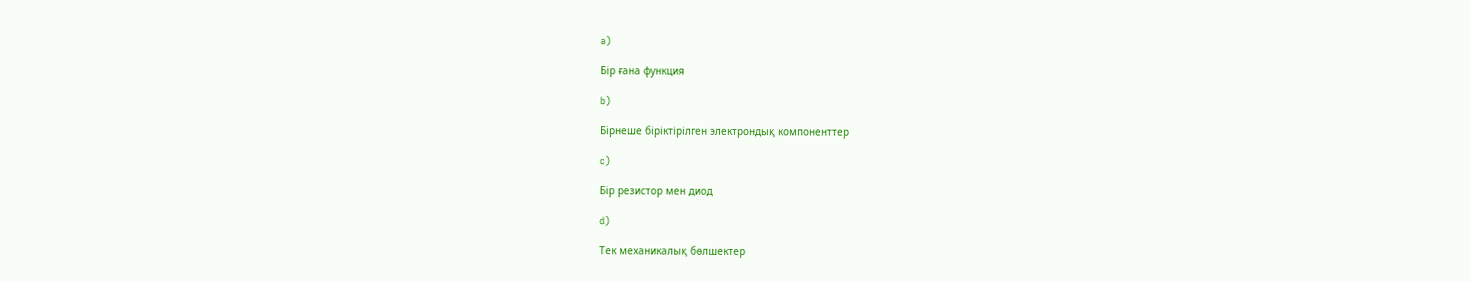a)

Бір ғана функция

b)

Бірнеше біріктірілген электрондық компоненттер

c)

Бір резистор мен диод

d)

Тек механикалық бөлшектер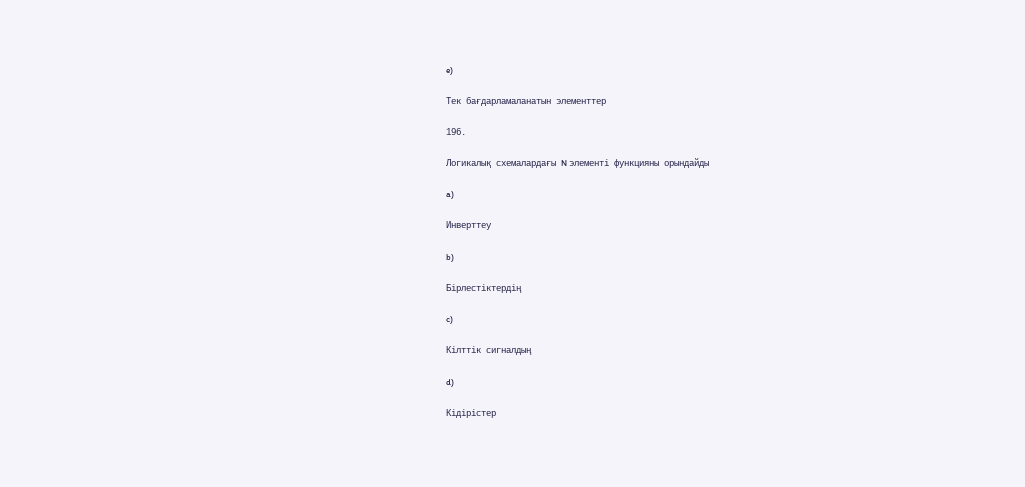e)

Тек бағдарламаланатын элементтер

196.

Логикалық схемалардағы N элементі функцияны орындайды

a)

Инверттеу

b)

Бірлестіктердің

c)

Кілттік сигналдың

d)

Кідірістер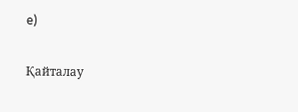e)

Қайталау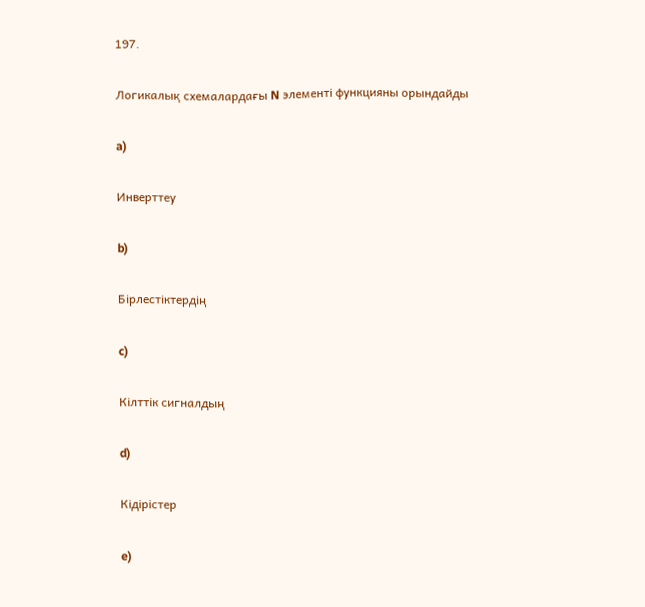197.

Логикалық схемалардағы N элементі функцияны орындайды

a)

Инверттеу

b)

Бірлестіктердің

c)

Кілттік сигналдың

d)

Кідірістер

e)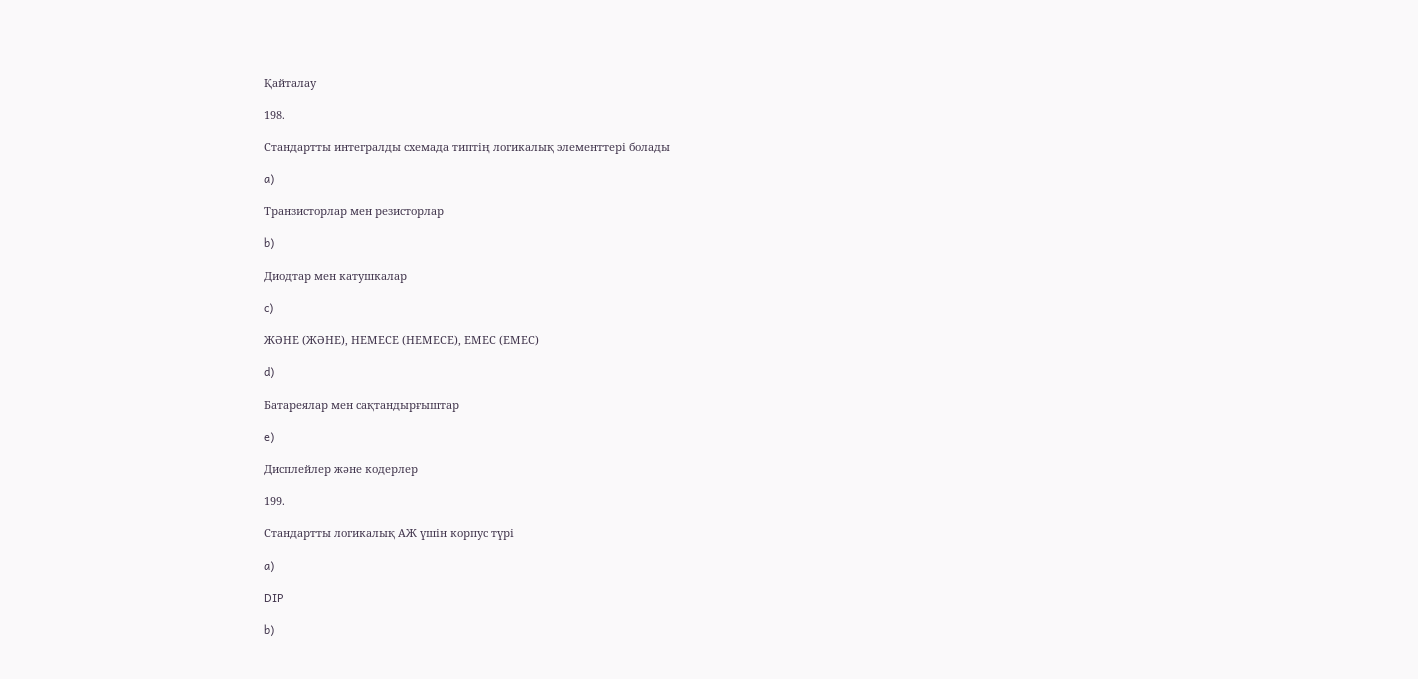Қайталау

198.

Стандартты интегралды схемада типтің логикалық элементтері болады

a)

Транзисторлар мен резисторлар

b)

Диодтар мен катушкалар

c)

ЖӘНЕ (ЖӘНЕ), НЕМЕСЕ (НЕМЕСЕ), ЕМЕС (ЕМЕС)

d)

Батареялар мен сақтандырғыштар

e)

Дисплейлер және кодерлер

199.

Стандартты логикалық АЖ үшін корпус түрі

a)

DIP

b)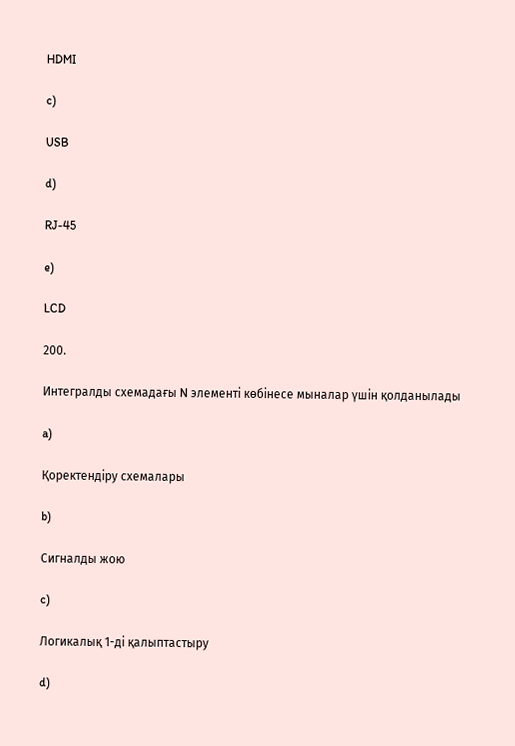HDMI

c)

USB

d)

RJ-45

e)

LCD

200.

Интегралды схемадағы N элементі көбінесе мыналар үшін қолданылады

a)

Қоректендіру схемалары

b)

Сигналды жою

c)

Логикалық 1-ді қалыптастыру

d)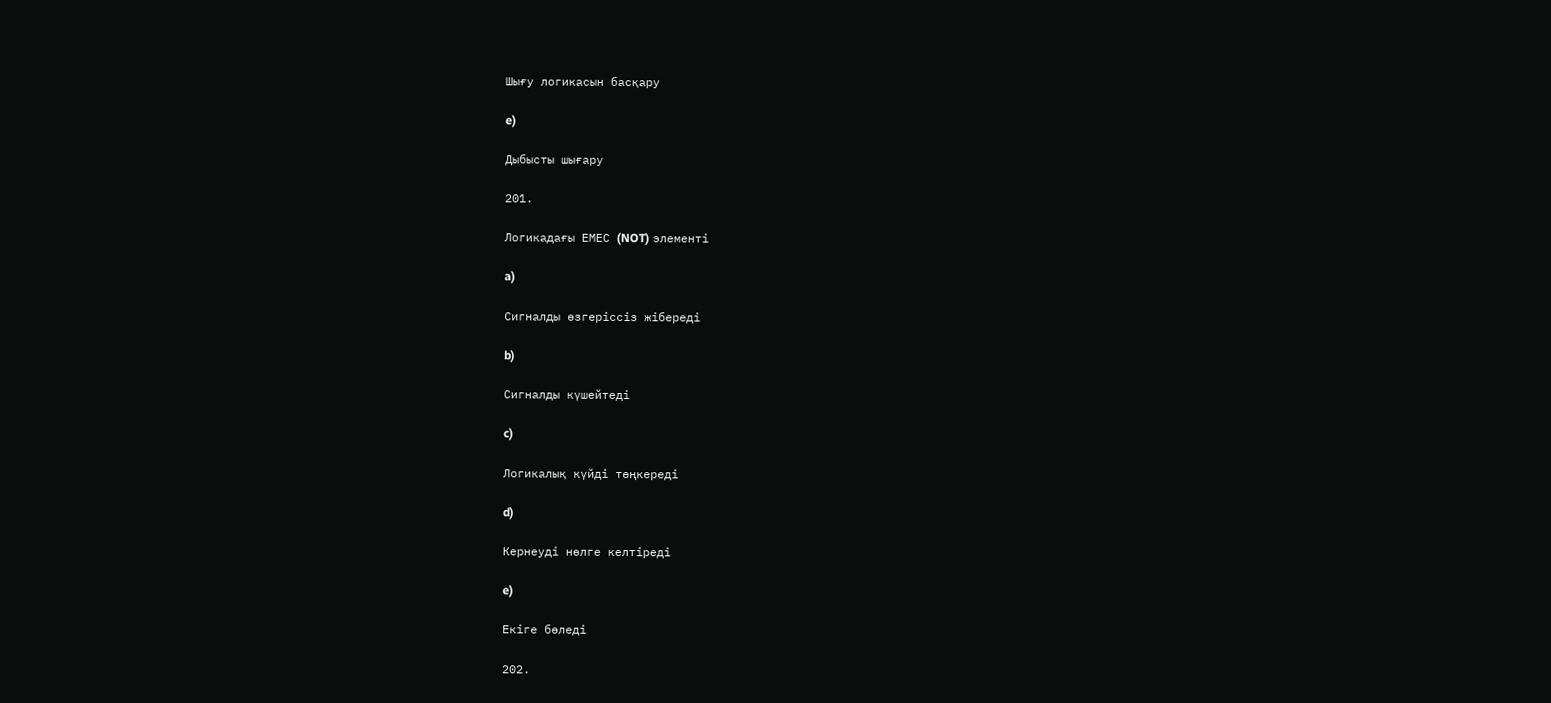Шығу логикасын басқару

e)

Дыбысты шығару

201.

Логикадағы ЕМЕС (NOT) элементі

a)

Сигналды өзгеріссіз жібереді

b)

Сигналды күшейтеді

c)

Логикалық күйді төңкереді

d)

Кернеуді нөлге келтіреді

e)

Екіге бөледі

202.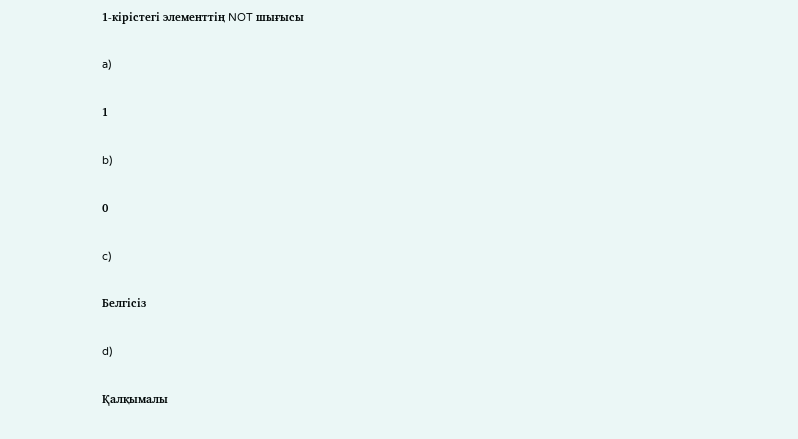1-кірістегі элементтің NOT шығысы

a)

1

b)

0

c)

Белгісіз

d)

Қалқымалы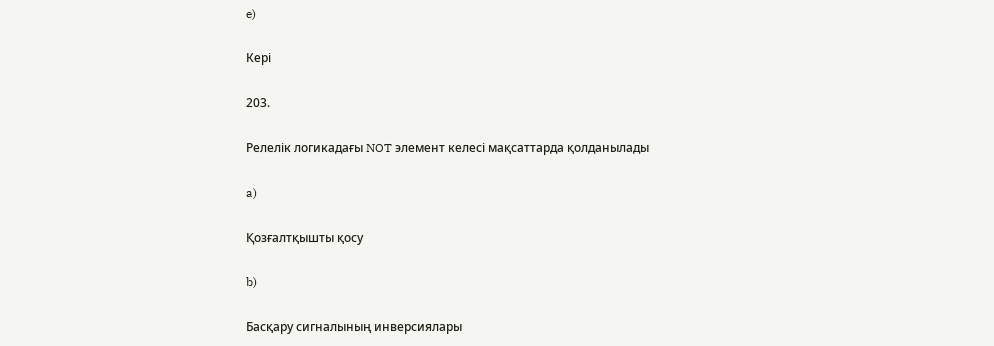e)

Кері

203.

Релелік логикадағы NOT элемент келесі мақсаттарда қолданылады

a)

Қозғалтқышты қосу

b)

Басқару сигналының инверсиялары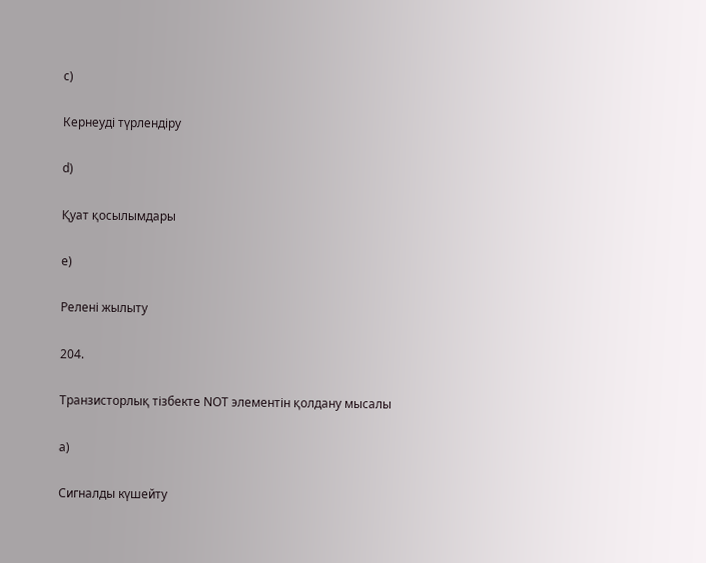c)

Кернеуді түрлендіру

d)

Қуат қосылымдары

e)

Релені жылыту

204.

Транзисторлық тізбекте NOT элементін қолдану мысалы

a)

Сигналды күшейту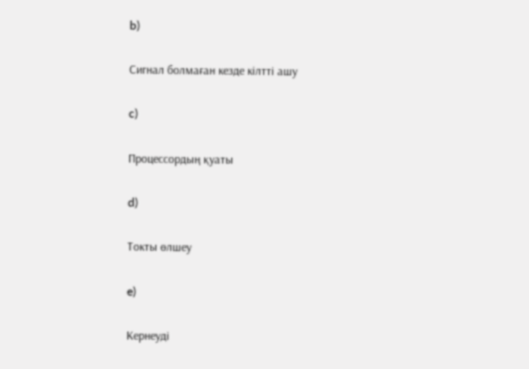b)

Сигнал болмаған кезде кілтті ашу

c)

Процессордың қуаты

d)

Токты өлшеу

e)

Кернеуді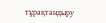тұрақтандыру